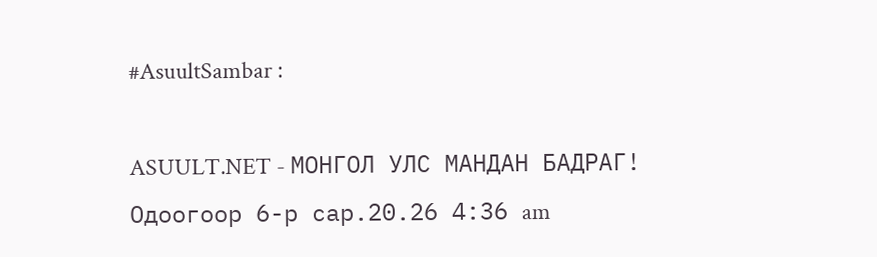#AsuultSambar :

ASUULT.NET - МОНГОЛ УЛС МАНДАН БАДРАГ!
Одоогоор 6-р сар.20.26 4:36 am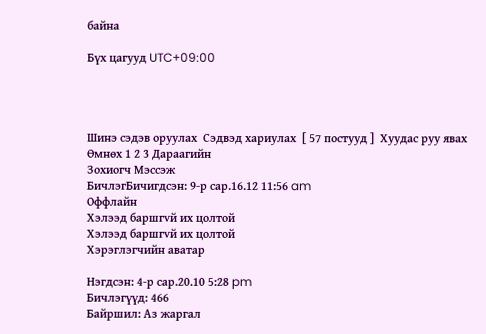байна

Бүх цагууд UTC+09:00




Шинэ сэдэв оруулах  Сэдвэд хариулах  [ 57 постууд ]  Хуудас руу явах Өмнөх 1 2 3 Дараагийн
Зохиогч Мэссэж
БичлэгБичигдсэн: 9-р сар.16.12 11:56 am
Оффлайн
Хэлээд баршгvй их цолтой
Хэлээд баршгvй их цолтой
Хэрэглэгчийн аватар

Нэгдсэн: 4-р сар.20.10 5:28 pm
Бичлэгүүд: 466
Байршил: Аз жаргал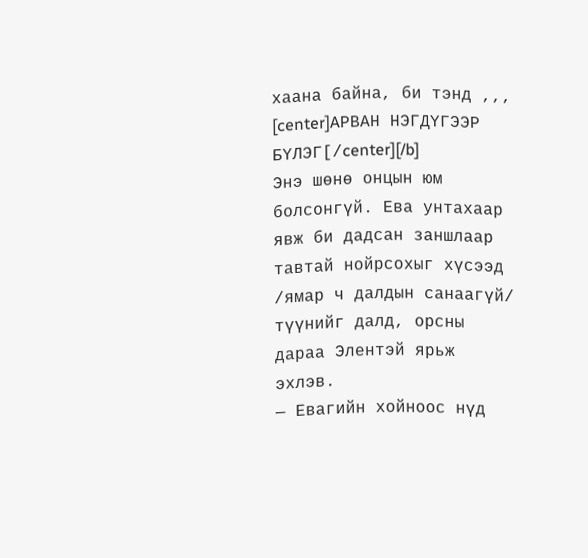хаана байна, би тэнд ,,,
[center]АРВАН НЭГДҮГЭЭР БҮЛЭГ[/center][/b]
Энэ шөнө онцын юм болсонгүй. Ева унтахаар явж би дадсан заншлаар тавтай нойрсохыг хүсээд /ямар ч далдын санаагүй/ түүнийг далд, орсны дараа Элентэй ярьж эхлэв.
— Евагийн хойноос нүд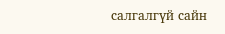салгалгүй сайн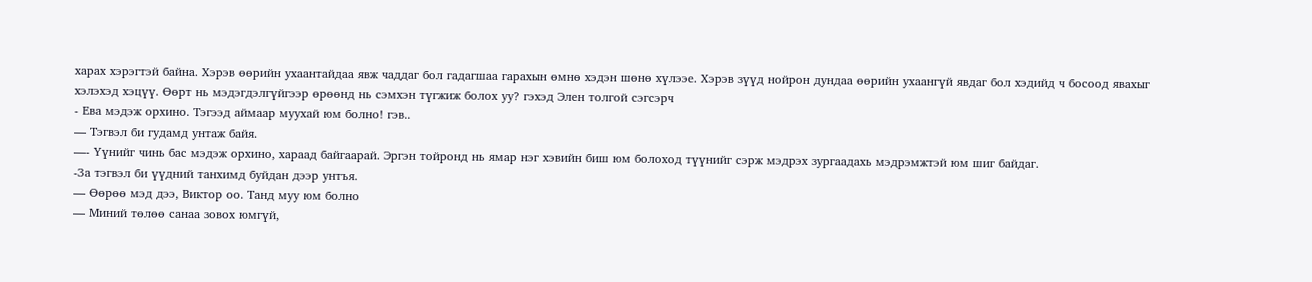харах хэрэгтэй байна. Хэрэв өөрийн ухаантайдаа явж чаддаг бол гадагшаа гарахын өмнө хэдэн шөнө хүлээе. Хэрэв зүүд нойрон дундаа өөрийн ухаангүй явдаг бол хэдийд ч босоод явахыг хэлэхэд хэцүү. Өөрт нь мэдэгдэлгүйгээр өрөөнд нь сэмхэн түгжиж болох уу? гэхэд Элен толгой сэгсэрч
- Ева мэдэж орхино. Тэгээд аймаар муухай юм болно! гэв..
— Тэгвэл би гудамд унтаж байя.
—- Үүнийг чинь бас мэдэж орхино, хараад байгаарай. Эргэн тойронд нь ямар нэг хэвийн биш юм болоход түүнийг сэрж мэдрэх зургаадахь мэдрэмжтэй юм шиг байдаг.
-За тэгвэл би үүдний танхимд буйдан дээр унтъя.
— Өөрөө мэд дээ, Виктор оо. Танд муу юм болно
— Миний төлөө санаа зовох юмгүй,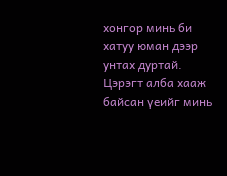хонгор минь би хатуу юман дээр унтах дуртай. Цэрэгт алба хааж байсан үеийг минь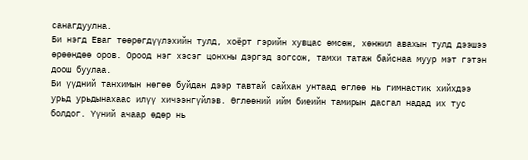санагдуулна.
Би нэгд Еваг төөрөгдүүлэхийн тулд, хоёрт гэрийн хувцас өмсөж, хөнжил авахын тулд дээшээ өрөөндөө оров. Ороод нэг хэсэг цонхны дэргэд зогсож, тамхи татаж байснаа муур мэт гэтэн доош буулаа.
Би үүдний танхимын нөгөө буйдан дээр тавтай сайхан унтаад өглөө нь гимнастик хийхдээ урьд урьдынахаас илүү хичээнгүйлэв. Өглөөний ийм биеийн тамирын дасгал надад их тус болдог. Үүний ачаар өдөр нь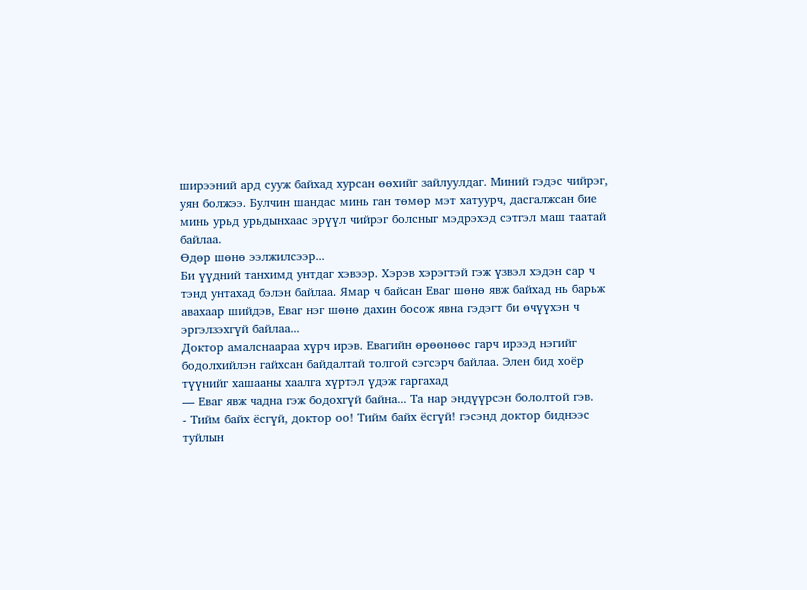ширээний ард сууж байхад хурсан өөхийг зайлуулдаг. Миний гэдэс чийрэг, уян болжээ. Булчин шандас минь ган төмөр мэт хатуурч, дасгалжсан бие минь урьд урьдынхаас эрүүл чийрэг болсныг мэдрэхэд сэтгэл маш таатай байлаа.
Өдөр шөнө ээлжилсээр...
Би үүдний танхимд унтдаг хэвээр. Хэрэв хэрэгтэй гэж үзвэл хэдэн сар ч тэнд унтахад бэлэн байлаа. Ямар ч байсан Еваг шөнө явж байхад нь барьж авахаар шийдэв, Еваг нэг шөнө дахин босож явна гэдэгт би өчүүхэн ч эргэлзэхгүй байлаа...
Доктор амалснаараа хүрч ирэв. Евагийн өрөөнөөс гарч ирээд нэгийг бодолхийлэн гайхсан байдалтай толгой сэгсэрч байлаа. Элен бид хоёр түүнийг хашааны хаалга хүртэл үдэж гаргахад
— Еваг явж чадна гэж бодохгүй байна... Та нар эндүүрсэн бололтой гэв.
- Тийм байх ёсгүй, доктор оо! Тийм байх ёсгүй! гэсэнд доктор биднээс туйлын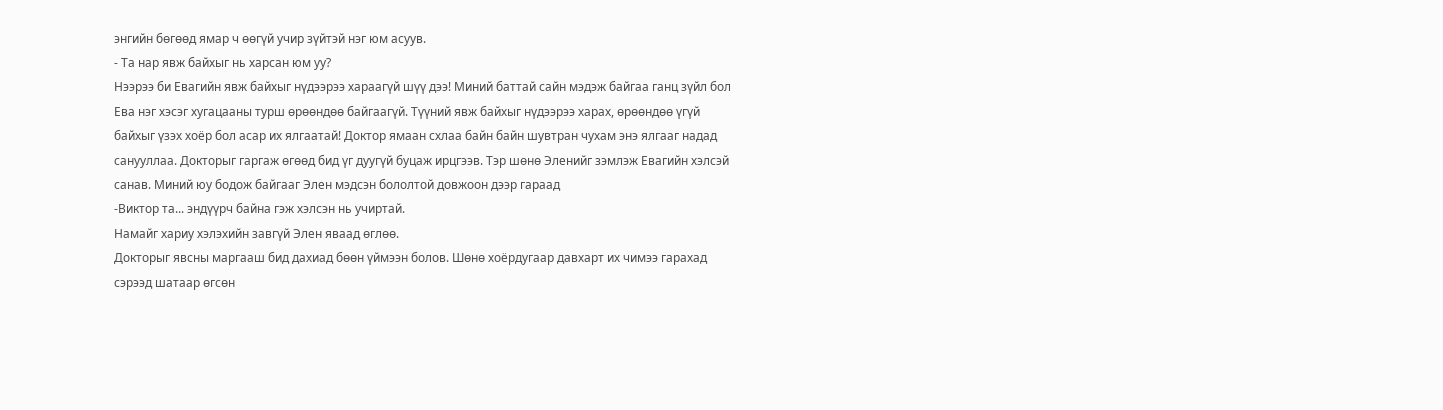энгийн бөгөөд ямар ч өөгүй учир зүйтэй нэг юм асуув.
- Та нар явж байхыг нь харсан юм уу?
Нээрээ би Евагийн явж байхыг нүдээрээ хараагүй шүү дээ! Миний баттай сайн мэдэж байгаа ганц зүйл бол Ева нэг хэсэг хугацааны турш өрөөндөө байгаагүй. Түүний явж байхыг нүдээрээ харах, өрөөндөө үгүй байхыг үзэх хоёр бол асар их ялгаатай! Доктор ямаан схлаа байн байн шувтран чухам энэ ялгааг надад санууллаа. Докторыг гаргаж өгөөд бид үг дуугүй буцаж ирцгээв. Тэр шөнө Эленийг зэмлэж Евагийн хэлсэй санав. Миний юу бодож байгааг Элен мэдсэн бололтой довжоон дээр гараад
-Виктор та... эндүүрч байна гэж хэлсэн нь учиртай.
Намайг хариу хэлэхийн завгүй Элен яваад өглөө.
Докторыг явсны маргааш бид дахиад бөөн үймээн болов. Шөнө хоёрдугаар давхарт их чимээ гарахад сэрээд шатаар өгсөн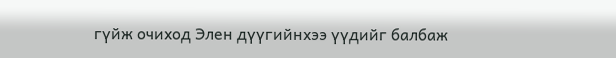гүйж очиход Элен дүүгийнхээ үүдийг балбаж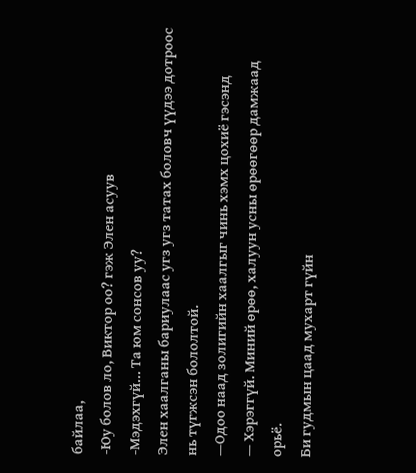байлаа,
-Юу болов ло, Виктор оо? гэж Элен асуув
-Мэдэхгүй... Та юм сонсов уу?
Элен хаалганы бариулаас угз угз татах боловч үүдээ дотроос нь түгжсэн бололтой.
—Одоо наад золигийн хаалгыг чинь хэмх цохиё гэсэнд
— Хэрэггүй. Миний өрөө, халуун усны өрөөгөөр дамжаад орьё.
Би гудмын цаад мухарт гүйн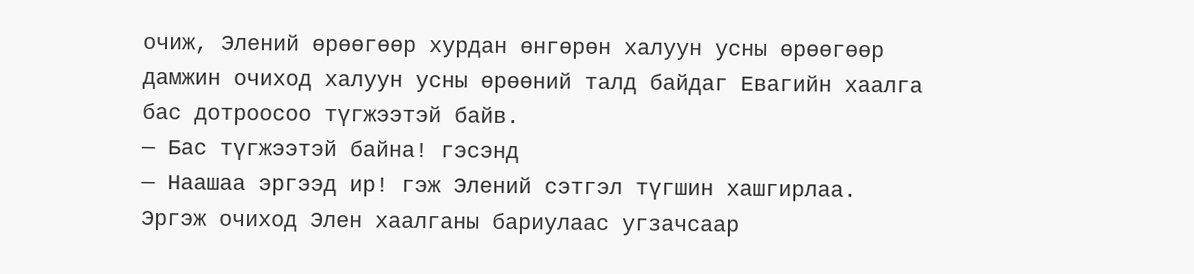очиж, Элений өрөөгөөр хурдан өнгөрөн халуун усны өрөөгөөр дамжин очиход халуун усны өрөөний талд байдаг Евагийн хаалга бас дотроосоо түгжээтэй байв.
— Бас түгжээтэй байна! гэсэнд
— Наашаа эргээд ир! гэж Элений сэтгэл түгшин хашгирлаа.
Эргэж очиход Элен хаалганы бариулаас угзачсаар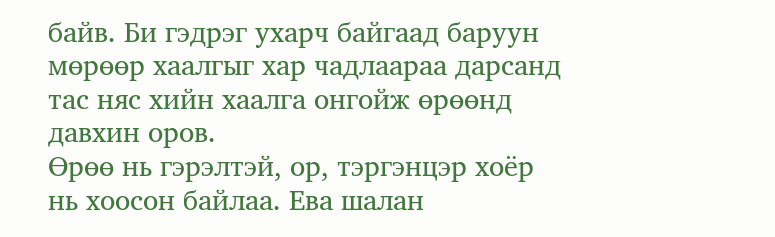байв. Би гэдрэг ухарч байгаад баруун мөрөөр хаалгыг хар чадлаараа дарсанд тас няс хийн хаалга онгойж өрөөнд давхин оров.
Өрөө нь гэрэлтэй, ор, тэргэнцэр хоёр нь хоосон байлаа. Ева шалан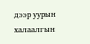дээр уурын халаалгын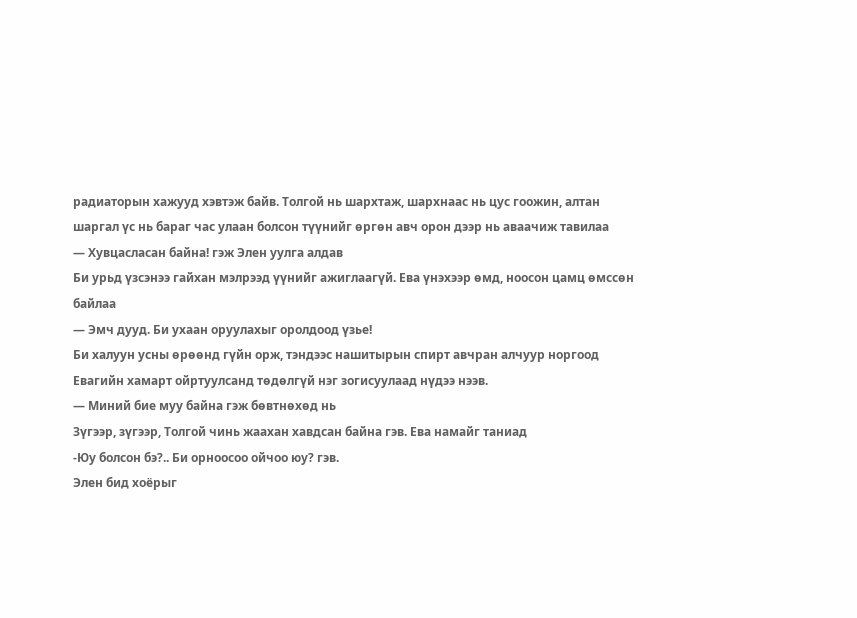радиаторын хажууд хэвтэж байв. Толгой нь шархтаж, шархнаас нь цус гоожин, алтан шаргал үс нь бараг час улаан болсон түүнийг өргөн авч орон дээр нь аваачиж тавилаа
— Хувцасласан байна! гэж Элен уулга алдав
Би урьд үзсэнээ гайхан мэлрээд үүнийг ажиглаагүй. Ева үнэхээр өмд, ноосон цамц өмссөн байлаа
— Эмч дууд. Би ухаан оруулахыг оролдоод үзье!
Би халуун усны өрөөнд гүйн орж, тэндээс нашитырын спирт авчран алчуур норгоод Евагийн хамарт ойртуулсанд төдөлгүй нэг зогисуулаад нүдээ нээв.
— Миний бие муу байна гэж бөвтнөхөд нь
Зүгээр, зүгээр, Толгой чинь жаахан хавдсан байна гэв. Ева намайг таниад
-Юу болсон бэ?.. Би орноосоо ойчоо юу? гэв.
Элен бид хоёрыг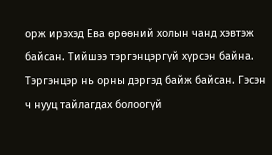орж ирэхэд Ева өрөөний холын чанд хэвтэж байсан. Тийшээ тэргэнцэргүй хүрсэн байна. Тэргэнцэр нь орны дэргэд байж байсан. Гэсэн ч нууц тайлагдах болоогүй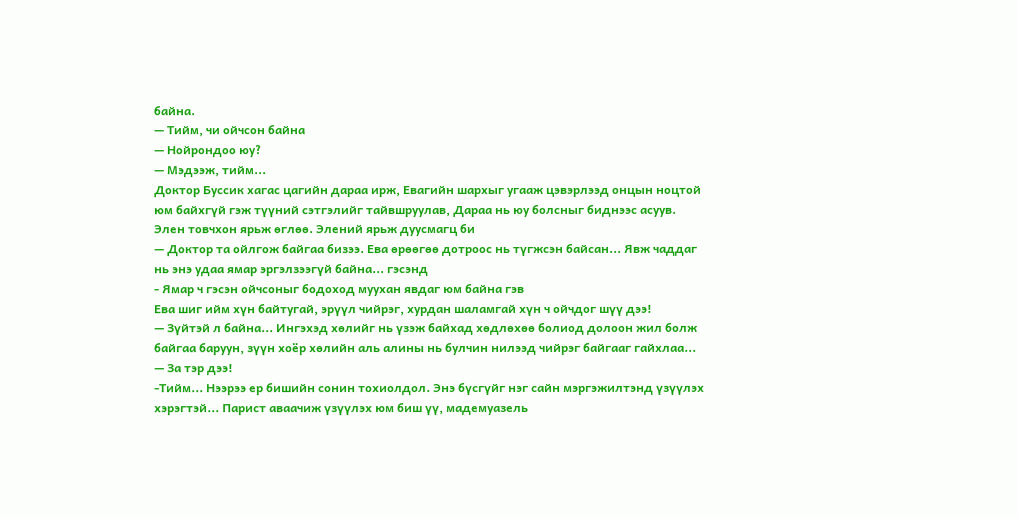байна.
— Тийм, чи ойчсон байна
— Нойрондоо юу?
— Мэдээж, тийм...
Доктор Буссик хагас цагийн дараа ирж, Евагийн шархыг угааж цэвэрлээд онцын ноцтой юм байхгүй гэж түүний сэтгэлийг тайвшруулав, Дараа нь юу болсныг биднээс асуув. Элен товчхон ярьж өглөө. Элений ярьж дуусмагц би
— Доктор та ойлгож байгаа бизээ. Ева өрөөгөө дотроос нь түгжсэн байсан... Явж чаддаг нь энэ удаа ямар эргэлзээгүй байна... гэсэнд
- Ямар ч гэсэн ойчсоныг бодоход муухан явдаг юм байна гэв
Ева шиг ийм хүн байтугай, эрүүл чийрэг, хурдан шаламгай хүн ч ойчдог шүү дээ!
— Зүйтэй л байна... Ингэхэд хөлийг нь үзэж байхад хөдлөхөө болиод долоон жил болж байгаа баруун, зүүн хоёр хөлийн аль алины нь булчин нилээд чийрэг байгааг гайхлаа...
— За тэр дээ!
-Тийм... Нээрээ ер бишийн сонин тохиолдол. Энэ бүсгүйг нэг сайн мэргэжилтэнд үзүүлэх хэрэгтэй... Парист аваачиж үзүүлэх юм биш үү, мадемуазель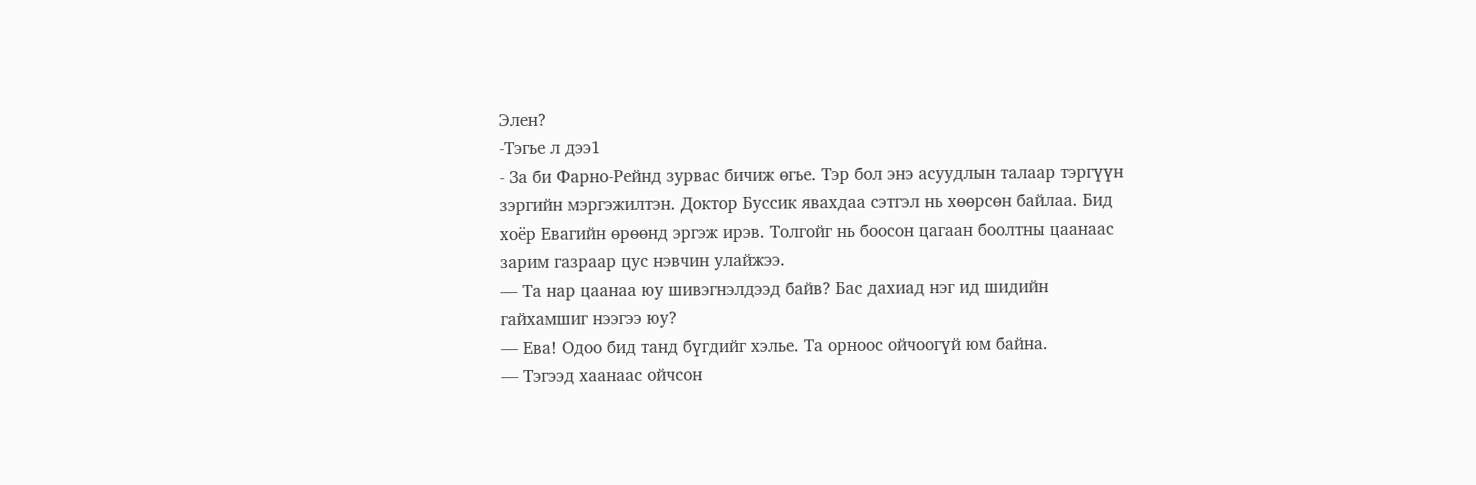Элен?
-Тэгье л дээ1
- За би Фарно-Рейнд зурвас бичиж өгье. Тэр бол энэ асуудлын талаар тэргүүн зэргийн мэргэжилтэн. Доктор Буссик явахдаа сэтгэл нь хөөрсөн байлаа. Бид хоёр Евагийн өрөөнд эргэж ирэв. Толгойг нь боосон цагаан боолтны цаанаас зарим газраар цус нэвчин улайжээ.
— Та нар цаанаа юу шивэгнэлдээд байв? Бас дахиад нэг ид шидийн гайхамшиг нээгээ юу?
— Ева! Одоо бид танд бүгдийг хэлье. Та орноос ойчоогүй юм байна.
— Тэгээд хаанаас ойчсон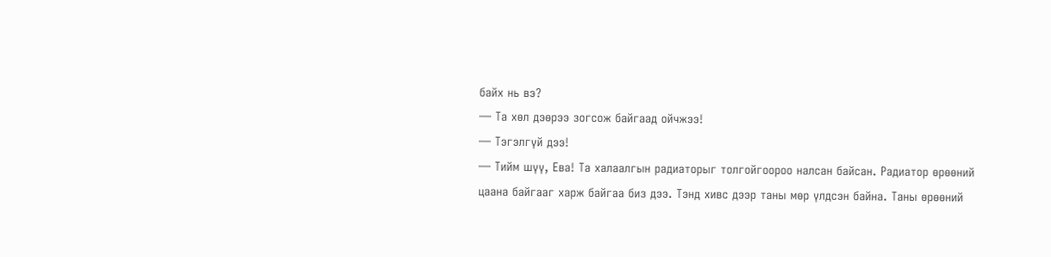байх нь вэ?
— Та хөл дэөрээ зогсож байгаад ойчжээ!
— Тэгэлгүй дээ!
— Тийм шүү, Ева! Та халаалгын радиаторыг толгойгоороо налсан байсан. Радиатор өрөөний цаана байгааг харж байгаа биз дээ. Тэнд хивс дээр таны мөр үлдсэн байна. Таны өрөөний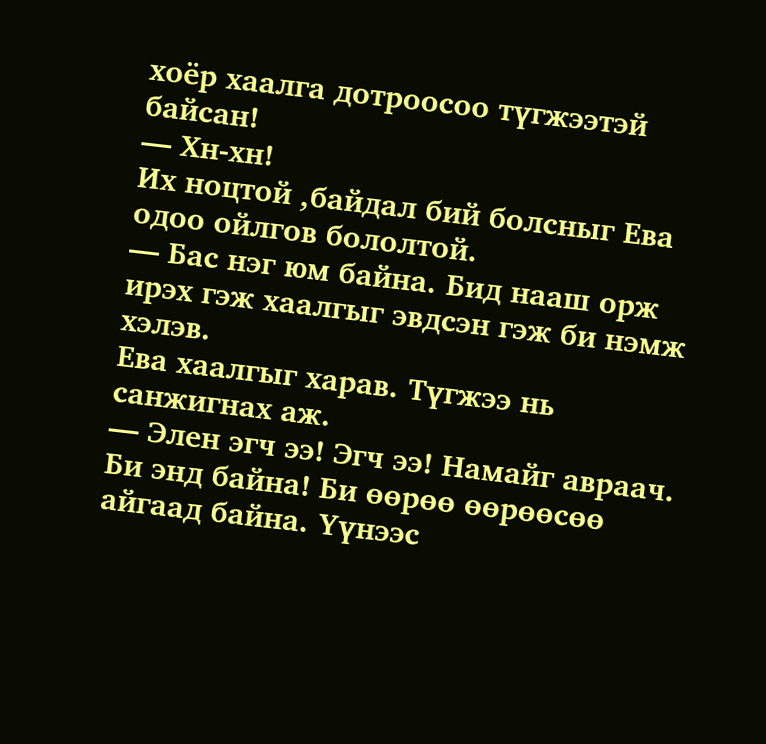хоёр хаалга дотроосоо түгжээтэй байсан!
— Хн-хн!
Их ноцтой ,байдал бий болсныг Ева одоо ойлгов бололтой.
— Бас нэг юм байна. Бид нааш орж ирэх гэж хаалгыг эвдсэн гэж би нэмж хэлэв.
Ева хаалгыг харав. Түгжээ нь санжигнах аж.
— Элен эгч ээ! Эгч ээ! Намайг авраач. Би энд байна! Би өөрөө өөрөөсөө айгаад байна. Үүнээс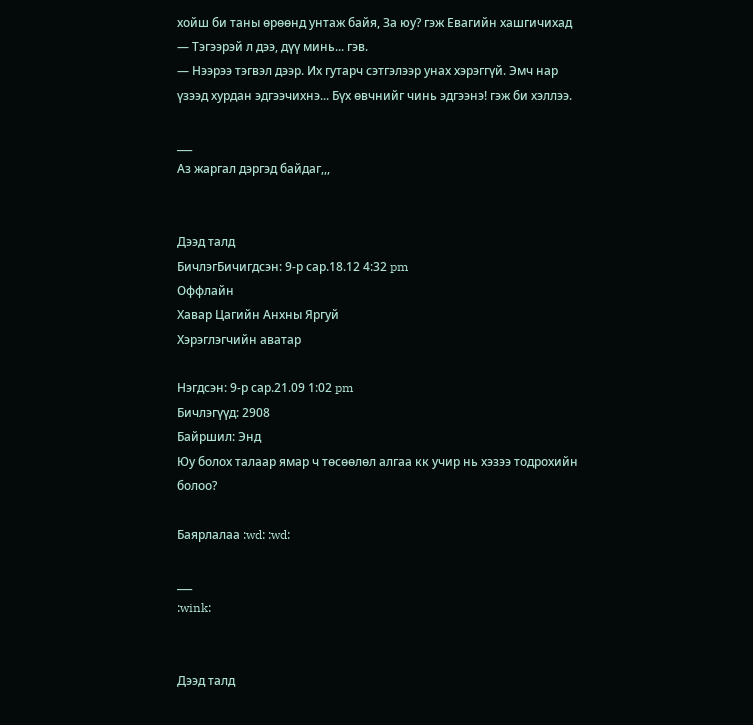хойш би таны өрөөнд унтаж байя, За юу? гэж Евагийн хашгичихад
— Тэгээрэй л дээ, дүү минь... гэв.
— Нээрээ тэгвэл дээр. Их гутарч сэтгэлээр унах хэрэггүй. Эмч нар үзээд хурдан эдгээчихнэ... Бүх өвчнийг чинь эдгээнэ! гэж би хэллээ.

___
Аз жаргал дэргэд байдаг,,,


Дээд талд
БичлэгБичигдсэн: 9-р сар.18.12 4:32 pm
Оффлайн
Хавар Цагийн Анхны Яргуй
Хэрэглэгчийн аватар

Нэгдсэн: 9-р сар.21.09 1:02 pm
Бичлэгүүд: 2908
Байршил: Энд
Юу болох талаар ямар ч төсөөлөл алгаа кк учир нь хэзээ тодрохийн болоо?

Баярлалаа :wd: :wd:

___
:wink:


Дээд талд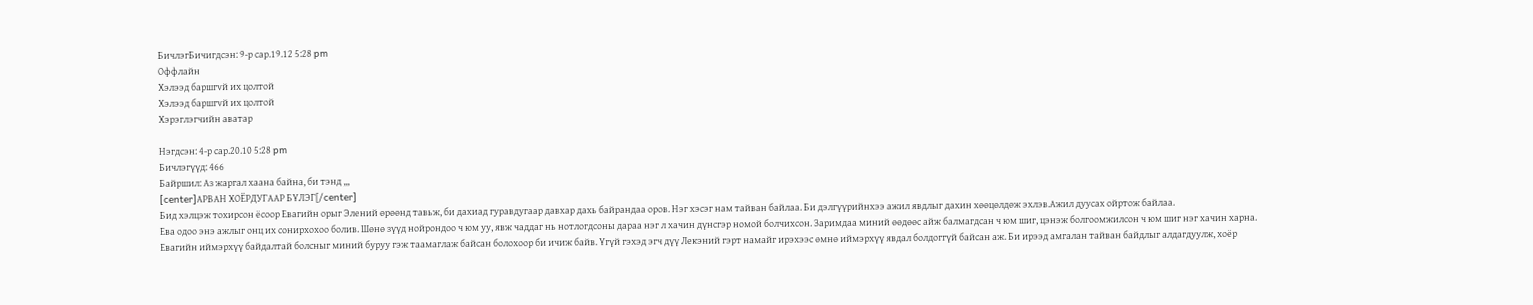БичлэгБичигдсэн: 9-р сар.19.12 5:28 pm
Оффлайн
Хэлээд баршгvй их цолтой
Хэлээд баршгvй их цолтой
Хэрэглэгчийн аватар

Нэгдсэн: 4-р сар.20.10 5:28 pm
Бичлэгүүд: 466
Байршил: Аз жаргал хаана байна, би тэнд ,,,
[center]АРВАН ХОЁРДУГААР БҮЛЭГ[/center]
Бид хэлцэж тохирсон ёсоор Евагийн орыг Элений өрөөнд тавьж, би дахиад гуравдугаар давхар дахь байрандаа оров. Нэг хэсэг нам тайван байлаа. Би дэлгүүрийнхээ ажил явдлыг дахин хөөцөлдөж эхлэв.Ажил дуусах ойртож байлаа.
Ева одоо энэ ажлыг онц их сонирхохоо болив. Шөнө зүүд нойрондоо ч юм уу, явж чаддаг нь нотлогдсоны дараа нэг л хачин дүнсгэр номой болчихсон. Заримдаа миний өөдөөс айж балмагдсан ч юм шиг, цэнэж болгоомжилсон ч юм шиг нэг хачин харна.
Евагийн иймэрхүү байдалтай болсныг миний буруу гэж таамаглаж байсан болохоор би ичиж байв. Үгүй гэхэд эгч дүү Лекэний гэрт намайг ирэхээс өмнө иймэрхүү явдал болдоггүй байсан аж. Би ирээд амгалан тайван байдлыг алдагдуулж, хоёр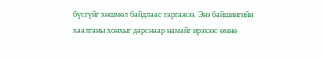бүсгүйг хөшмөл байдлаас гаргажээ. Энэ байшингийн хаалганы хонхыг дарснаар намайг ирэхээс өмнө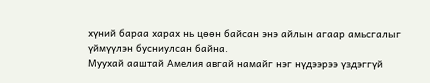хүний бараа харах нь цөөн байсан энэ айлын агаар амьсгалыг үймүүлэн бусниулсан байна.
Муухай ааштай Амелия авгай намайг нэг нүдээрээ үздэггүй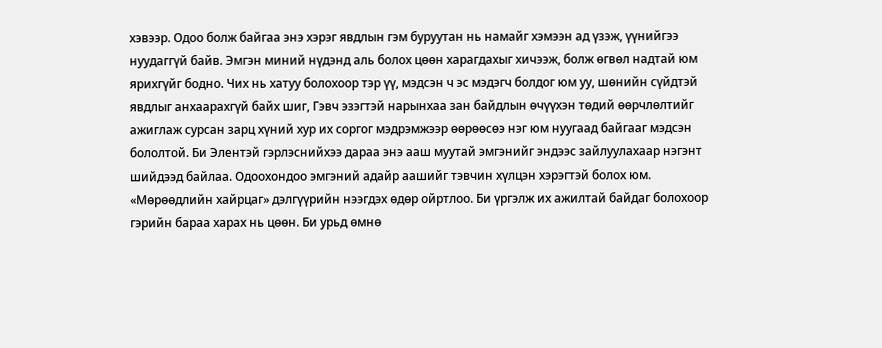хэвээр. Одоо болж байгаа энэ хэрэг явдлын гэм буруутан нь намайг хэмээн ад үзэж, үүнийгээ нуудаггүй байв. Эмгэн миний нүдэнд аль болох цөөн харагдахыг хичээж, болж өгвөл надтай юм ярихгүйг бодно. Чих нь хатуу болохоор тэр үү, мэдсэн ч эс мэдэгч болдог юм уу, шөнийн сүйдтэй явдлыг анхаарахгүй байх шиг, Гэвч эзэгтэй нарынхаа зан байдлын өчүүхэн төдий өөрчлөлтийг ажиглаж сурсан зарц хүний хур их соргог мэдрэмжээр өөрөөсөэ нэг юм нуугаад байгааг мэдсэн бололтой. Би Элентэй гэрлэснийхээ дараа энэ ааш муутай эмгэнийг эндээс зайлуулахаар нэгэнт шийдээд байлаа. Одоохондоо эмгэний адайр аашийг тэвчин хүлцэн хэрэгтэй болох юм.
«Мөрөөдлийн хайрцаг» дэлгүүрийн нээгдэх өдөр ойртлоо. Би үргэлж их ажилтай байдаг болохоор гэрийн бараа харах нь цөөн. Би урьд өмнө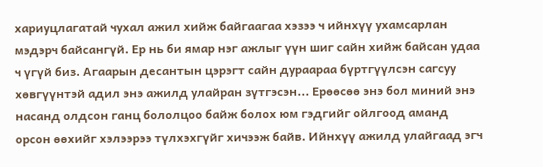хариуцлагатай чухал ажил хийж байгаагаа хэзээ ч ийнхүү ухамсарлан мэдэрч байсангүй. Ер нь би ямар нэг ажлыг үүн шиг сайн хийж байсан удаа ч үгүй биз. Агаарын десантын цэрэгт сайн дураараа бүртгүүлсэн сагсуу хөвгүүнтэй адил энэ ажилд улайран зүтгэсэн... Ерөөсөө энэ бол миний энэ насанд олдсон ганц бололцоо байж болох юм гэдгийг ойлгоод аманд орсон өөхийг хэлээрээ түлхэхгүйг хичээж байв. Ийнхүү ажилд улайгаад эгч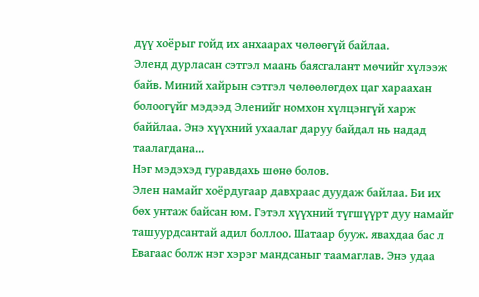дүү хоёрыг гойд их анхаарах чөлөөгүй байлаа.
Эленд дурласан сэтгэл маань баясгалант мөчийг хүлээж байв. Миний хайрын сэтгэл чөлөөлөгдөх цаг хараахан болоогүйг мэдээд Эленийг номхон хүлцэнгүй харж баййлаа. Энэ хүүхний ухаалаг даруу байдал нь надад таалагдана...
Нэг мэдэхэд гуравдахь шөнө болов.
Элен намайг хоёрдугаар давхраас дуудаж байлаа. Би их бөх унтаж байсан юм. Гэтэл хүүхний түгшүүрт дуу намайг ташуурдсантай адил боллоо. Шатаар бууж. явахдаа бас л Евагаас болж нэг хэрэг мандсаныг таамаглав. Энэ удаа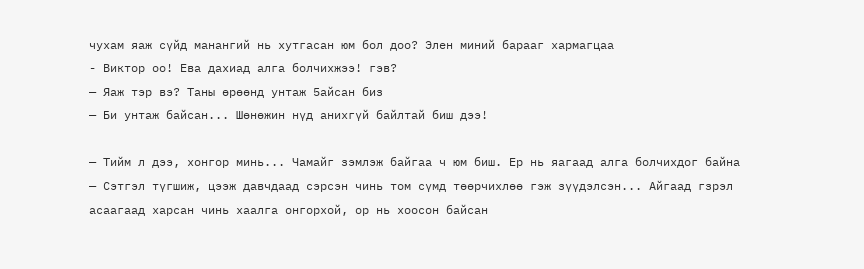чухам яаж сүйд манангий нь хутгасан юм бол доо? Элен миний барааг хармагцаа
- Виктор оо! Ева дахиад алга болчихжээ! гэв?
— Яаж тэр вэ? Таны өрөөнд унтаж 5айсан биз
— Би унтаж байсан... Шөнөжин нүд анихгүй байлтай биш дээ!

— Тийм л дээ, хонгор минь... Чамайг зэмлэж байгаа ч юм биш. Ер нь яагаад алга болчихдог байна
— Сэтгэл түгшиж, цээж давчдаад сэрсэн чинь том сүмд төөрчихлөө гэж зүүдэлсэн... Айгаад гзрэл асаагаад харсан чинь хаалга онгорхой, ор нь хоосон байсан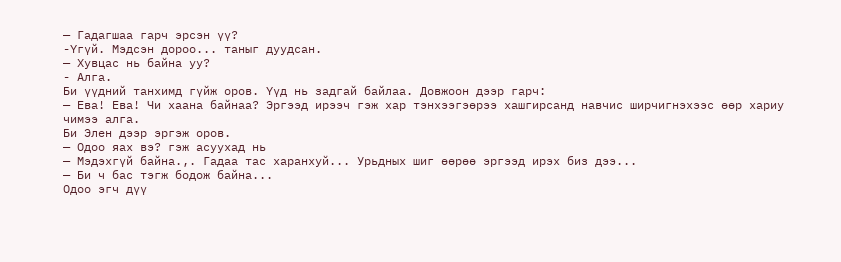— Гадагшаа гарч эрсэн үү?
-Үгүй. Мэдсэн дороо... таныг дуудсан.
— Хувцас нь байна уу?
- Алга.
Би үүдний танхимд гүйж оров. Үүд нь задгай байлаа. Довжоон дээр гарч:
— Ева! Ева! Чи хаана байнаа? Эргээд ирээч гэж хар тэнхээгэөрээ хашгирсанд навчис ширчигнэхээс өөр хариу чимээ алга.
Би Элен дээр эргэж оров.
— Одоо яах вэ? гэж асуухад нь
— Мэдэхгүй байна.,. Гадаа тас харанхуй... Урьдных шиг өөрөө эргээд ирэх биз дээ...
— Би ч бас тэгж бодож байна...
Одоо эгч дүү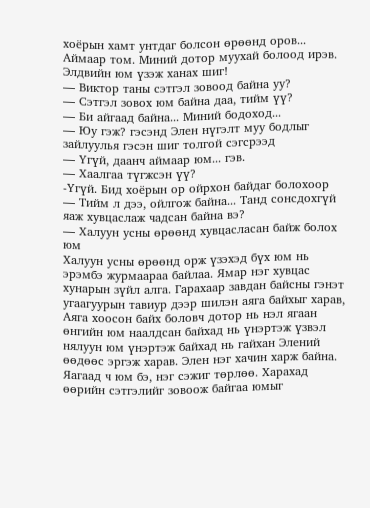хоёрын хамт унтдаг болсон өрөөнд оров... Аймаар том. Миний дотор муухай болоод ирэв. Элдвийн юм үзэж ханах шиг!
— Виктор таны сэтгэл зовоод байна уу?
— Сэтгэл зовох юм байна даа, тийм үү?
— Би айгаад байна... Миний бодоход...
— Юу гэж? гэсэнд Элен нүгэлт муу бодлыг зайлуулья гэсэн шиг толгой сэгсрээд
— Үгүй, даанч аймаар юм... гэв.
— Хаалгаа түгжсэн үү?
-Үгүй. Бид хоёрын ор ойрхон байдаг болохоор
— Тийм л дээ, ойлгож байна... Танд сонсдохгүй яаж хувцаслаж чадсан байна вэ?
— Халуун усны өрөөнд хувцасласан байж болох юм
Халуун усны өрөөнд орж үзэхэд бүх юм нь эрэмбэ журмаараа байлаа. Ямар нэг хувцас хунарын зүйл алга. Гарахаар завдан байсны гэнэт угаагуурын тавиур дээр шилэн аяга байхыг харав,
Аяга хоосон байх боловч дотор нь нэл ягаан өнгийн юм наалдсан байхад нь үнэртэж үзвэл нялуун юм үнэртэж байхад нь гайхан Элений өөдөөс эргэж харав. Элен нэг хачин харж байна. Яагаад ч юм бэ, нэг сэжиг төрлөө. Харахад өөрийн сэтгэлийг зовоож байгаа юмыг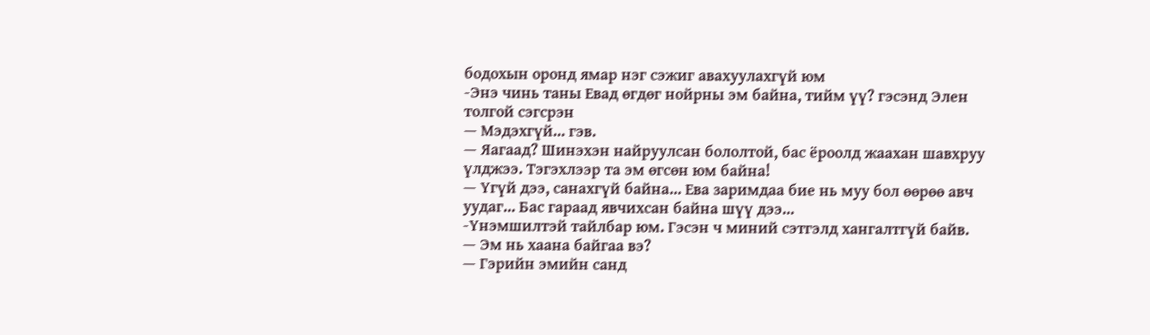бодохын оронд ямар нэг сэжиг авахуулахгүй юм
-Энэ чинь таны Евад өгдөг нойрны эм байна, тийм үү? гэсэнд Элен толгой сэгсрэн
— Мэдэхгүй... гэв.
— Яагаад? Шинэхэн найруулсан бололтой, бас ёроолд жаахан шавхруу үлджээ. Тэгэхлээр та эм өгсөн юм байна!
— Үгүй дээ, санахгүй байна... Ева заримдаа бие нь муу бол өөрөө авч уудаг... Бас гараад явчихсан байна шүү дээ...
-Үнэмшилтэй тайлбар юм. Гэсэн ч миний сэтгэлд хангалтгүй байв.
— Эм нь хаана байгаа вэ?
— Гэрийн эмийн санд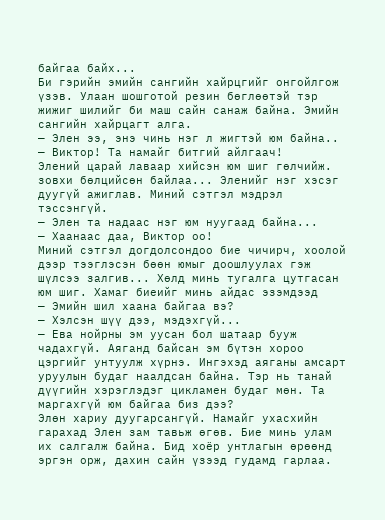байгаа байх...
Би гэрийн эмийн сангийн хайрцгийг онгойлгож үзэв. Улаан шошготой резин бөглөөтэй тэр жижиг шилийг би маш сайн санаж байна. Эмийн сангийн хайрцагт алга.
— Элен ээ, энэ чинь нэг л жигтэй юм байна..
— Виктор! Та намайг битгий айлгаач!
Элений царай лаваар хийсэн юм шиг гөлчийж. зовхи бөлцийсөн байлаа... Эленийг нэг хэсэг дуугүй ажиглав. Миний сэтгэл мэдрэл тэссэнгүй.
— Элен та надаас нэг юм нуугаад байна...
— Хаанаас даа, Виктор оо!
Миний сэтгэл догдолсондоо бие чичирч, хоолой дээр тээглэсэн бөөн юмыг доошлуулах гэж шүлсээ залгив... Хөлд минь тугалга цутгасан юм шиг. Хамаг биеийг минь айдас эзэмдээд
— Эмийн шил хаана байгаа вэ?
— Хэлсэн шүү дээ, мэдэхгүй...
— Ева нойрны эм уусан бол шатаар бууж чадахгүй. Аяганд байсан эм бүтэн хороо цэргийг унтуулж хүрнэ. Ингэхэд аяганы амсарт уруулын будаг наалдсан байна. Тэр нь танай дүүгийн хэрэглэдэг цикламен будаг мөн. Та маргахгүй юм байгаа биз дээ?
Элөн хариу дуугарсангүй. Намайг ухасхийн гарахад Элен зам тавьж өгөв. Бие минь улам их салгалж байна. Бид хоёр унтлагын өрөөнд эргэн орж, дахин сайн үзээд гудамд гарлаа.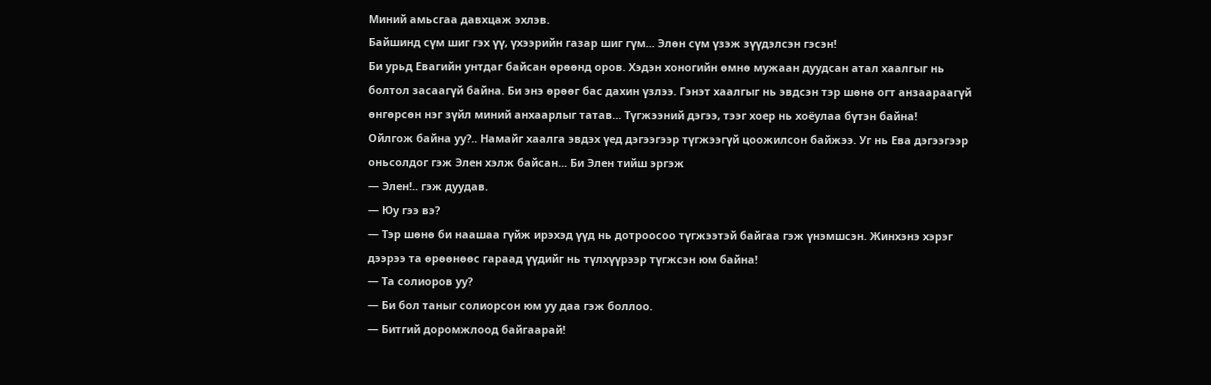Миний амьсгаа давхцаж эхлэв.
Байшинд сүм шиг гэх үү, үхээрийн газар шиг гүм... Элөн сүм үзэж зүүдэлсэн гэсэн!
Би урьд Евагийн унтдаг байсан өрөөнд оров. Хэдэн хоногийн өмнө мужаан дуудсан атал хаалгыг нь болтол засаагүй байна. Би энэ өрөөг бас дахин үзлээ. Гэнэт хаалгыг нь эвдсэн тэр шөнө огт анзаараагүй өнгөрсөн нэг зүйл миний анхаарлыг татав... Түгжээний дэгээ, тээг хоер нь хоёулаа бүтэн байна!
Ойлгож байна уу?.. Намайг хаалга эвдэх үед дэгээгээр түгжээгүй цоожилсон байжээ. Уг нь Ева дэгээгээр оньсолдог гэж Элен хэлж байсан... Би Элен тийш эргэж
— Элен!.. гэж дуудав.
— Юу гээ вэ?
— Тэр шөнө би наашаа гүйж ирэхэд үүд нь дотроосоо түгжээтэй байгаа гэж үнэмшсэн. Жинхэнэ хэрэг дээрээ та өрөөнөөс гараад үүдийг нь түлхүүрээр түгжсэн юм байна!
— Та солиоров уу?
— Би бол таныг солиорсон юм уу даа гэж боллоо.
— Битгий доромжлоод байгаарай!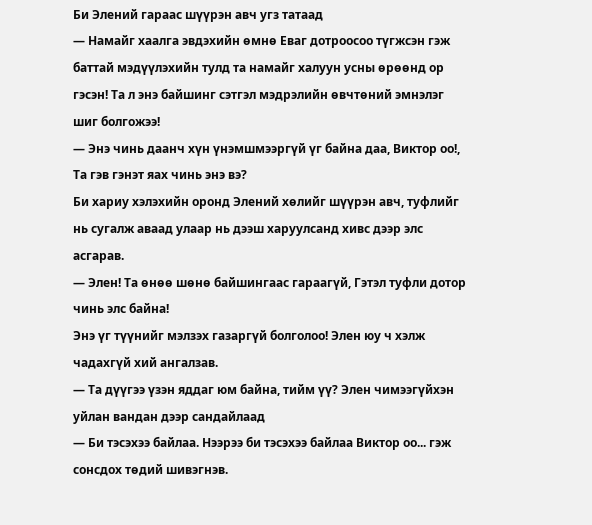Би Элений гараас шүүрэн авч угз татаад
— Намайг хаалга эвдэхийн өмнө Еваг дотроосоо түгжсэн гэж баттай мэдүүлэхийн тулд та намайг халуун усны өрөөнд ор гэсэн! Та л энэ байшинг сэтгэл мэдрэлийн өвчтөний эмнэлэг шиг болгожээ!
— Энэ чинь даанч хүн үнэмшмээргүй үг байна даа, Виктор оо!, Та гэв гэнэт яах чинь энэ вэ?
Би хариу хэлэхийн оронд Элений хөлийг шүүрэн авч, туфлийг нь сугалж аваад улаар нь дээш харуулсанд хивс дээр элс асгарав.
— Элен! Та өнөө шөнө байшингаас гараагүй, Гэтэл туфли дотор чинь элс байна!
Энэ үг түүнийг мэлзэх газаргүй болголоо! Элен юу ч хэлж чадахгүй хий ангалзав.
— Та дүүгээ үзэн яддаг юм байна, тийм үү? Элен чимээгүйхэн уйлан вандан дээр сандайлаад
— Би тэсэхээ байлаа. Нээрээ би тэсэхээ байлаа Виктор оо... гэж сонсдох төдий шивэгнэв.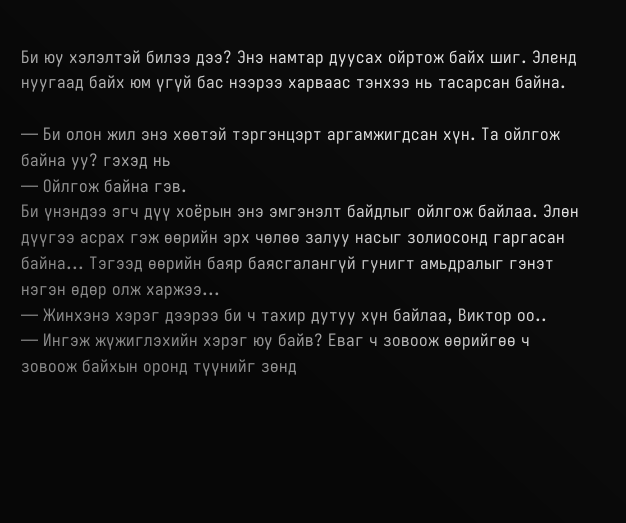Би юу хэлэлтэй билээ дээ? Энэ намтар дуусах ойртож байх шиг. Эленд нуугаад байх юм үгүй бас нээрээ харваас тэнхээ нь тасарсан байна.

— Би олон жил энэ хөөтэй тэргэнцэрт аргамжигдсан хүн. Та ойлгож байна уу? гэхэд нь
— Ойлгож байна гэв.
Би үнэндээ эгч дүү хоёрын энэ эмгэнэлт байдлыг ойлгож байлаа. Элөн дүүгээ асрах гэж өөрийн эрх чөлөө залуу насыг золиосонд гаргасан байна... Тэгээд өөрийн баяр баясгалангүй гунигт амьдралыг гэнэт нэгэн өдөр олж харжээ...
— Жинхэнэ хэрэг дээрээ би ч тахир дутуу хүн байлаа, Виктор оо..
— Ингэж жүжиглэхийн хэрэг юу байв? Еваг ч зовоож өөрийгөө ч зовоож байхын оронд түүнийг зөнд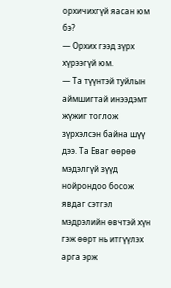орхичихгүй яасан юм бэ?
— Орхих гээд зүрх хүрээгүй юм.
— Та түүнтэй туйлын аймшигтай инээдэмт жүжиг тоглож зүрхэлсэн байна шүү дээ. Та Еваг өөрөө мэдэлгүй зүүд нойрондоо босож явдаг сэтгэл мэдрэлийн өвчтэй хүн гэж өөрт нь итгүүлэх арга эрж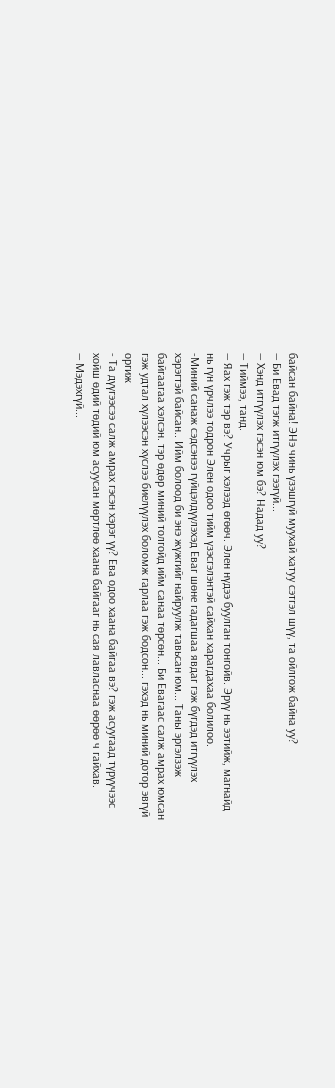байсан байна! ЭНэ чинь үзэшгүй муухай хатуу сэтгэл шүү, та ойлгож байна уу?
— Би Евад тэгж итгүүлэх гээгүй...
— Хэнд итгүүлэх гэсэн юм бэ? Надад уу?
— Тиймээ, танд.
— Яах гэж тэр вэ? Учрыг хэлээд өгөөч. Элен нүдээ буулган тонгойв. Эрүү нь ээтийж, магнайд нь гүн үрчлээ тодрон Элен одоо тийм үзэсгэлэнтэй сайхан харагдахаа болилоо.
-Миний санаж сэдсэнээ гүйцэлдүүлэхэд Еваг шөне гадагшаа явдаг гэж бүгдэд итгүүлэх хэрэгтэй байсан.. Ийм болоод би энэ жүжгийг найруулж тавьсан юм... Таны эргэлзэж байгаагаа хэлсэн. тэр өдөр миний толгойд ийм санаа төрсөн... Би Евагаас салж амрах юмсан гэж удтал хүлээсэн хүслээ биелүүлэх боломж гарлаа гэж бодсон... гэхэд нь миний дотор эвгүй оргиж
- Та дүүгээсээ салж амрах гэсэн хэрэг үү? Ева одоо хаана байгаа вэ? гэж асуугаад түрүүчээс хойш өдий төдий юм асуусан мөртлөө хаана байгааг нь сая лавласнаа өөрөө ч гайхав.
— Мэдэхгүй...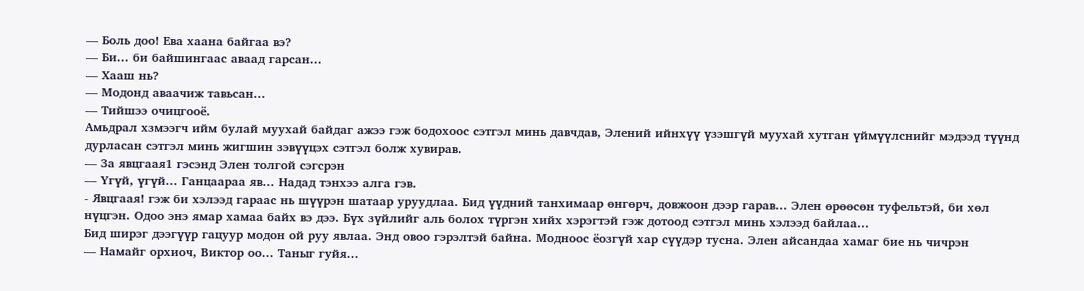— Боль доо! Ева хаана байгаа вэ?
— Би... би байшингаас аваад гарсан...
— Хааш нь?
— Модонд аваачиж тавьсан...
— Тийшээ очицгооё.
Амьдрал хзмээгч ийм булай муухай байдаг ажээ гэж бодохоос сэтгэл минь давчдав, Элений ийнхүү үзэшгүй муухай хутган үймүүлснийг мэдээд түүнд дурласан сэтгэл минь жигшин зэвүүцэх сэтгэл болж хувирав.
— За явцгаая1 гэсэнд Элен толгой сэгсрэн
— Үгүй, үгүй... Ганцаараа яв... Надад тэнхээ алга гэв.
- Явцгаая! гэж би хэлээд гараас нь шүүрэн шатаар уруудлаа. Бид үүдний танхимаар өнгөрч, довжоон дээр гарав... Элен өрөөсөн туфельтэй, би хөл нүцгэн. Одоо энэ ямар хамаа байх вэ дээ. Бүх зүйлийг аль болох түргэн хийх хэрэгтэй гэж дотоод сэтгэл минь хэлээд байлаа...
Бид ширэг дээгүүр гацуур модон ой руу явлаа. Энд овоо гэрэлтэй байна. Модноос ёозгүй хар сүүдэр тусна. Элен айсандаа хамаг бие нь чичрэн
— Намайг орхиоч, Виктор оо... Таныг гуйя...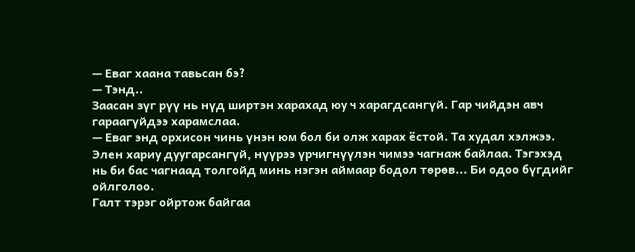— Еваг хаана тавьсан бэ?
— Тэнд..
Заасан зүг рүү нь нүд ширтэн харахад юу ч харагдсангүй. Гар чийдэн авч гараагүйдээ харамслаа.
— Еваг энд орхисон чинь үнэн юм бол би олж харах ёстой. Та худал хэлжээ.
Элен хариу дуугарсангүй, нүүрээ үрчигнүүлэн чимээ чагнаж байлаа. Тэгэхэд нь би бас чагнаад толгойд минь нэгэн аймаар бодол төрөв... Би одоо бүгдийг ойлголоо.
Галт тэрэг ойртож байгаа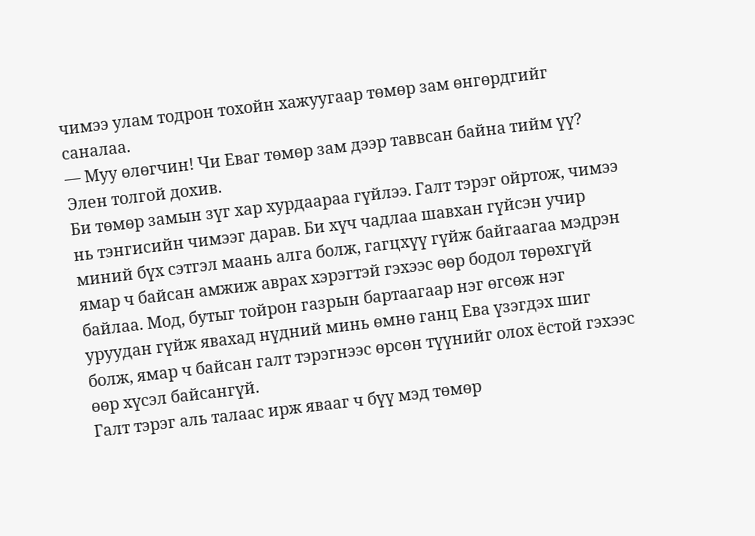чимээ улам тодрон тохойн хажуугаар төмөр зам өнгөрдгийг саналаа.
— Муу өлөгчин! Чи Еваг төмөр зам дээр таввсан байна тийм үү?
Элен толгой дохив.
Би төмөр замын зүг хар хурдаараа гүйлээ. Галт тэрэг ойртож, чимээ нь тэнгисийн чимээг дарав. Би хүч чадлаа шавхан гүйсэн учир миний бүх сэтгэл маань алга болж, гагцхүү гүйж байгаагаа мэдрэн ямар ч байсан амжиж аврах хэрэгтэй гэхээс өөр бодол төрөхгүй байлаа. Мод, бутыг тойрон газрын бартаагаар нэг өгсөж нэг уруудан гүйж явахад нүдний минь өмнө ганц Ева үзэгдэх шиг болж, ямар ч байсан галт тэрэгнээс өрсөн түүнийг олох ёстой гэхээс өөр хүсэл байсангүй.
Галт тэрэг аль талаас ирж явааг ч бүү мэд төмөр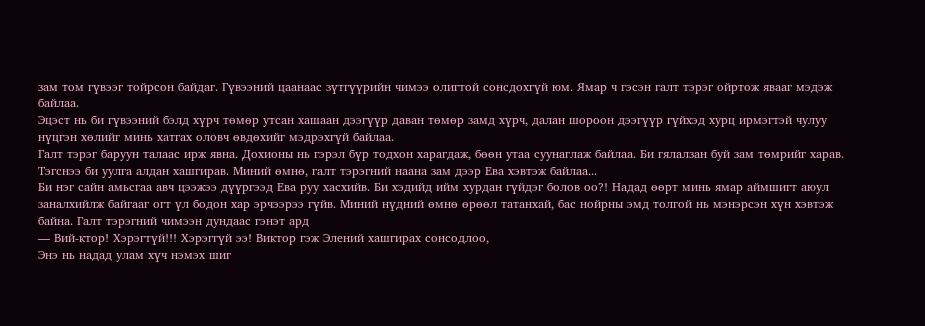зам том гүвээг тойрсон байдаг. Гүвээний цаанаас зүтгүүрийн чимээ олигтой сонсдохгүй юм. Ямар ч гэсэн галт тэрэг ойртож явааг мэдэж байлаа.
Эцэст нь би гүвээний бэлд хүрч төмөр утсан хашаан дээгүүр даван төмөр замд хүрч, далан шороон дээгүүр гүйхэд хурц ирмэгтэй чулуу нүцгэн хөлийг минь хатгах оловч өвдөхийг мэдрэхгүй байлаа.
Галт тэрэг баруун талаас ирж явна. Дохионы нь гэрэл бүр тодхон харагдаж, бөөн утаа суунаглаж байлаа. Би гялалзан буй зам төмрийг харав.
Тэгснээ би уулга алдан хашгирав. Миний өмнө, галт тэрэгний наана зам дээр Ева хэвтэж байлаа...
Би нэг сайн амьсгаа авч цээжээ дүүргээд Ева руу хасхийв. Би хэдийд ийм хурдан гүйдэг болов оо?! Надад өөрт минь ямар аймшигт аюул заналхийлж байгааг огт үл бодон хар эрчээрээ гүйв. Миний нүдний өмнө өрөөл татанхай, бас нойрны эмд толгой нь мэнэрсэн хүн хэвтэж байна. Галт тэрэгний чимээн дундаас гэнэт ард
— Вий-ктор! Хэрэгтүй!!! Хэрэггүй ээ! Виктор гэж Элений хашгирах сонсодлоо,
Энэ нь надад улам хүч нэмэх шиг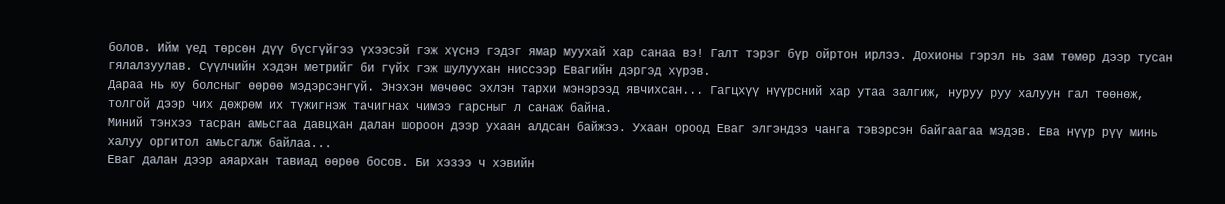болов. Ийм үед төрсөн дүү бүсгүйгээ үхээсэй гэж хүснэ гэдэг ямар муухай хар санаа вэ! Галт тэрэг бүр ойртон ирлээ. Дохионы гэрэл нь зам төмөр дээр тусан гялалзуулав. Сүүлчийн хэдэн метрийг би гүйх гэж шулуухан ниссээр Евагийн дэргэд хүрэв.
Дараа нь юу болсныг өөрөө мэдэрсэнгүй. Энэхэн мөчөөс эхлэн тархи мэнэрээд явчихсан... Гагцхүү нүүрсний хар утаа залгиж, нуруу руу халуун гал төөнөж, толгой дээр чих дөжрөм их түжигнэж тачигнах чимээ гарсныг л санаж байна.
Миний тэнхээ тасран амьсгаа давцхан далан шороон дээр ухаан алдсан байжээ. Ухаан ороод Еваг элгэндээ чанга тэвэрсэн байгаагаа мэдэв. Ева нүүр рүү минь халуу оргитол амьсгалж байлаа...
Еваг далан дээр аяархан тавиад өөрөө босов. Би хэзээ ч хэвийн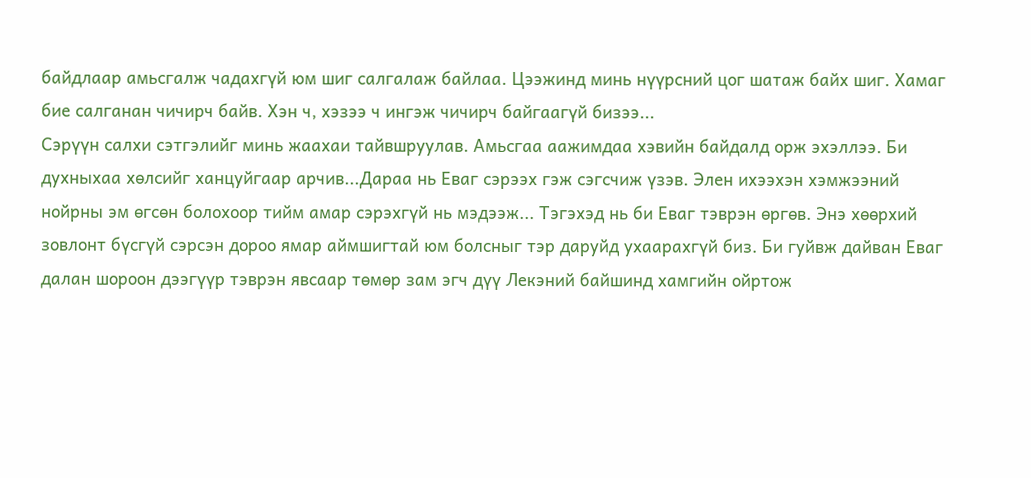байдлаар амьсгалж чадахгүй юм шиг салгалаж байлаа. Цээжинд минь нүүрсний цог шатаж байх шиг. Хамаг бие салганан чичирч байв. Хэн ч, хэзээ ч ингэж чичирч байгаагүй бизээ...
Сэрүүн салхи сэтгэлийг минь жаахаи тайвшруулав. Амьсгаа аажимдаа хэвийн байдалд орж эхэллээ. Би духныхаа хөлсийг ханцуйгаар арчив...Дараа нь Еваг сэрээх гэж сэгсчиж үзэв. Элен ихээхэн хэмжээний нойрны эм өгсөн болохоор тийм амар сэрэхгүй нь мэдээж... Тэгэхэд нь би Еваг тэврэн өргөв. Энэ хөөрхий зовлонт бүсгүй сэрсэн дороо ямар аймшигтай юм болсныг тэр даруйд ухаарахгүй биз. Би гуйвж дайван Еваг далан шороон дээгүүр тэврэн явсаар төмөр зам эгч дүү Лекэний байшинд хамгийн ойртож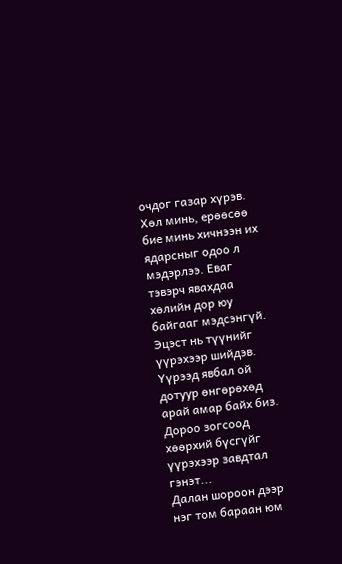очдог газар хүрэв. Хөл минь, ерөөсөө бие минь хичнээн их ядарсныг одоо л мэдэрлээ. Еваг тэвэрч явахдаа хөлийн дор юу байгааг мэдсэнгүй. Эцэст нь түүнийг үүрэхээр шийдэв. Үүрээд явбал ой дотуур өнгөрөхөд арай амар байх биз.
Дороо зогсоод хөөрхий бүсгүйг үүрэхээр завдтал гэнэт...
Далан шороон дээр нэг том бараан юм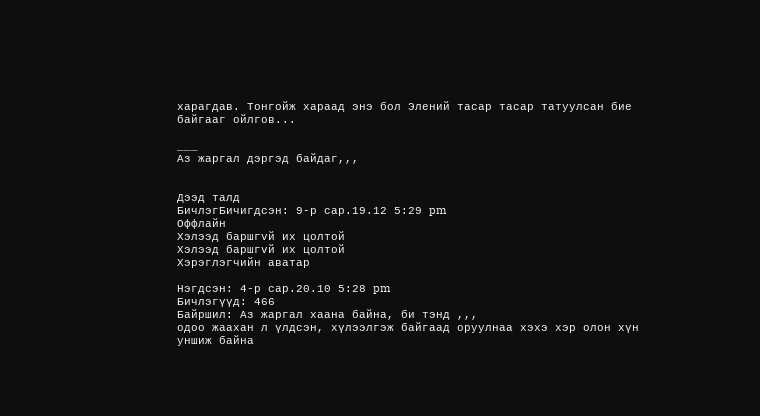харагдав. Тонгойж хараад энэ бол Элений тасар тасар татуулсан бие байгааг ойлгов...

___
Аз жаргал дэргэд байдаг,,,


Дээд талд
БичлэгБичигдсэн: 9-р сар.19.12 5:29 pm
Оффлайн
Хэлээд баршгvй их цолтой
Хэлээд баршгvй их цолтой
Хэрэглэгчийн аватар

Нэгдсэн: 4-р сар.20.10 5:28 pm
Бичлэгүүд: 466
Байршил: Аз жаргал хаана байна, би тэнд ,,,
одоо жаахан л үлдсэн, хүлээлгэж байгаад оруулнаа хэхэ хэр олон хүн уншиж байна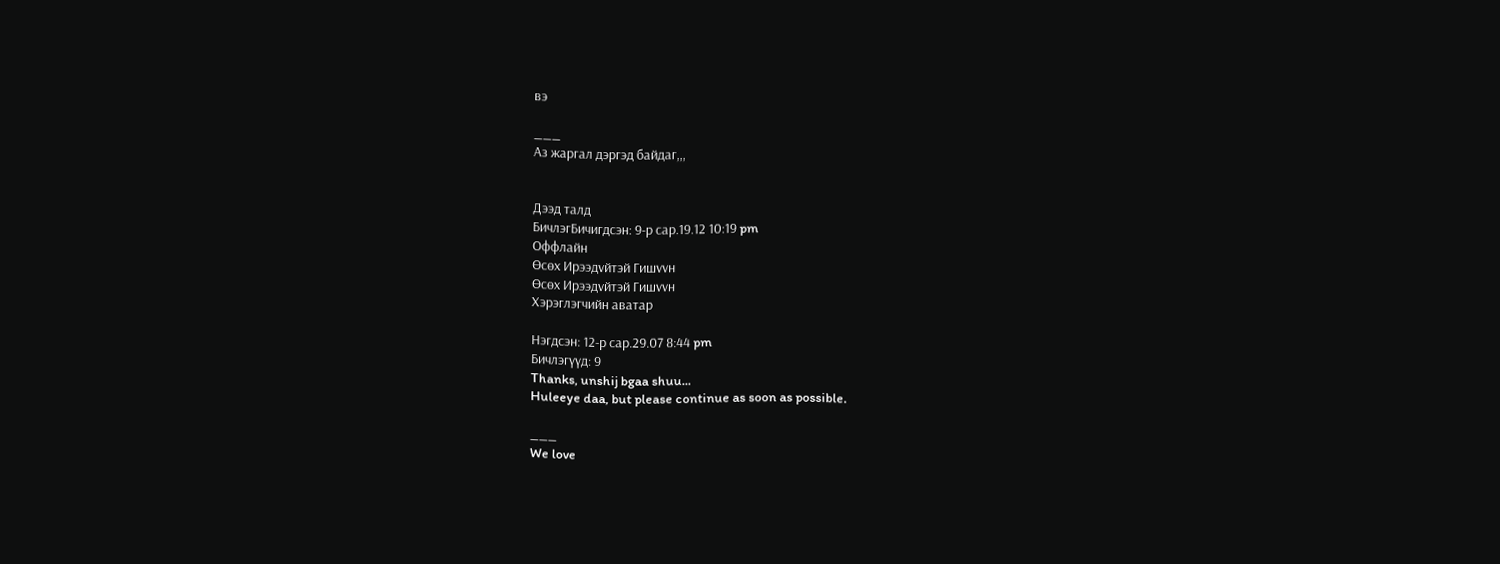вэ

___
Аз жаргал дэргэд байдаг,,,


Дээд талд
БичлэгБичигдсэн: 9-р сар.19.12 10:19 pm
Оффлайн
Өсөх Ирээдvйтэй Гишvvн
Өсөх Ирээдvйтэй Гишvvн
Хэрэглэгчийн аватар

Нэгдсэн: 12-р сар.29.07 8:44 pm
Бичлэгүүд: 9
Thanks, unshij bgaa shuu...
Huleeye daa, but please continue as soon as possible.

___
We love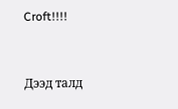Croft!!!!


Дээд талд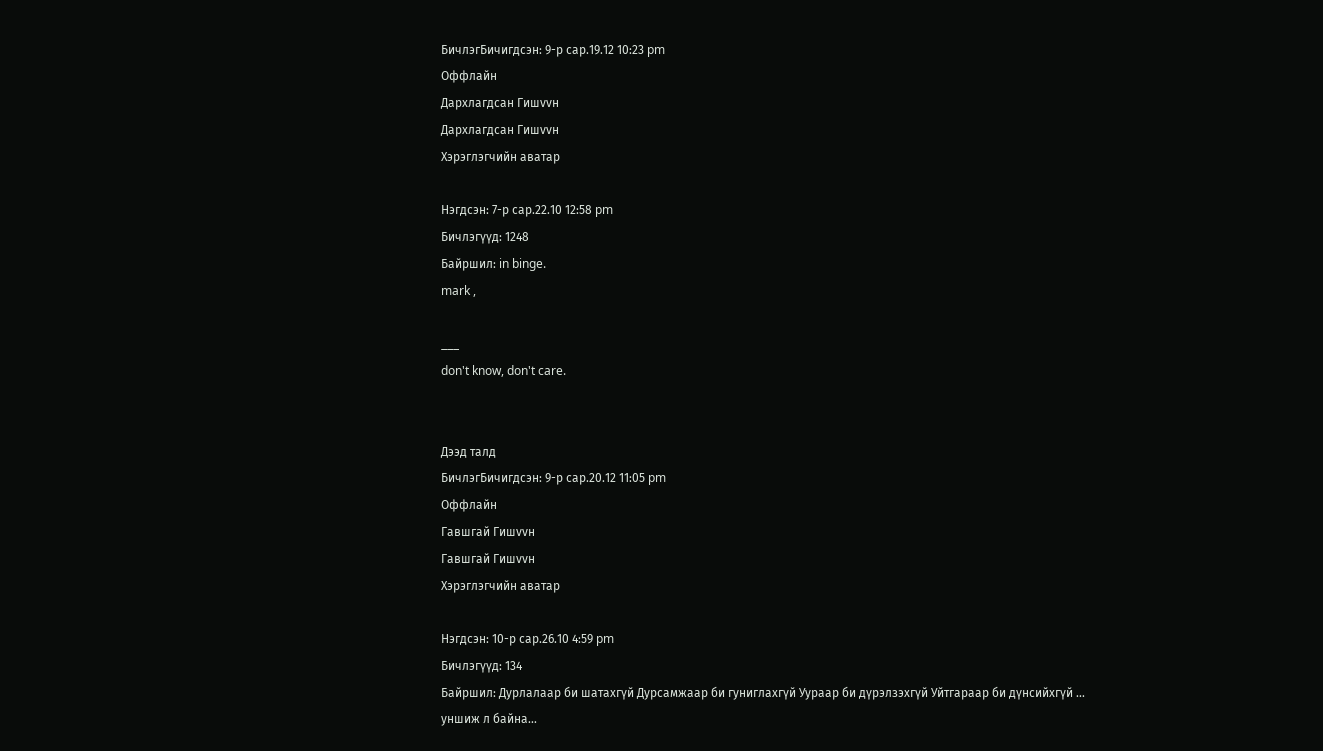БичлэгБичигдсэн: 9-р сар.19.12 10:23 pm
Оффлайн
Дархлагдсан Гишvvн
Дархлагдсан Гишvvн
Хэрэглэгчийн аватар

Нэгдсэн: 7-р сар.22.10 12:58 pm
Бичлэгүүд: 1248
Байршил: in binge.
mark ,

___
don't know, don't care.


Дээд талд
БичлэгБичигдсэн: 9-р сар.20.12 11:05 pm
Оффлайн
Гавшгай Гишvvн
Гавшгай Гишvvн
Хэрэглэгчийн аватар

Нэгдсэн: 10-р сар.26.10 4:59 pm
Бичлэгүүд: 134
Байршил: Дурлалаар би шатахгүй Дурсамжаар би гуниглахгүй Уураар би дүрэлзэхгүй Уйтгараар би дүнсийхгүй ...
уншиж л байна...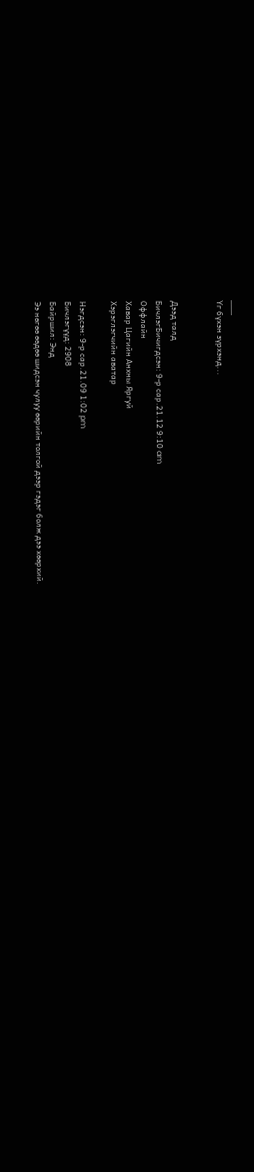___
Үг бүхэн зүрхэнд...


Дээд талд
БичлэгБичигдсэн: 9-р сар.21.12 9:10 am
Оффлайн
Хавар Цагийн Анхны Яргуй
Хэрэглэгчийн аватар

Нэгдсэн: 9-р сар.21.09 1:02 pm
Бичлэгүүд: 2908
Байршил: Энд
Ээ нөгөө өөдөө шидсэн чулуу өөрийн толгой дээр гэдэг болж дээ хөөрхий.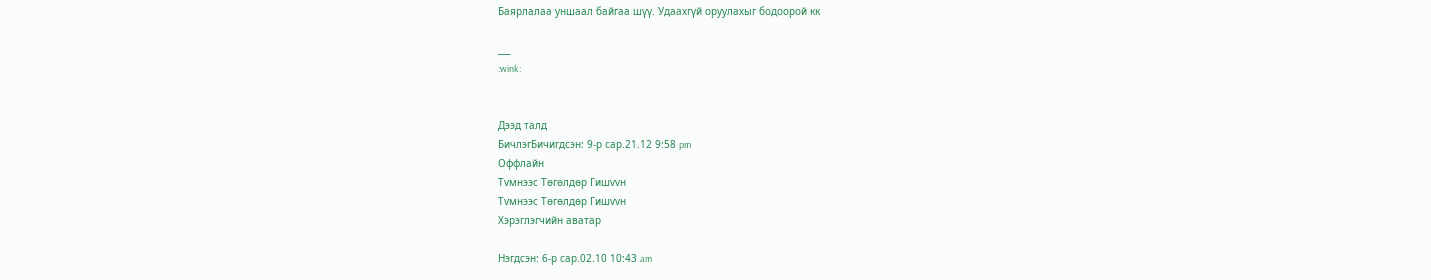Баярлалаа уншаал байгаа шүү. Удаахгүй оруулахыг бодоорой кк

___
:wink:


Дээд талд
БичлэгБичигдсэн: 9-р сар.21.12 9:58 pm
Оффлайн
Тvмнээс Төгөлдөр Гишvvн
Тvмнээс Төгөлдөр Гишvvн
Хэрэглэгчийн аватар

Нэгдсэн: 6-р сар.02.10 10:43 am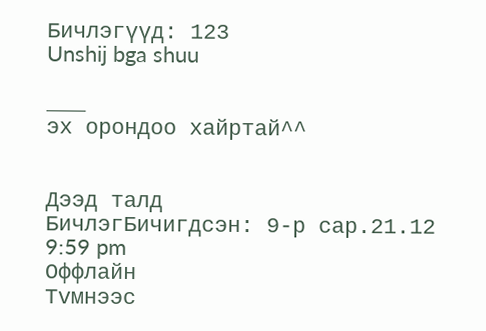Бичлэгүүд: 123
Unshij bga shuu

___
эx орондоо xайртай^^


Дээд талд
БичлэгБичигдсэн: 9-р сар.21.12 9:59 pm
Оффлайн
Тvмнээс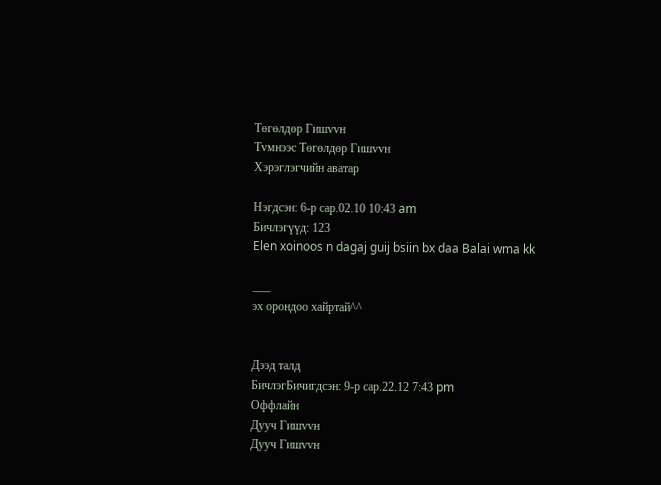Төгөлдөр Гишvvн
Тvмнээс Төгөлдөр Гишvvн
Хэрэглэгчийн аватар

Нэгдсэн: 6-р сар.02.10 10:43 am
Бичлэгүүд: 123
Elen xoinoos n dagaj guij bsiin bx daa Balai wma kk

___
эx орондоо xайртай^^


Дээд талд
БичлэгБичигдсэн: 9-р сар.22.12 7:43 pm
Оффлайн
Дууч Гишvvн
Дууч Гишvvн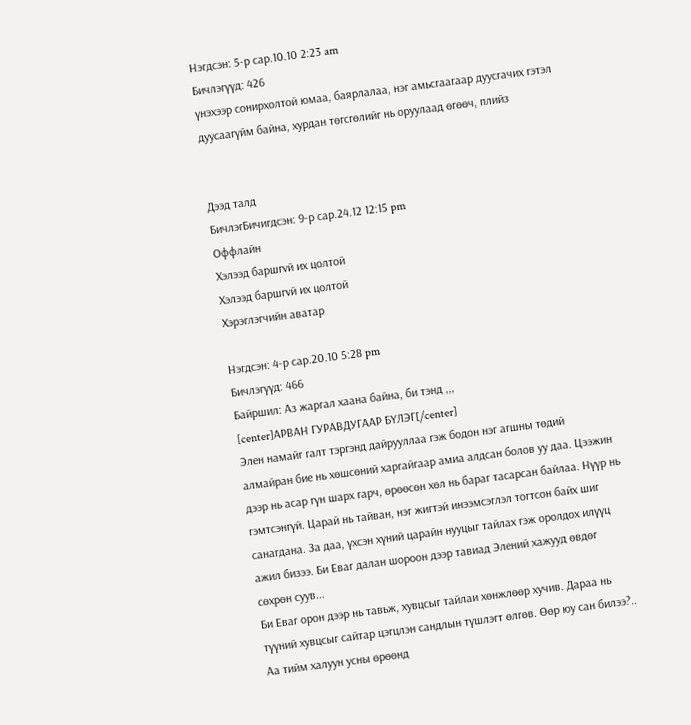Нэгдсэн: 5-р сар.10.10 2:23 am
Бичлэгүүд: 426
үнэхээр сонирхолтой юмаа, баярлалаа, нэг амьсгаагаар дуусгачих гэтэл дуусаагүйм байна, хурдан төгсгөлийг нь оруулаад өгөөч, плийз


Дээд талд
БичлэгБичигдсэн: 9-р сар.24.12 12:15 pm
Оффлайн
Хэлээд баршгvй их цолтой
Хэлээд баршгvй их цолтой
Хэрэглэгчийн аватар

Нэгдсэн: 4-р сар.20.10 5:28 pm
Бичлэгүүд: 466
Байршил: Аз жаргал хаана байна, би тэнд ,,,
[center]АРВАН ГУРАВДУГААР БҮЛЭГ[/center]
Элен намайг галт тэргэнд дайрууллаа гэж бодон нэг агшны төдий алмайран бие нь хөшсөний харгайгаар амиа алдсан болов уу даа. Цээжин дээр нь асар гүн шарх гарч, өрөөсөн хөл нь бараг тасарсан байлаа. Нүүр нь гэмтсэнгүй. Царай нь тайван, нэг жигтэй инээмсэглэл тогтсон байх шиг санагдана. За даа, үхсэн хүний царайн нууцыг тайлах гэж оролдох илүүц ажил бизээ. Би Еваг далан шороон дээр тавиад Элений хажууд өвдөг сөхрөн суув...
Би Еваг орон дээр нь тавьж, хувцсыг тайлаи хөнжлөөр хучив. Дараа нь түүний хувцсыг сайтар цэгцлэн сандлын түшлэгт өлгөв. Өөр юу сан билээ?.. Аа тийм халуун усны өрөөнд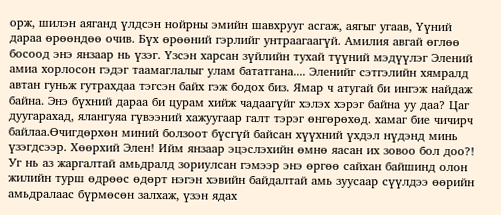орж, шилэн аяганд үлдсэн нойрны эмийн шавхрууг асгаж, аягыг угаав, Үүний дараа өрөөндөө очив. Бүх өрөөний гэрлийг унтраагаагүй. Амилия авгай өглөө босоод энэ янзаар нь үзэг. Үзсэн харсан зүйлийн тухай түүний мэдүүлэг Элений амиа хорлосон гэдэг таамаглалыг улам бататгана.... Эленийг сэтгэлийн хямралд автан гуньж гутрахдаа тэгсэн байх гэж бодох биз. Ямар ч атугай би ингэж найдаж байна. Энэ бүхний дараа би цурам хийж чадаагүйг хэлэх хэрэг байна уу даа? Цаг дуугарахад, ялангуяа гүвээний хажуугаар галт тэрэг өнгөрөхөд. хамаг бие чичирч байлаа.Өчигдөрхөн миний болзоот бүсгүй байсан хүүхний үхдэл нүдэнд минь үзэгдсээр. Хөөрхий Элен! Ийм янзаар эцэслэхийн өмнө яасан их зовоо бол доо?! Уг нь аз жаргалтай амьдралд зориулсан гэмээр энэ өргөө сайхан байшинд олон жилийн турш өдрөөс өдөрт нэгэн хэвийн байдалтай амь зуусаар сүүлдээ өөрийн амьдралаас бүрмөсөн залхаж, үзэн ядах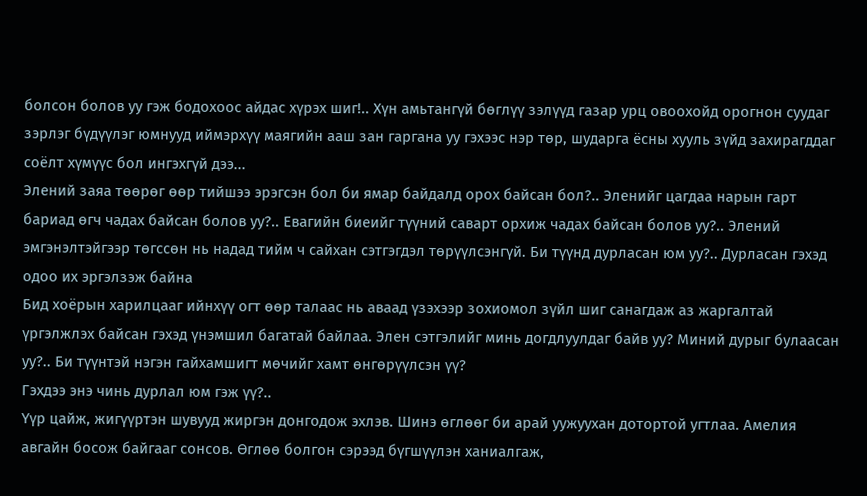болсон болов уу гэж бодохоос айдас хүрэх шиг!.. Хүн амьтангүй бөглүү зэлүүд газар урц овоохойд орогнон суудаг зэрлэг бүдүүлэг юмнууд иймэрхүү маягийн ааш зан гаргана уу гэхээс нэр төр, шударга ёсны хууль зүйд захирагддаг соёлт хүмүүс бол ингэхгүй дээ...
Элений заяа төөрөг өөр тийшээ эрэгсэн бол би ямар байдалд орох байсан бол?.. Эленийг цагдаа нарын гарт бариад өгч чадах байсан болов уу?.. Евагийн биеийг түүний саварт орхиж чадах байсан болов уу?.. Элений эмгэнэлтэйгээр төгссөн нь надад тийм ч сайхан сэтгэгдэл төрүүлсэнгүй. Би түүнд дурласан юм уу?.. Дурласан гэхэд одоо их эргэлзэж байна
Бид хоёрын харилцааг ийнхүү огт өөр талаас нь аваад үзэхээр зохиомол зүйл шиг санагдаж аз жаргалтай үргэлжлэх байсан гэхэд үнэмшил багатай байлаа. Элен сэтгэлийг минь догдлуулдаг байв уу? Миний дурыг булаасан уу?.. Би түүнтэй нэгэн гайхамшигт мөчийг хамт өнгөрүүлсэн үү?
Гэхдээ энэ чинь дурлал юм гэж үү?..
Үүр цайж, жигүүртэн шувууд жиргэн донгодож эхлэв. Шинэ өглөөг би арай уужуухан дотортой угтлаа. Амелия авгайн босож байгааг сонсов. Өглөө болгон сэрээд бүгшүүлэн ханиалгаж,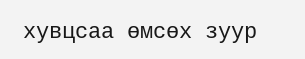хувцсаа өмсөх зуур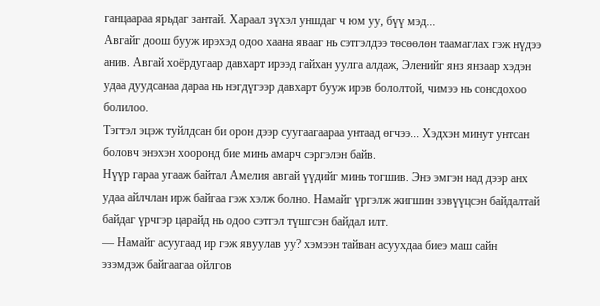ганцаараа ярьдаг зантай. Хараал зүхэл уншдаг ч юм уу, бүү мэд...
Авгайг доош бууж ирэхэд одоо хаана явааг нь сэтгэлдээ төсөөлөн таамаглах гэж нүдээ анив. Авгай хоёрдугаар давхарт ирээд гайхан уулга алдаж, Эленийг янз янзаар хэдэн удаа дуудсанаа дараа нь нэгдүгээр давхарт бууж ирэв бололтой, чимээ нь сонсдохоо болилоо.
Тэгтэл эцэж туйлдсан би орон дээр суугаагаараа унтаад өгчээ... Хэдхэн минут унтсан боловч энэхэн хооронд бие минь амарч сэргэлэн байв.
Нүүр гараа угааж байтал Амелия авгай үүдийг минь тогшив. Энэ эмгэн над дээр анх удаа айлчлан ирж байгаа гэж хэлж болно. Намайг үргэлж жигшин зэвүүцсэн байдалтай байдаг үрчгэр царайд нь одоо сэтгэл түшгсэн байдал илт.
— Намайг асуугаад ир гэж явуулав уу? хэмээн тайван асуухдаа биеэ маш сайн эзэмдэж байгаагаа ойлгов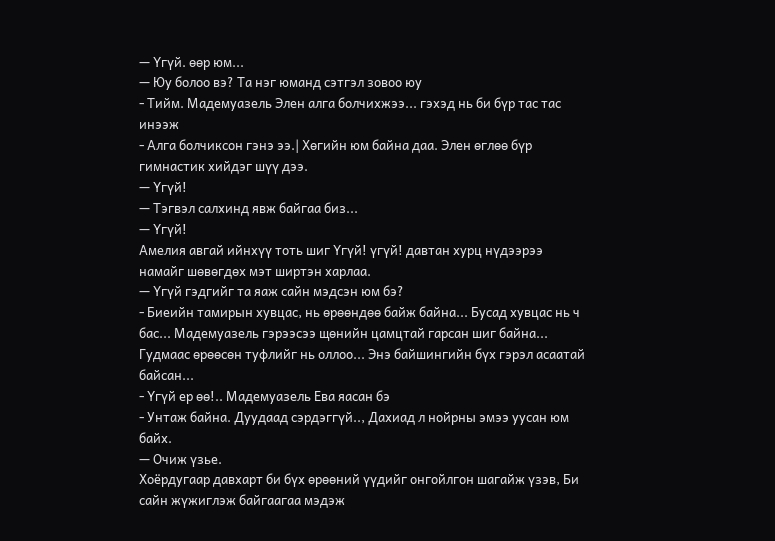— Үгүй. өөр юм...
— Юу болоо вэ? Та нэг юманд сэтгэл зовоо юу
- Тийм. Мадемуазель Элен алга болчихжээ... гэхэд нь би бүр тас тас инээж
- Алга болчиксон гэнэ ээ.| Хөгийн юм байна даа. Элен өглөө бүр гимнастик хийдэг шүү дээ.
— Үгүй!
— Тэгвэл салхинд явж байгаа биз...
— Үгүй!
Амелия авгай ийнхүү тоть шиг Үгүй! үгүй! давтан хурц нүдээрээ намайг шөвөгдөх мэт ширтэн харлаа.
— Үгүй гэдгийг та яаж сайн мэдсэн юм бэ?
- Биеийн тамирын хувцас, нь өрөөндөө байж байна... Бусад хувцас нь ч бас... Мадемуазель гэрээсээ щөнийн цамцтай гарсан шиг байна... Гудмаас өрөөсөн туфлийг нь оллоо... Энэ байшингийн бүх гэрэл асаатай байсан...
- Үгүй ер өө!.. Мадемуазель Ева яасан бэ
- Унтаж байна. Дуудаад сэрдэггүй.., Дахиад л нойрны эмээ уусан юм байх.
— Очиж үзье.
Хоёрдугаар давхарт би бүх өрөөний үүдийг онгойлгон шагайж үзэв, Би сайн жүжиглэж байгаагаа мэдэж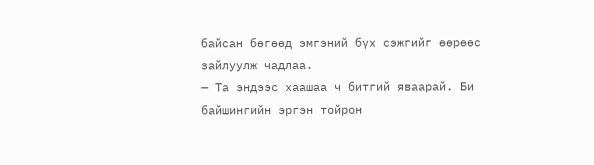байсан бөгөөд эмгэний бүх сэжгийг өөрөөс зайлуулж чадлаа.
— Та эндээс хаашаа ч битгий яваарай. Би байшингийн эргэн тойрон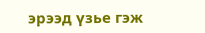эрээд үзье гэж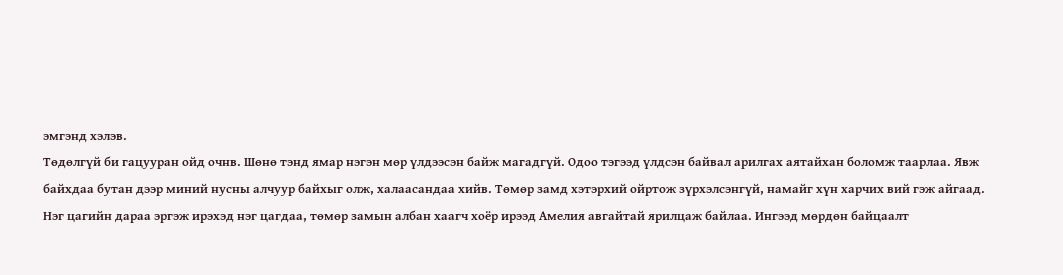эмгэнд хэлэв.
Төдөлгүй би гацууран ойд очнв. Шөнө тэнд ямар нэгэн мөр үлдээсэн байж магадгүй. Одоо тэгээд үлдсэн байвал арилгах аятайхан боломж таарлаа. Явж байхдаа бутан дээр миний нусны алчуур байхыг олж, халаасандаа хийв. Төмөр замд хэтэрхий ойртож зүрхэлсэнгүй, намайг хүн харчих вий гэж айгаад.
Нэг цагийн дараа эргэж ирэхэд нэг цагдаа, төмөр замын албан хаагч хоёр ирээд Амелия авгайтай ярилцаж байлаа. Ингээд мөрдөн байцаалт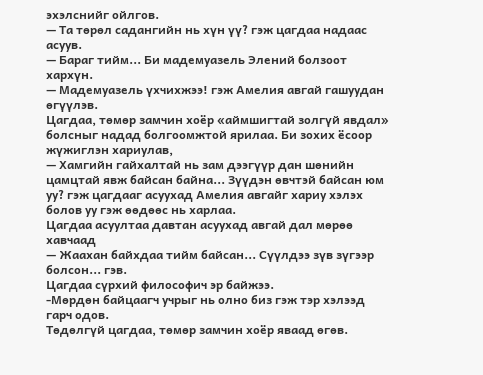эхэлснийг ойлгов.
— Та төрөл садангийн нь хүн үү? гэж цагдаа надаас асуув.
— Бараг тийм... Би мадемуазель Элений болзоот хархүн.
— Мадемуазель үхчихжээ! гэж Амелия авгай гашуудан өгүүлэв.
Цагдаа, төмөр замчин хоёр «аймшигтай золгүй явдал» болсныг надад болгоомжтой ярилаа. Би зохих ёсоор жүжиглэн хариулав,
— Хамгийн гайхалтай нь зам дээгүүр дан шөнийн цамцтай явж байсан байна... Зүүдэн өвчтэй байсан юм уу? гэж цагдааг асуухад Амелия авгайг хариу хэлэх болов уу гэж өөдөөс нь харлаа.
Цагдаа асуултаа давтан асуухад авгай дал мөрөө хавчаад
— Жаахан байхдаа тийм байсан... Сүүлдээ зүв зүгээр болсон... гэв.
Цагдаа сүрхий философич эр байжээ.
-Мөрдөн байцаагч учрыг нь олно биз гэж тэр хэлээд гарч одов.
Төдөлгүй цагдаа, төмөр замчин хоёр яваад өгөв.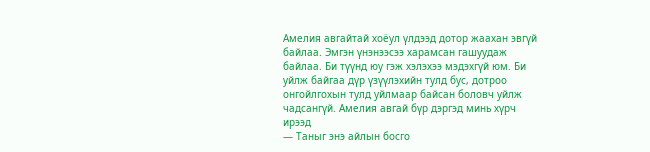Амелия авгайтай хоёул үлдээд дотор жаахан эвгүй байлаа. Эмгэн үнэнээсээ харамсан гашуудаж байлаа. Би түүнд юу гэж хэлэхээ мэдэхгүй юм. Би уйлж байгаа дүр үзүүлэхийн тулд бус, дотроо онгойлгохын тулд уйлмаар байсан боловч уйлж чадсангүй. Амелия авгай бүр дэргэд минь хүрч ирээд
— Таныг энэ айлын босго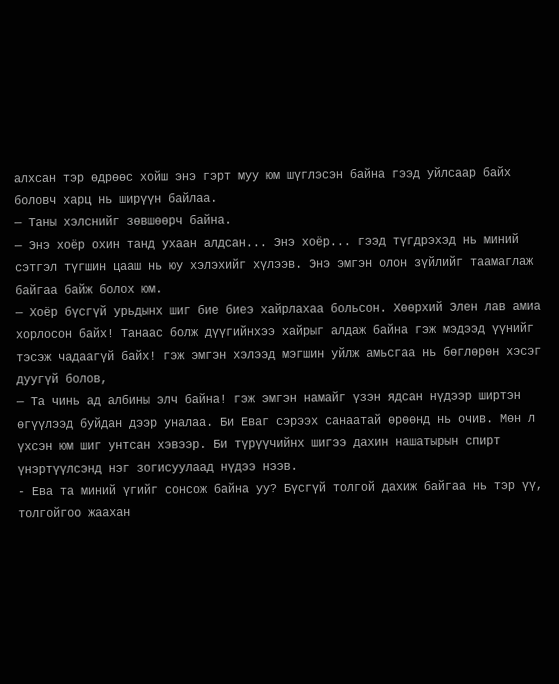алхсан тэр өдрөөс хойш энэ гэрт муу юм шүглэсэн байна гээд уйлсаар байх боловч харц нь ширүүн байлаа.
— Таны хэлснийг зөвшөөрч байна.
— Энэ хоёр охин танд ухаан алдсан... Энэ хоёр... гээд түгдрэхэд нь миний сэтгэл түгшин цааш нь юу хэлэхийг хүлээв. Энэ эмгэн олон зүйлийг таамаглаж байгаа байж болох юм.
— Хоёр бүсгүй урьдынх шиг бие биеэ хайрлахаа больсон. Хөөрхий Элен лав амиа хорлосон байх! Танаас болж дүүгийнхээ хайрыг алдаж байна гэж мэдээд үүнийг тэсэж чадаагүй байх! гэж эмгэн хэлээд мэгшин уйлж амьсгаа нь бөглөрөн хэсэг дуугүй болов,
— Та чинь ад албины элч байна! гэж эмгэн намайг үзэн ядсан нүдээр ширтэн өгүүлээд буйдан дээр уналаа. Би Еваг сэрээх санаатай өрөөнд нь очив. Мөн л үхсэн юм шиг унтсан хэвээр. Би түрүүчийнх шигээ дахин нашатырын спирт үнэртүүлсэнд нэг зогисуулаад нүдээ нээв.
- Ева та миний үгийг сонсож байна уу? Бүсгүй толгой дахиж байгаа нь тэр үү, толгойгоо жаахан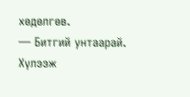хөдөлгөв.
— Битгий унтаарай. Хүлээж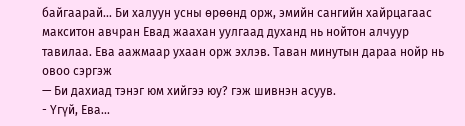байгаарай... Би халуун усны өрөөнд орж, эмийн сангийн хайрцагаас макситон авчран Евад жаахан уулгаад духанд нь нойтон алчуур тавилаа. Ева аажмаар ухаан орж эхлэв. Таван минутын дараа нойр нь овоо сэргэж
— Би дахиад тэнэг юм хийгээ юу? гэж шивнэн асуув.
- Үгүй, Ева...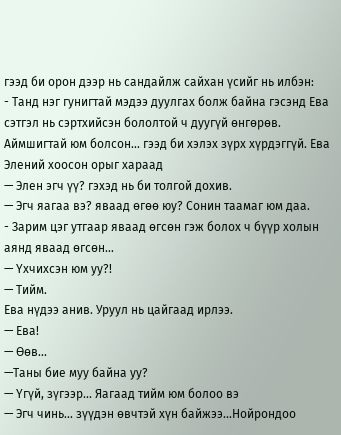гээд би орон дээр нь сандайлж сайхан үсийг нь илбэн:
- Танд нэг гунигтай мэдээ дуулгах болж байна гэсэнд Ева сэтгэл нь сэртхийсэн бололтой ч дуугүй өнгөрөв.
Аймшигтай юм болсон... гээд би хэлэх зүрх хүрдэггүй. Ева Элений хоосон орыг хараад
— Элен эгч үү? гэхэд нь би толгой дохив.
— Эгч яагаа вэ? яваад өгөө юу? Сонин таамаг юм даа.
- Зарим цэг утгаар яваад өгсөн гэж болох ч бүүр холын аянд яваад өгсөн...
— Үхчихсэн юм уу?!
— Тийм.
Ева нүдээ анив. Уруул нь цайгаад ирлээ.
— Ева!
— Өөв...
—Таны бие муу байна уу?
— Үгүй, зүгээр... Яагаад тийм юм болоо вэ
— Эгч чинь... зүүдэн өвчтэй хүн байжээ...Нойрондоо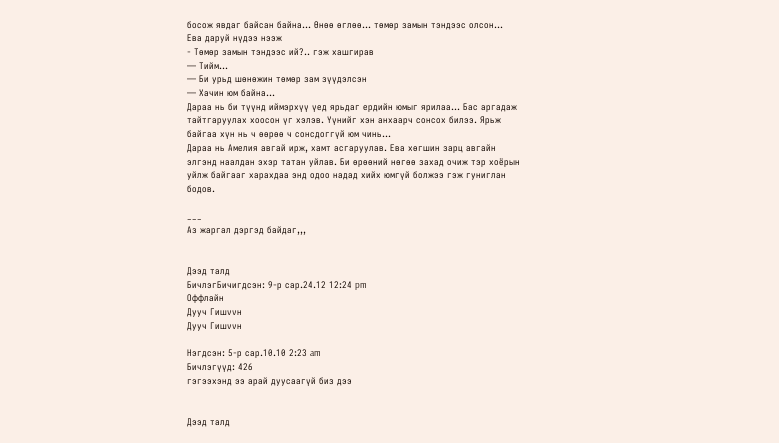босож явдаг байсан байна... Өнөө өглөө... төмөр замын тэндээс олсон...
Ева даруй нүдээ нээж
- Төмөр замын тэндээс ий?.. гэж хашгирав
— Тийм...
— Би урьд шөнөжин төмөр зам зүүдэлсэн
— Хачин юм байна...
Дараа нь би түүнд иймэрхүү үед ярьдаг ердийн юмыг ярилаа... Бас аргадаж тайтгаруулах хоосон үг хэлэв. Үүнийг хэн анхаарч сонсох билээ. Ярьж байгаа хүн нь ч өөрөө ч сонсдоггүй юм чинь...
Дараа нь Амелия авгай ирж, хамт асгаруулав. Ева хөгшин зарц авгайн элгэнд наалдан эхэр татан уйлав. Би өрөөний нөгөө захад очиж тэр хоёрын уйлж байгааг харахдаа энд одоо надад хийх юмгүй болжээ гэж гуниглан бодов.

___
Аз жаргал дэргэд байдаг,,,


Дээд талд
БичлэгБичигдсэн: 9-р сар.24.12 12:24 pm
Оффлайн
Дууч Гишvvн
Дууч Гишvvн

Нэгдсэн: 5-р сар.10.10 2:23 am
Бичлэгүүд: 426
гэгээхэнд ээ арай дуусаагүй биз дээ


Дээд талд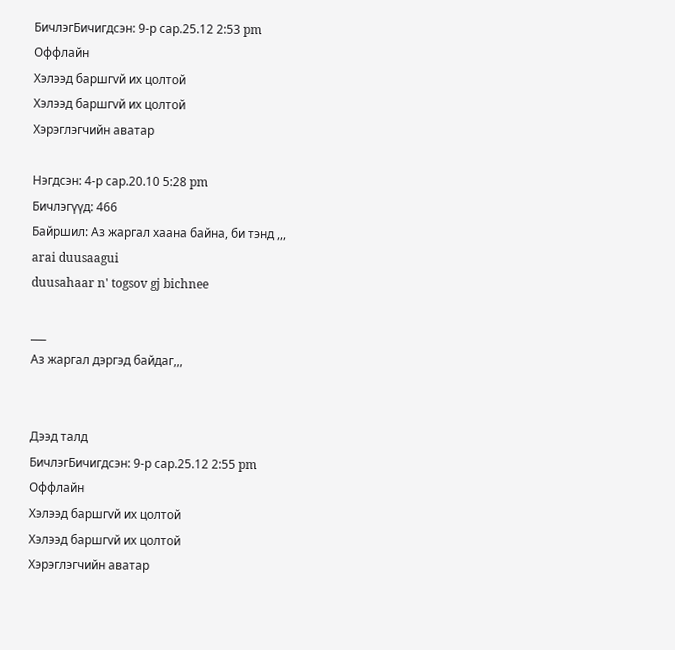БичлэгБичигдсэн: 9-р сар.25.12 2:53 pm
Оффлайн
Хэлээд баршгvй их цолтой
Хэлээд баршгvй их цолтой
Хэрэглэгчийн аватар

Нэгдсэн: 4-р сар.20.10 5:28 pm
Бичлэгүүд: 466
Байршил: Аз жаргал хаана байна, би тэнд ,,,
arai duusaagui
duusahaar n' togsov gj bichnee

___
Аз жаргал дэргэд байдаг,,,


Дээд талд
БичлэгБичигдсэн: 9-р сар.25.12 2:55 pm
Оффлайн
Хэлээд баршгvй их цолтой
Хэлээд баршгvй их цолтой
Хэрэглэгчийн аватар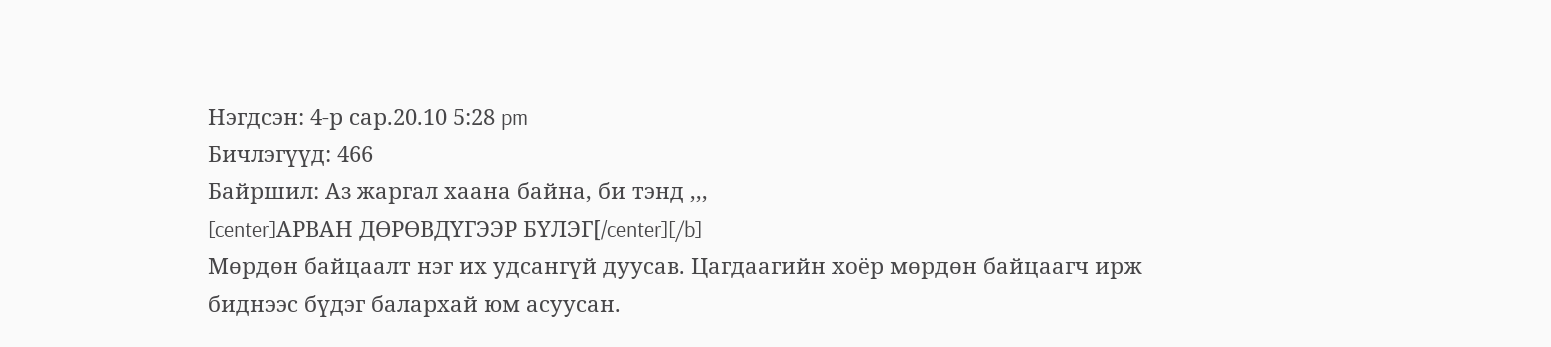Нэгдсэн: 4-р сар.20.10 5:28 pm
Бичлэгүүд: 466
Байршил: Аз жаргал хаана байна, би тэнд ,,,
[center]АРВАН ДӨРӨВДҮГЭЭР БҮЛЭГ[/center][/b]
Мөрдөн байцаалт нэг их удсангүй дуусав. Цагдаагийн хоёр мөрдөн байцаагч ирж биднээс бүдэг балархай юм асуусан.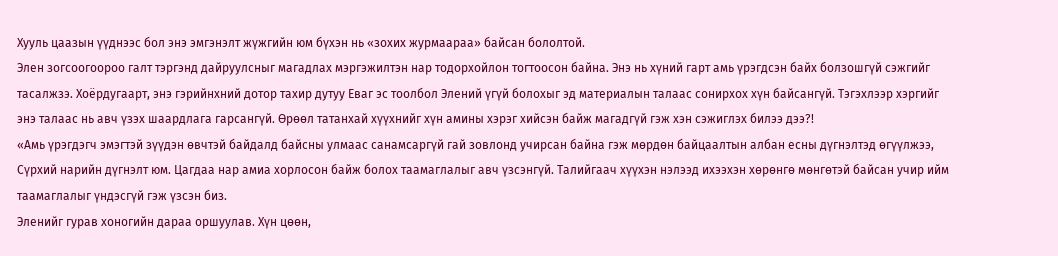Хууль цаазын үүднээс бол энэ эмгэнэлт жүжгийн юм бүхэн нь «зохих журмаараа» байсан бололтой.
Элен зогсоогоороо галт тэргэнд дайруулсныг магадлах мэргэжилтэн нар тодорхойлон тогтоосон байна. Энэ нь хүний гарт амь үрэгдсэн байх болзошгүй сэжгийг тасалжзэ. Хоёрдугаарт, энэ гэрийнхний дотор тахир дутуу Еваг эс тоолбол Элений үгүй болохыг эд материалын талаас сонирхох хүн байсангүй. Тэгэхлээр хэргийг энэ талаас нь авч үзэх шаардлага гарсангүй. Өрөөл татанхай хүүхнийг хүн амины хэрэг хийсэн байж магадгүй гэж хэн сэжиглэх билээ дээ?!
«Амь үрэгдэгч эмэгтэй зүүдэн өвчтэй байдалд байсны улмаас санамсаргүй гай зовлонд учирсан байна гэж мөрдөн байцаалтын албан есны дүгнэлтэд өгүүлжээ, Сүрхий нарийн дүгнэлт юм. Цагдаа нар амиа хорлосон байж болох таамаглалыг авч үзсэнгүй. Талийгаач хүүхэн нэлээд ихээхэн хөрөнгө мөнгөтэй байсан учир ийм таамаглалыг үндэсгүй гэж үзсэн биз.
Эленийг гурав хоногийн дараа оршуулав. Хүн цөөн,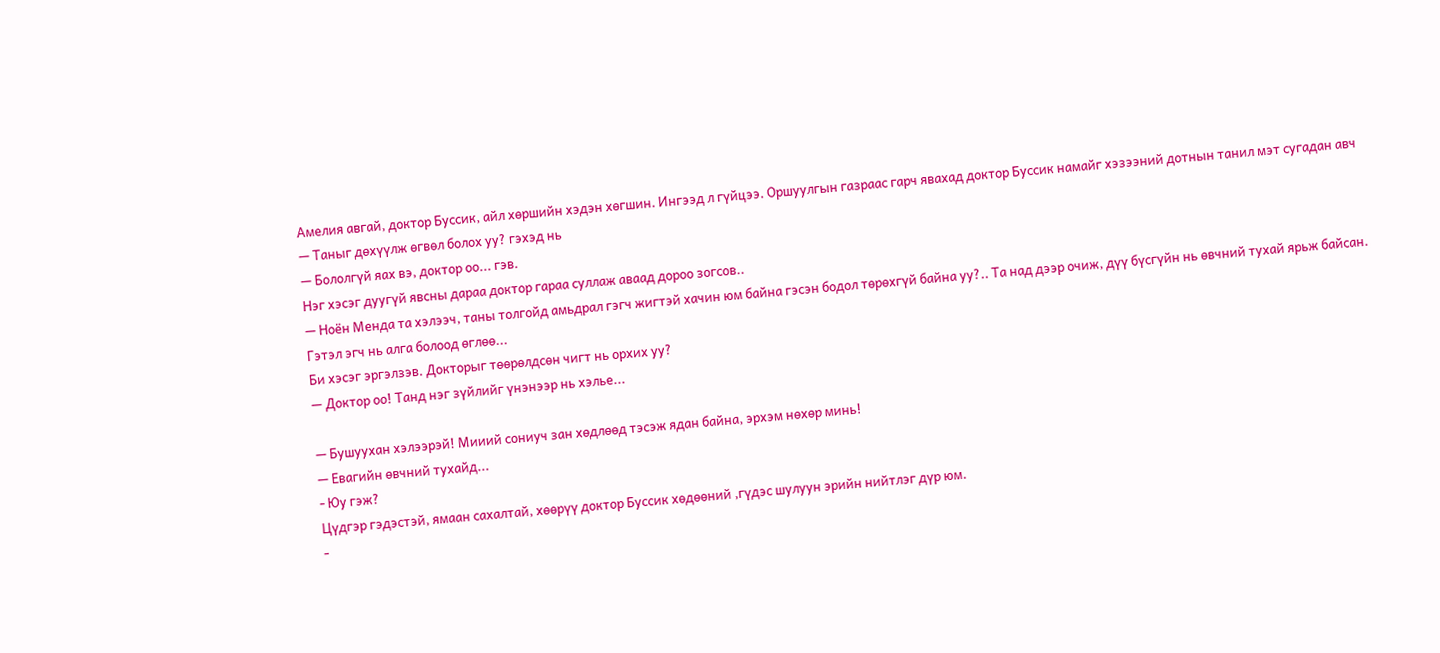Амелия авгай, доктор Буссик, айл хөршийн хэдэн хөгшин. Ингээд л гүйцээ. Оршуулгын газраас гарч явахад доктор Буссик намайг хэзээний дотнын танил мэт сугадан авч
— Таныг дөхүүлж өгвөл болох уу? гэхэд нь
— Бололгүй яах вэ, доктор оо... гэв.
Нэг хэсэг дуугүй явсны дараа доктор гараа суллаж аваад дороо зогсов..
— Ноён Менда та хэлээч, таны толгойд амьдрал гэгч жигтэй хачин юм байна гэсэн бодол төрөхгүй байна уу?.. Та над дээр очиж, дүү бүсгүйн нь өвчний тухай ярьж байсан. Гэтэл эгч нь алга болоод өглөө...
Би хэсэг эргэлзэв. Докторыг төөрөлдсөн чигт нь орхих уу?
— Доктор оо! Танд нэг зүйлийг үнэнээр нь хэлье...

— Бушуухан хэлээрэй! Мииий сониуч зан хөдлөөд тэсэж ядан байна, эрхэм нөхөр минь!
— Евагийн өвчний тухайд...
- Юу гэж?
Цүдгэр гэдэстэй, ямаан сахалтай, хөөрүү доктор Буссик хөдөөний ,гүдэс шулуун эрийн нийтлэг дүр юм.
-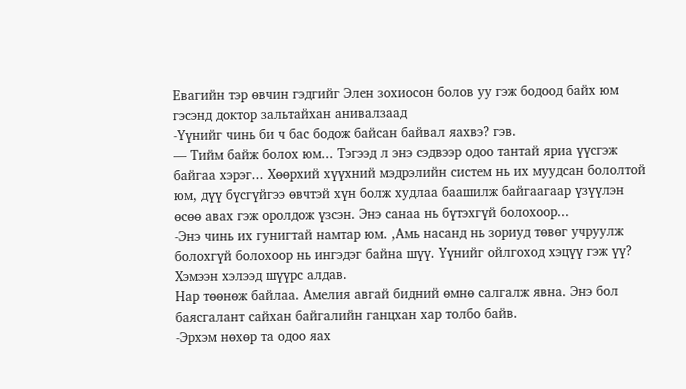Евагийн тэр өвчин гэдгийг Элен зохиосон болов уу гэж бодоод байх юм гэсэнд доктор зальтайхан анивалзаад
-Үүнийг чинь би ч бас бодож байсан байвал яахвэ? гэв.
— Тийм байж болох юм... Тэгээд л энэ сэдвээр одоо тантай яриа үүсгэж байгаа хэрэг... Хөөрхий хүүхний мэдрэлийн систем нь их муудсан бололтой юм, дүү бүсгүйгээ өвчтэй хүн болж худлаа баашилж байгаагаар үзүүлэн өсөө авах гэж оролдож үзсэн. Энэ санаа нь бүтэхгүй болохоор...
-Энэ чинь их гунигтай намтар юм. ,Амь насанд нь зориуд төвөг учруулж болохгүй болохоор нь ингэдэг байна шүү. Үүнийг ойлгоход хэцүү гэж үү? Хэмээн хэлээд шүүрс алдав.
Нар төөнөж байлаа. Амелия авгай бидний өмнө салгалж явна. Энэ бол баясгалант сайхан байгалийн ганцхан хар толбо байв.
-Эрхэм нөхөр та одоо яах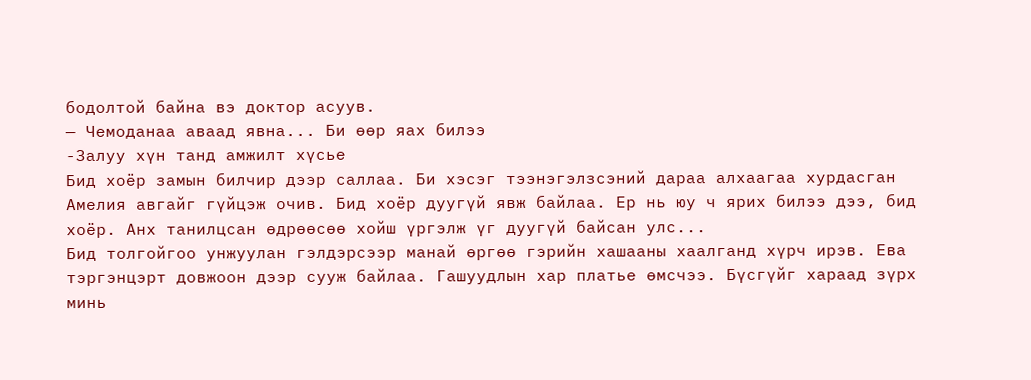бодолтой байна вэ доктор асуув.
— Чемоданаа аваад явна... Би өөр яах билээ
-Залуу хүн танд амжилт хүсье
Бид хоёр замын билчир дээр саллаа. Би хэсэг тээнэгэлзсэний дараа алхаагаа хурдасган Амелия авгайг гүйцэж очив. Бид хоёр дуугүй явж байлаа. Ер нь юу ч ярих билээ дээ, бид хоёр. Анх танилцсан өдрөөсөө хойш үргэлж үг дуугүй байсан улс...
Бид толгойгоо унжуулан гэлдэрсээр манай өргөө гэрийн хашааны хаалганд хүрч ирэв. Ева тэргэнцэрт довжоон дээр сууж байлаа. Гашуудлын хар платье өмсчээ. Бүсгүйг хараад зүрх минь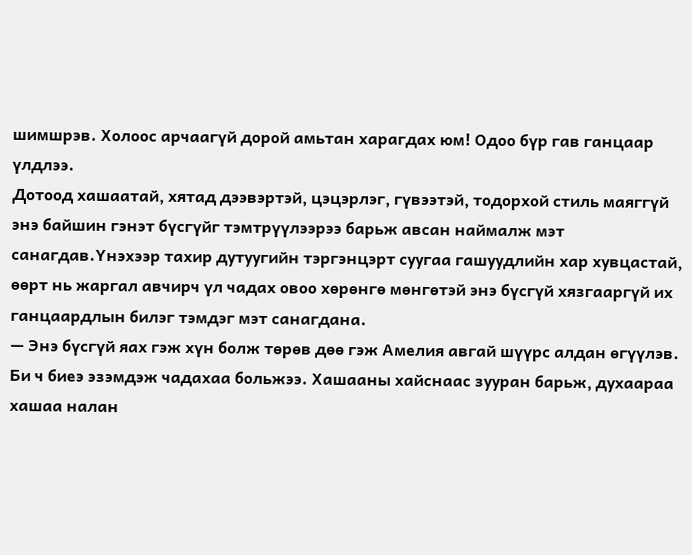шимшрэв. Холоос арчаагүй дорой амьтан харагдах юм! Одоо бүр гав ганцаар үлдлээ.
Дотоод хашаатай, хятад дээвэртэй, цэцэрлэг, гүвээтэй, тодорхой стиль маяггүй энэ байшин гэнэт бүсгүйг тэмтрүүлээрээ барьж авсан наймалж мэт санагдав.Үнэхээр тахир дутуугийн тэргэнцэрт суугаа гашуудлийн хар хувцастай, өөрт нь жаргал авчирч үл чадах овоо хөрөнгө мөнгөтэй энэ бүсгүй хязгааргүй их ганцаардлын билэг тэмдэг мэт санагдана.
— Энэ бүсгүй яах гэж хүн болж төрөв дөө гэж Амелия авгай шүүрс алдан өгүүлэв.
Би ч биеэ эзэмдэж чадахаа больжээ. Хашааны хайснаас зууран барьж, духаараа хашаа налан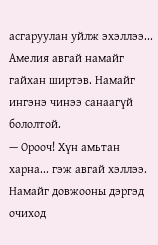асгаруулан уйлж эхэллээ... Амелия авгай намайг гайхан ширтэв. Намайг ингэнэ чинээ санаагүй бололтой.
— Орооч! Хүн амьтан харна... гэж авгай хэллээ. Намайг довжооны дэргэд очиход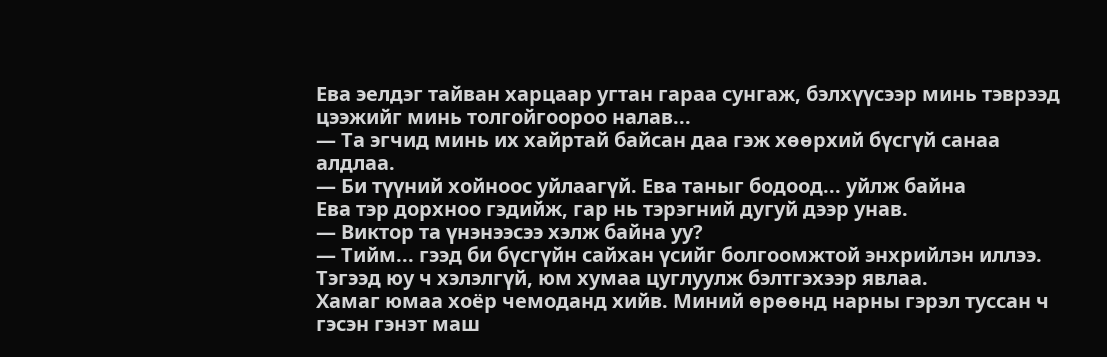Ева эелдэг тайван харцаар угтан гараа сунгаж, бэлхүүсээр минь тэврээд цээжийг минь толгойгоороо налав...
— Та эгчид минь их хайртай байсан даа гэж хөөрхий бүсгүй санаа алдлаа.
— Би түүний хойноос уйлаагүй. Ева таныг бодоод... уйлж байна
Ева тэр дорхноо гэдийж, гар нь тэрэгний дугуй дээр унав.
— Виктор та үнэнээсээ хэлж байна уу?
— Тийм... гээд би бүсгүйн сайхан үсийг болгоомжтой энхрийлэн иллээ. Тэгээд юу ч хэлэлгүй, юм хумаа цуглуулж бэлтгэхээр явлаа.
Хамаг юмаа хоёр чемоданд хийв. Миний өрөөнд нарны гэрэл туссан ч гэсэн гэнэт маш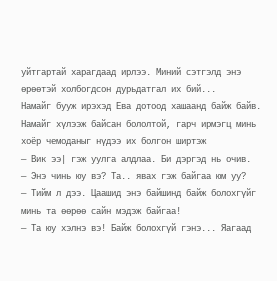уйтгартай харагдаад ирлээ. Миний сэтгэлд энэ өрөөтэй холбогдсон дурьдатгал их бий...
Намайг бууж ирэхэд Ева дотоод хашаанд байж байв. Намайг хүлээж байсан бололтой, гарч ирмэгц минь хоёр чемоданыг нүдээ их болгон ширтэж
— Вик ээ| гэж уулга алдлаа. Би дэргэд нь очив.
— Энэ чинь юу вэ? Та.. явах гэж байгаа юм уу?
— Тийм л дээ. Цаашид энэ байшинд байж болохгүйг минь та өөрөө сайн мэдэж байгаа!
— Та юу хэлнэ вэ! Байж болохгүй гэнэ... Яагаад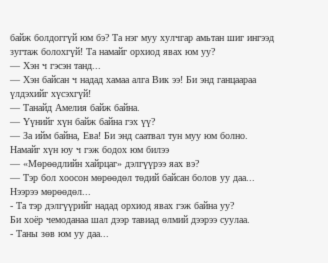байж болдоггүй юм бэ? Та нэг муу хулчгар амьтан шиг ингээд зугтаж болохгүй! Та намайг орхиод явах юм уу?
— Хэн ч гэсэн танд...
— Хэн байсан ч надад хамаа алга Вик ээ! Би энд ганцаараа үлдэхийг хүсэхгүй!
— Танайд Амелия байж байна.
— Үүнийг хүн байж байна гэх үү?
— За ийм байна, Ева! Би энд саатвал тун муу юм болно. Намайг хүн юу ч гэж бодох юм билээ
— «Мөрөөдлийн хайрцаг» дэлгүүрээ яах вэ?
— Тэр бол хоосон мөрөөдөл төдий байсан болов уу даа... Нээрээ мөрөөдөл...
- Та тэр дэлгүүрийг надад орхиод явах гэж байна уу?
Би хоёр чемоданаа шал дээр тавиад өлмий дээрээ суулаа.
- Таны зөв юм уу даа...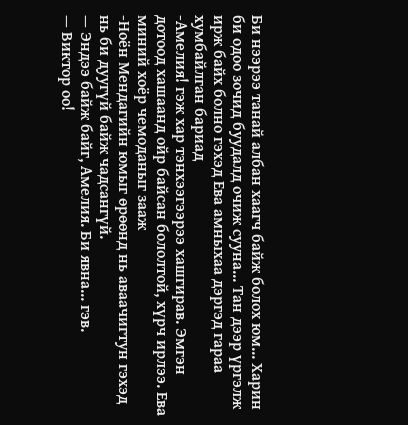Би нээрээ танай албан хаагч байж болох юм... Харин би одоо зочид буудалд очиж сууна... Тан дээр үргэлж ирж байх болно гэхэд Ева амныхаа дэргэд гараа хумбайлган бариад
-Амелия! гэж хар тэнхээгээрээ хашгирав. Эмгэн дотоод хашаанд ойр байсан бололтой, хүрч ирлээ. Ева миний хоёр чемоданыг зааж
-Ноён Мендагийн юмыг өрөөнд нь аваачигтун гэхэд нь би дуугүй байж чадсангүй.
— Эндээ байж байг, Амелия. Би явна... гэв.
— Виктор оо!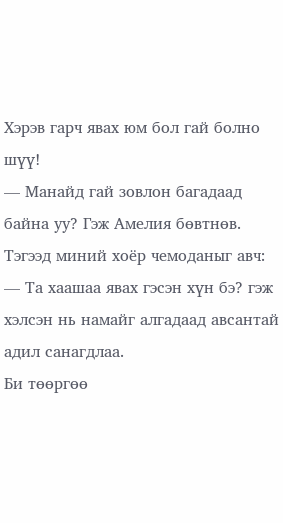Хэрэв гарч явах юм бол гай болно шүү!
— Манайд гай зовлон багадаад байна уу? Гэж Амелия бөвтнөв. Тэгээд миний хоёр чемоданыг авч:
— Та хаашаа явах гэсэн хүн бэ? гэж хэлсэн нь намайг алгадаад авсантай адил санагдлаа.
Би төөргөө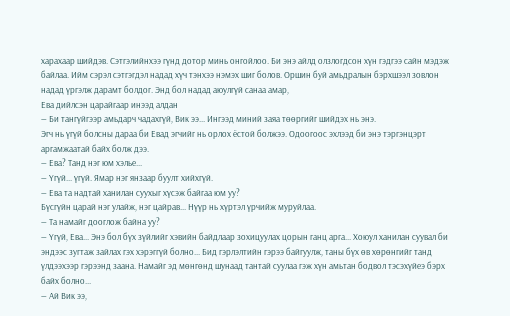харахаар шийдэв. Сэтгэлийнхээ гүнд дотор минь онгойлоо. Би энэ айлд олзлогдсон хүн гэдгээ сайн мэдэж байлаа. Ийм сэрэл сэтгэгдэл надад хүч тэнхээ нэмэх шиг болов. Оршин буй амьдралын бэрхшээл зовлон надад үргэлж дарамт болдог. Энд бол надад аюулгүй санаа амар,
Ева дийлсэн царайгаар инээд алдан
— Би тангүйгээр амьдарч чадахгүй, Вик ээ... Ингээд миний заяа төөргийг шийдэх нь энэ.
Эгч нь үгүй болсны дараа би Евад эгчийг нь орлох ёстой болжээ. Одоогоос эхлээд би энэ тэргэнцэрт аргамжаатай байх болж дээ.
— Ева? Танд нэг юм хэлье...
— Үгүй... үгүй. Ямар нэг янзаар буулт хийхгүй.
— Ева та надтай ханилан суухыг хүсэж байгаа юм уу?
Бүсгүйн царай нэг улайж, нэг цайрав... Нүүр нь хүртэл үрчийж муруйлаа.
— Та намайг дооглож байна уу?
— Үгүй, Ева... Энэ бол бүх зүйлийг хэвийн байдлаар зохицуулах цорын ганц арга... Хоюул ханилан суувал би эндээс зугтаж зайлах гэх хэрэггүй болно... Бид гэрлэлтийн гэрээ байгуулж, таны бүх өв хөрөнгийг танд үлдээхээр гэрээнд заана. Намайг эд мөнгөнд шунаад тантай суулаа гэж хүн амьтан бодвол тэсэхүйеэ бэрх байх болно...
— Ай Вик ээ,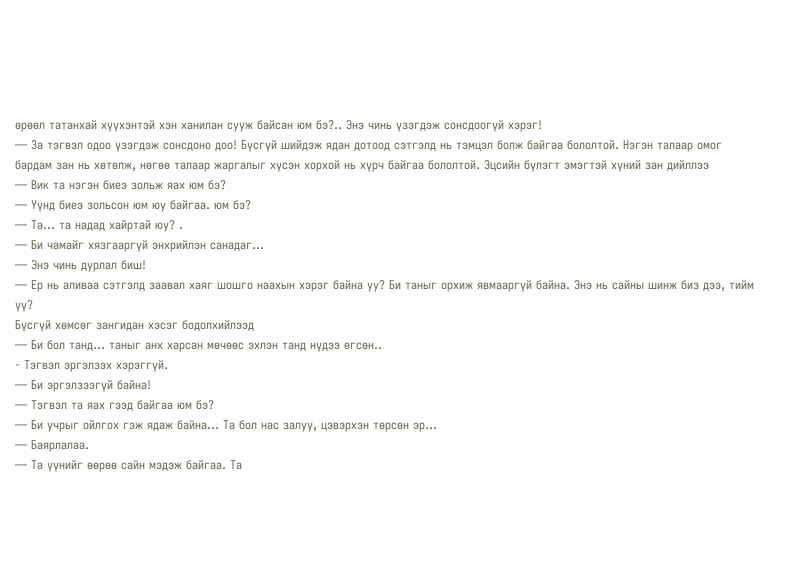өрөөл татанхай хүүхэнтэй хэн ханилан сууж байсан юм бэ?.. Энэ чинь үзэгдэж сонсдоогүй хэрэг!
— За тэгвэл одоо үзэгдэж сонсдоно доо! Бүсгүй шийдэж ядан дотоод сэтгэлд нь тэмцэл болж байгаа бололтой. Нэгэн талаар омог бардам зан нь хөтөлж, нөгөө талаар жаргалыг хүсэн хорхой нь хүрч байгаа бололтой. Эцсийн бүлэгт эмэгтэй хүний зан дийллээ
— Вик та нэгэн биеэ зольж яах юм бэ?
— Үүнд биеэ зольсон юм юу байгаа. юм бэ?
— Та... та надад хайртай юу? .
— Би чамайг хязгааргүй энхрийлэн санадаг...
— Энэ чинь дурлал биш!
— Ер нь аливаа сэтгэлд заавал хаяг шошго наахын хэрэг байна уу? Би таныг орхиж явмааргүй байна. Энэ нь сайны шинж биз дээ, тийм үү?
Бүсгүй хөмсөг зангидан хэсэг бодолхийлээд
— Би бол танд... таныг анх харсан мөчөөс эхлэн танд нүдээ өгсөн..
- Тэгвэл эргэлзэх хэрэггүй.
— Би эргэлзээгүй байна!
— Тэгвэл та яах гээд байгаа юм бэ?
— Би учрыг ойлгох гэж ядаж байна... Та бол нас залуу, цэвэрхэн төрсөн эр...
— Баярлалаа.
— Та үүнийг өөрөө сайн мэдэж байгаа. Та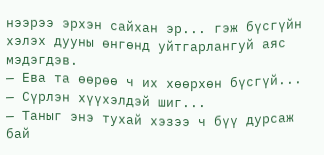нээрээ эрхэн сайхан эр... гэж бүсгүйн хэлэх дууны өнгөнд уйтгарлангуй аяс мэдэгдэв.
— Ева та өөрөө ч их хөөрхөн бүсгүй...
— Сүрлэн хүүхэлдэй шиг...
— Таныг энэ тухай хэзээ ч бүү дурсаж бай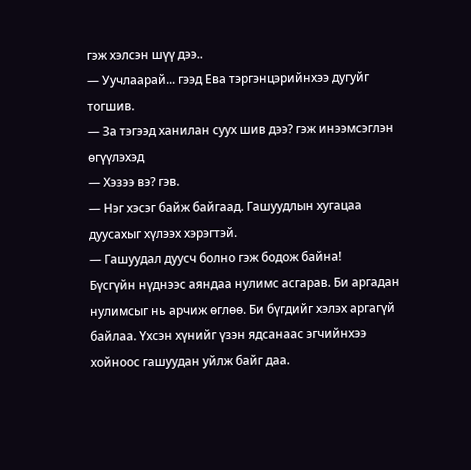гэж хэлсэн шүү дээ..
— Уучлаарай... гээд Ева тэргэнцэрийнхээ дугуйг тогшив.
— За тэгээд ханилан суух шив дээ? гэж инээмсэглэн өгүүлэхэд
— Хэзээ вэ? гэв.
— Нэг хэсэг байж байгаад. Гашуудлын хугацаа дуусахыг хүлээх хэрэгтэй.
— Гашуудал дуусч болно гэж бодож байна!
Бүсгүйн нүднээс аяндаа нулимс асгарав. Би аргадан нулимсыг нь арчиж өглөө. Би бүгдийг хэлэх аргагүй байлаа. Үхсэн хүнийг үзэн ядсанаас эгчийнхээ хойноос гашуудан уйлж байг даа.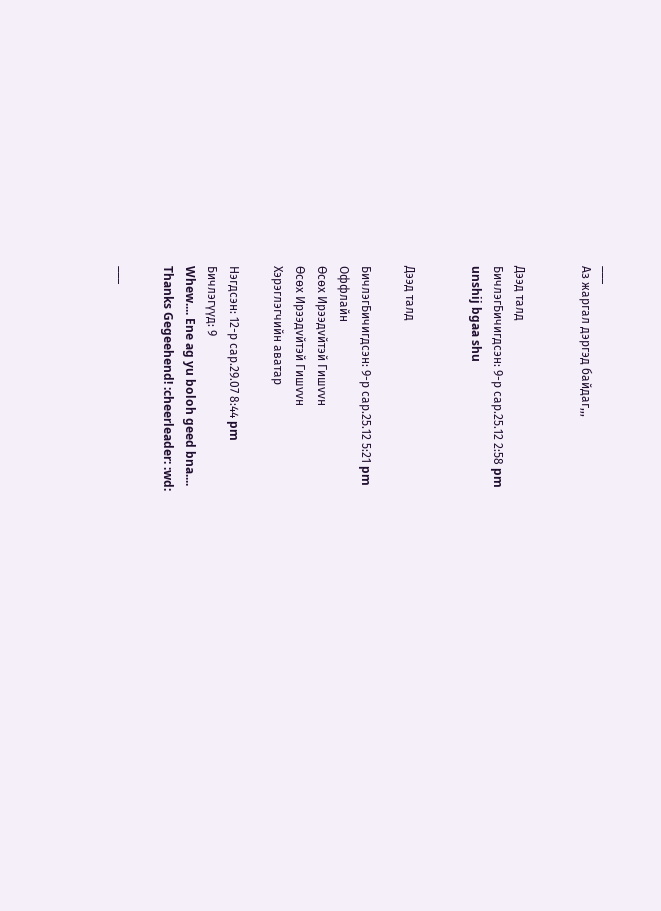___
Аз жаргал дэргэд байдаг,,,


Дээд талд
БичлэгБичигдсэн: 9-р сар.25.12 2:58 pm
unshij bgaa shu


Дээд талд

БичлэгБичигдсэн: 9-р сар.25.12 5:21 pm
Оффлайн
Өсөх Ирээдvйтэй Гишvvн
Өсөх Ирээдvйтэй Гишvvн
Хэрэглэгчийн аватар

Нэгдсэн: 12-р сар.29.07 8:44 pm
Бичлэгүүд: 9
Whew.... Ene ag yu boloh geed bna....
Thanks Gegeehend! :cheerleader: :wd:

___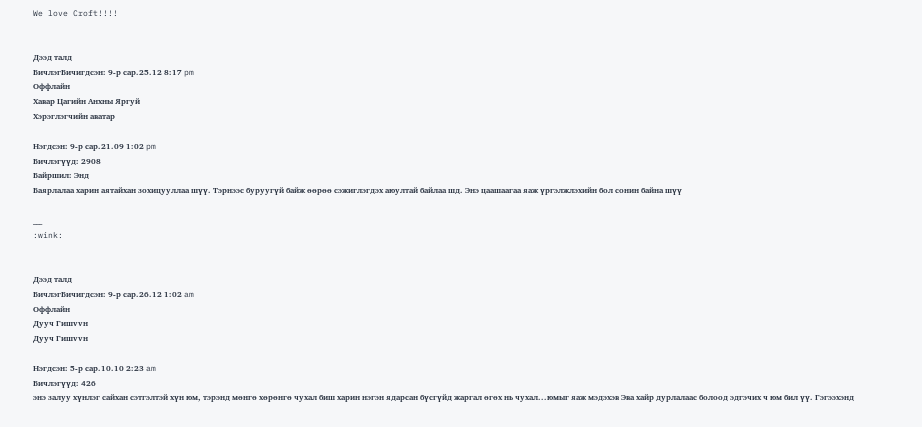We love Croft!!!!


Дээд талд
БичлэгБичигдсэн: 9-р сар.25.12 8:17 pm
Оффлайн
Хавар Цагийн Анхны Яргуй
Хэрэглэгчийн аватар

Нэгдсэн: 9-р сар.21.09 1:02 pm
Бичлэгүүд: 2908
Байршил: Энд
Баярлалаа харин аятайхан зохицууллаа шүү. Тэрнээс буруугүй байж өөрөө сэжиглэгдэх аюултай байлаа шд. Энэ цаашаагаа яаж үргэлжлэхийн бол сонин байна шүү

___
:wink:


Дээд талд
БичлэгБичигдсэн: 9-р сар.26.12 1:02 am
Оффлайн
Дууч Гишvvн
Дууч Гишvvн

Нэгдсэн: 5-р сар.10.10 2:23 am
Бичлэгүүд: 426
энэ залуу хүнлэг сайхан сэтгэлтэй хүн юм, тэрэнд мөнгө хөрөнгө чухал биш харин нэгэн ядарсан бүсгүйд жаргал өгөх нь чухал...юмыг яаж мэдэхэв Эва хайр дурлалаас болоод эдгэчих ч юм бил үү. Гэгээхэнд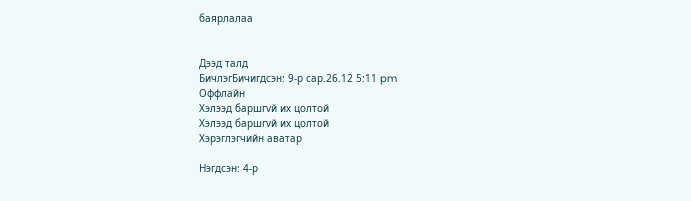баярлалаа


Дээд талд
БичлэгБичигдсэн: 9-р сар.26.12 5:11 pm
Оффлайн
Хэлээд баршгvй их цолтой
Хэлээд баршгvй их цолтой
Хэрэглэгчийн аватар

Нэгдсэн: 4-р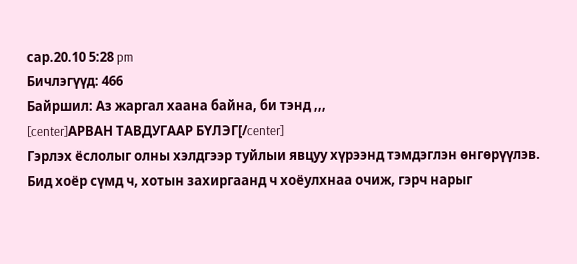сар.20.10 5:28 pm
Бичлэгүүд: 466
Байршил: Аз жаргал хаана байна, би тэнд ,,,
[center]АРВАН ТАВДУГААР БҮЛЭГ[/center]
Гэрлэх ёслолыг олны хэлдгээр туйлыи явцуу хүрээнд тэмдэглэн өнгөрүүлэв. Бид хоёр сүмд ч, хотын захиргаанд ч хоёулхнаа очиж, гэрч нарыг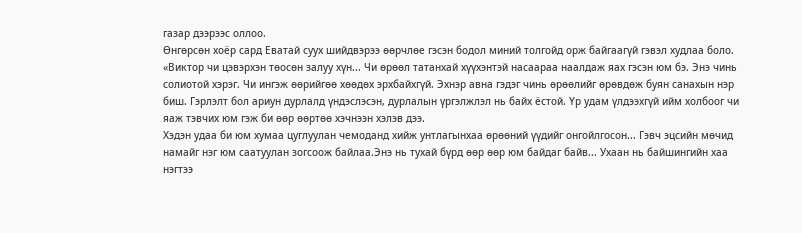газар дээрээс оллоо.
Өнгөрсөн хоёр сард Еватай суух шийдвэрээ өөрчлөе гэсэн бодол миний толгойд орж байгаагүй гэвэл худлаа боло. «Виктор чи цэвэрхэн төосөн залуу хүн... Чи өрөөл татанхай хүүхэнтэй насаараа наалдаж яах гэсэн юм бэ. Энэ чинь солиотой хэрэг. Чи ингэж өөрийгөө хөөдөх эрхбайхгүй. Эхнэр авна гэдэг чинь өрөөлийг өрөвдөж буян санахын нэр биш. Гэрлэлт бол ариун дурлалд үндэслэсэн, дурлалын үргэлжлэл нь байх ёстой. Үр удам үлдээхгүй ийм холбоог чи яаж тэвчих юм гэж би өөр өөртөө хэчнээн хэлэв дээ.
Хэдэн удаа би юм хумаа цуглуулан чемоданд хийж унтлагынхаа өрөөний үүдийг онгойлгосон... Гэвч эцсийн мөчид намайг нэг юм саатуулан зогсоож байлаа.Энэ нь тухай бүрд өөр өөр юм байдаг байв... Ухаан нь байшингийн хаа нэгтээ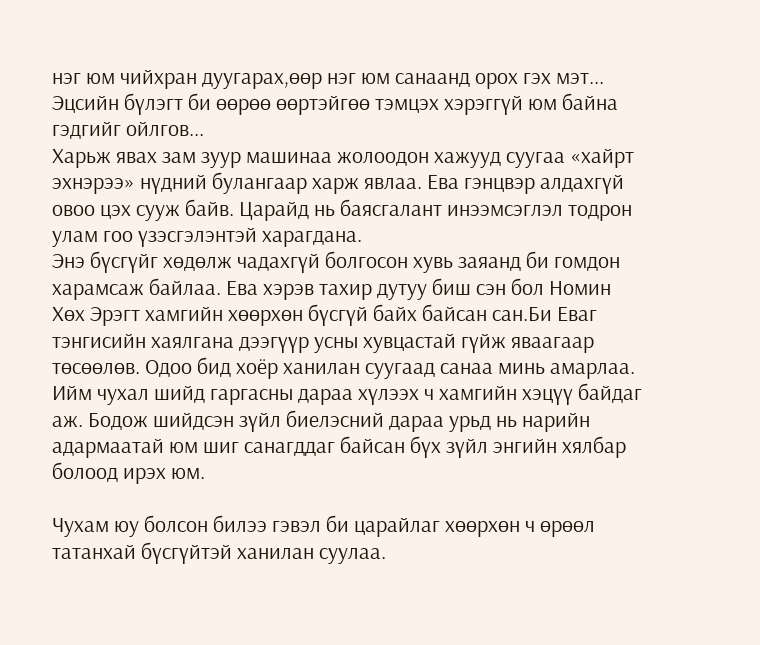нэг юм чийхран дуугарах,өөр нэг юм санаанд орох гэх мэт...
Эцсийн бүлэгт би өөрөө өөртэйгөө тэмцэх хэрэггүй юм байна гэдгийг ойлгов...
Харьж явах зам зуур машинаа жолоодон хажууд суугаа «хайрт эхнэрээ» нүдний булангаар харж явлаа. Ева гэнцвэр алдахгүй овоо цэх сууж байв. Царайд нь баясгалант инээмсэглэл тодрон улам гоо үзэсгэлэнтэй харагдана.
Энэ бүсгүйг хөдөлж чадахгүй болгосон хувь заяанд би гомдон харамсаж байлаа. Ева хэрэв тахир дутуу биш сэн бол Номин Хөх Эрэгт хамгийн хөөрхөн бүсгүй байх байсан сан.Би Еваг тэнгисийн хаялгана дээгүүр усны хувцастай гүйж яваагаар төсөөлөв. Одоо бид хоёр ханилан суугаад санаа минь амарлаа. Ийм чухал шийд гаргасны дараа хүлээх ч хамгийн хэцүү байдаг аж. Бодож шийдсэн зүйл биелэсний дараа урьд нь нарийн адармаатай юм шиг санагддаг байсан бүх зүйл энгийн хялбар болоод ирэх юм.

Чухам юу болсон билээ гэвэл би царайлаг хөөрхөн ч өрөөл татанхай бүсгүйтэй ханилан суулаа.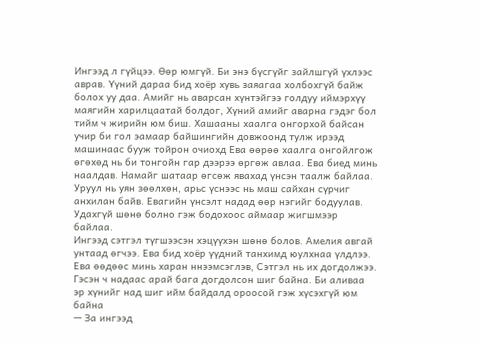Ингээд л гүйцээ. Өөр юмгүй. Би энэ бүсгүйг зайлшгүй үхлээс аврав. Үүний дараа бид хоёр хувь заяагаа холбохгүй байж болох уу даа. Амийг нь аварсан хүнтэйгээ голдуу иймэрхүү маягийн харилцаатай болдог, Хүний амийг аварна гэдэг бол тийм ч жирийн юм биш. Хашааны хаалга онгорхой байсан учир би гол эамаар байшингийн довжоонд тулж ирээд машинаас бууж тойрон очиохд Ева өөрөө хаалга онгойлгож өгөхөд нь би тонгойн гар дээрээ өргөж авлаа. Ева биед минь наалдав. Намайг шатаар өгсөж явахад үнсэн таалж байлаа. Уруул нь уян зөөлхөн, арьс үснээс нь маш сайхан сүрчиг анхилан байв. Евагийн үнсэлт надад өөр нэгийг бодуулав.
Удахгүй шөнө болно гэж бодохоос аймаар жигшмээр байлаа.
Ингээд сэтгэл түгшээсэн хэцүүхэн шөнө болов. Амелия авгай унтаад өгчээ. Ева бид хоёр үүдний танхимд юулхнаа үлдлээ. Ева өөдөөс минь харан ннээмсэглэв, Сэтгэл нь их догдолжээ. Гэсэн ч надаас арай бага догдолсон шиг байна. Би аливаа эр хүнийг над шиг ийм байдалд ороосой гэж хүсэхгүй юм байна
— За ингээд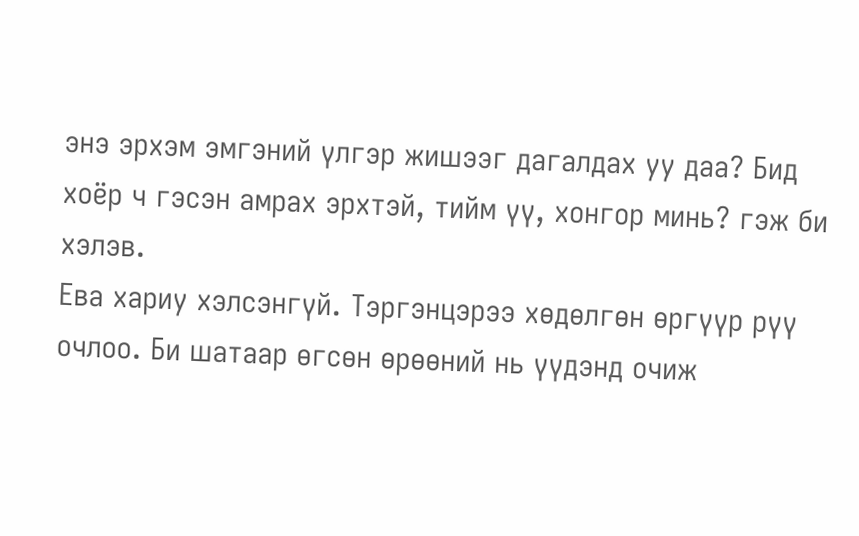энэ эрхэм эмгэний үлгэр жишээг дагалдах уу даа? Бид хоёр ч гэсэн амрах эрхтэй, тийм үү, хонгор минь? гэж би хэлэв.
Ева хариу хэлсэнгүй. Тэргэнцэрээ хөдөлгөн өргүүр рүү очлоо. Би шатаар өгсөн өрөөний нь үүдэнд очиж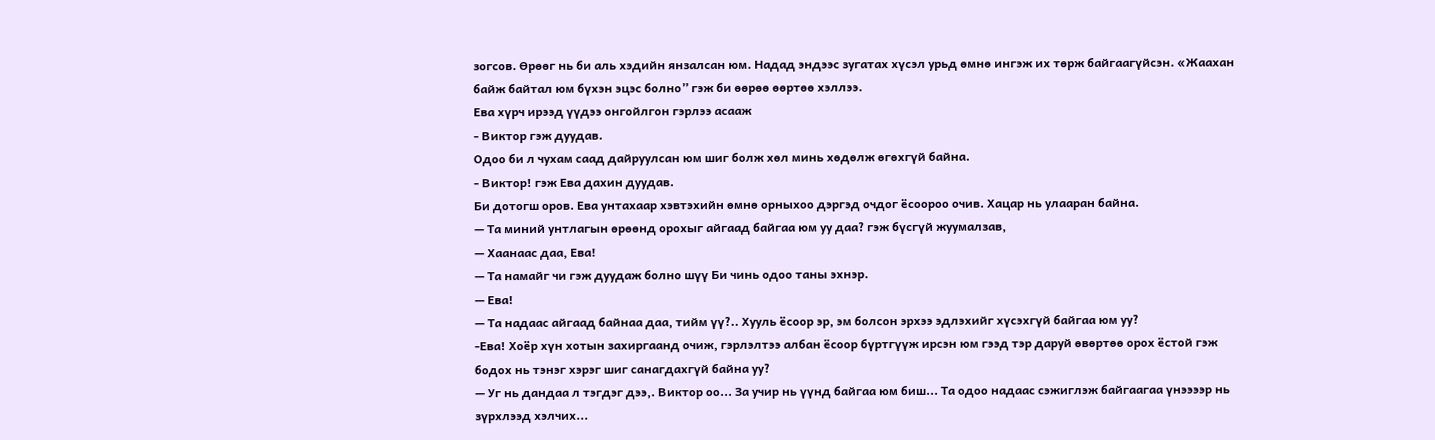зогсов. Өрөөг нь би аль хэдийн янзалсан юм. Надад эндээс зугатах хүсэл урьд өмнө ингэж их төрж байгаагүйсэн. «Жаахан байж байтал юм бүхэн эцэс болно” гэж би өөрөө өөртөө хэллээ.
Ева хүрч ирээд үүдээ онгойлгон гэрлээ асааж
- Виктор гэж дуудав.
Одоо би л чухам саад дайруулсан юм шиг болж хөл минь хөдөлж өгөхгүй байна.
- Виктор! гэж Ева дахин дуудав.
Би дотогш оров. Ева унтахаар хэвтэхийн өмнө орныхоо дэргэд очдог ёсоороо очив. Хацар нь улааран байна.
— Та миний унтлагын өрөөнд орохыг айгаад байгаа юм уу даа? гэж бүсгүй жуумалзав,
— Хаанаас даа, Ева!
— Та намайг чи гэж дуудаж болно шүү Би чинь одоо таны эхнэр.
— Ева!
— Та надаас айгаад байнаа даа, тийм үү?.. Хууль ёсоор эр, эм болсон эрхээ эдлэхийг хүсэхгүй байгаа юм уу?
-Ева! Хоёр хүн хотын захиргаанд очиж, гэрлэлтээ албан ёсоор бүртгүүж ирсэн юм гээд тэр даруй өвөртөө орох ёстой гэж бодох нь тэнэг хэрэг шиг санагдахгүй байна уу?
— Уг нь дандаа л тэгдэг дээ,. Виктор оо... За учир нь үүнд байгаа юм биш... Та одоо надаас сэжиглэж байгаагаа үнээээр нь зүрхлээд хэлчих...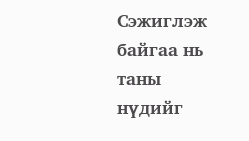Сэжиглэж байгаа нь таны нүдийг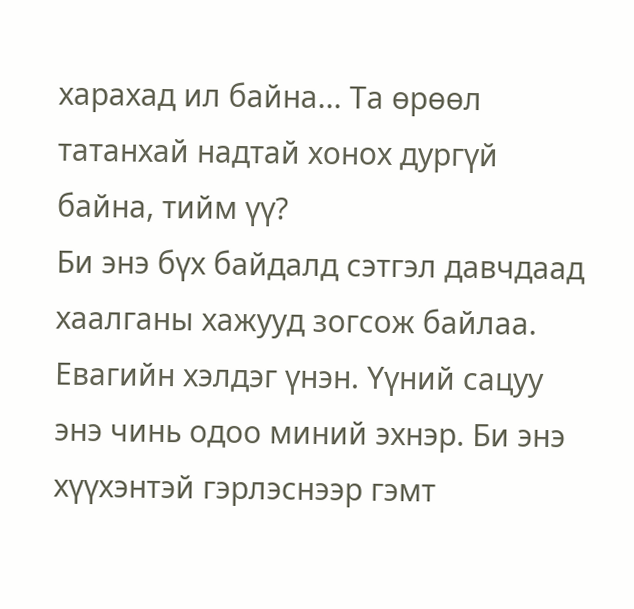харахад ил байна... Та өрөөл татанхай надтай хонох дургүй байна, тийм үү?
Би энэ бүх байдалд сэтгэл давчдаад хаалганы хажууд зогсож байлаа. Евагийн хэлдэг үнэн. Үүний сацуу энэ чинь одоо миний эхнэр. Би энэ хүүхэнтэй гэрлэснээр гэмт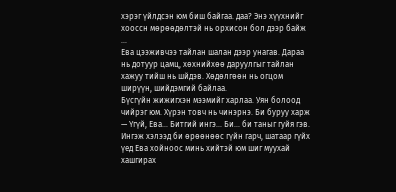хэрэг үйлдсэн юм биш байгаа. даа? Энэ хүүхнийг хооссн мөрөөдөлтэй нь орхисон бол дээр байж ...
Ева цээживчээ тайлан шалан дээр унагав. Дараа нь дотуур цамц, хөхнийхөө даруулгыг тайлан хажуу тийш нь шйдэв. Хөдөлгөөн нь огцом ширүүн, шийдэмгий байлаа.
Бүсгүйн жижигхэн мээмийг харлаа. Уян болоод чийрэг юм. Хүрэн товч нь чинэрнэ. Би буруу харж
— Үгүй, Ева... Битгий ингэ... Би... би таныг гуйя гэв.
Ингэж хэлээд би өрөөнөөс гүйн гарч, шатаар гүйх үед Ева хойноос минь хийтэй юм шиг муухай хашгирах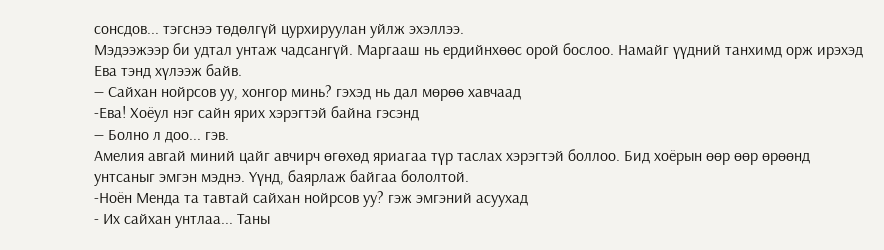сонсдов... тэгснээ төдөлгүй цурхируулан уйлж эхэллээ.
Мэдээжээр би удтал унтаж чадсангүй. Маргааш нь ердийнхөөс орой бослоо. Намайг үүдний танхимд орж ирэхэд Ева тэнд хүлээж байв.
— Сайхан нойрсов уу, хонгор минь? гэхэд нь дал мөрөө хавчаад
-Ева! Хоёул нэг сайн ярих хэрэгтэй байна гэсэнд
— Болно л доо... гэв.
Амелия авгай миний цайг авчирч өгөхөд яриагаа түр таслах хэрэгтэй боллоо. Бид хоёрын өөр өөр өрөөнд унтсаныг эмгэн мэднэ. Үүнд, баярлаж байгаа бололтой.
-Ноён Менда та тавтай сайхан нойрсов уу? гэж эмгэний асуухад
- Их сайхан унтлаа... Таны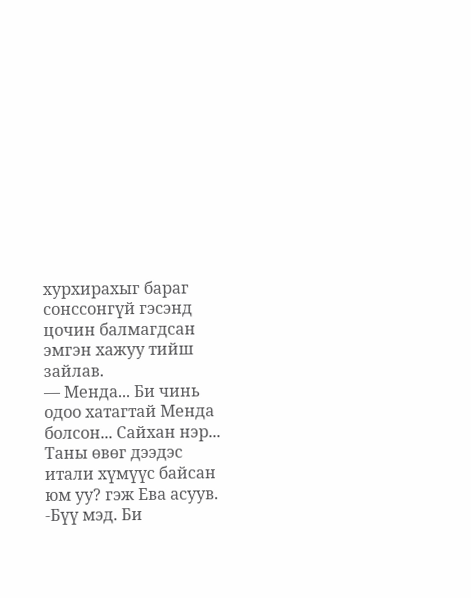хурхирахыг бараг сонссонгүй гэсэнд цочин балмагдсан эмгэн хажуу тийш зайлав.
— Менда... Би чинь одоо хатагтай Менда болсон... Сайхан нэр... Таны өвөг дээдэс итали хүмүүс байсан юм уу? гэж Ева асуув.
-Бүү мэд. Би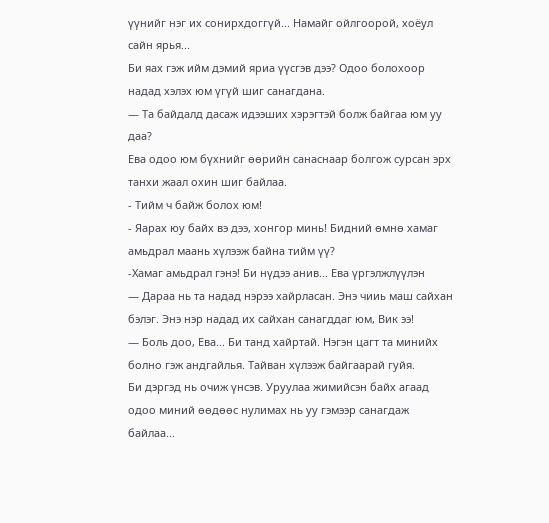үүнийг нэг их сонирхдоггүй... Намайг ойлгоорой, хоёул сайн ярья...
Би яах гэж ийм дэмий яриа үүсгэв дээ? Одоо болохоор надад хэлэх юм үгүй шиг санагдана.
— Та байдалд дасаж идээших хэрэгтэй болж байгаа юм уу даа?
Ева одоо юм бүхнийг өөрийн санаснаар болгож сурсан эрх танхи жаал охин шиг байлаа.
- Тийм ч байж болох юм!
- Яарах юу байх вэ дээ, хонгор минь! Бидний өмнө хамаг амьдрал маань хүлээж байна тийм үү?
-Хамаг амьдрал гэнэ! Би нүдээ анив... Ева үргэлжлүүлэн
— Дараа нь та надад нэрээ хайрласан. Энэ чииь маш сайхан бэлэг. Энэ нэр надад их сайхан санагддаг юм, Вик ээ!
— Боль доо, Ева... Би танд хайртай. Нэгэн цагт та минийх болно гэж андгайлья. Тайван хүлээж байгаарай гуйя.
Би дэргэд нь очиж үнсэв. Уруулаа жимийсэн байх агаад одоо миний өөдөөс нулимах нь уу гэмээр санагдаж байлаа...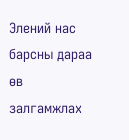Элений нас барсны дараа өв залгамжлах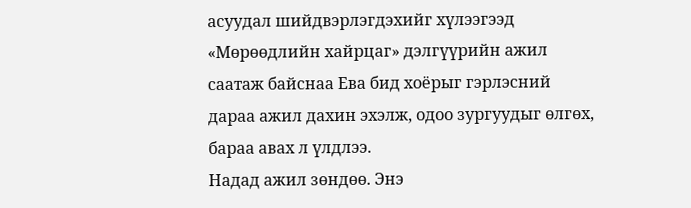асуудал шийдвэрлэгдэхийг хүлээгээд «Мөрөөдлийн хайрцаг» дэлгүүрийн ажил саатаж байснаа Ева бид хоёрыг гэрлэсний дараа ажил дахин эхэлж, одоо зургуудыг өлгөх, бараа авах л үлдлээ.
Надад ажил зөндөө. Энэ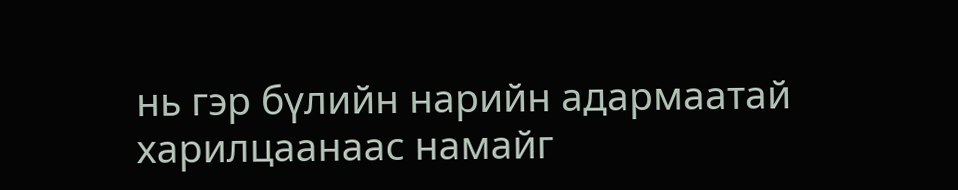нь гэр бүлийн нарийн адармаатай харилцаанаас намайг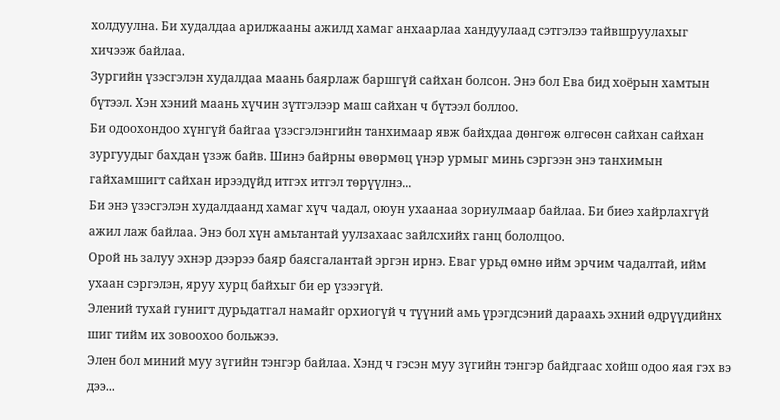холдуулна. Би худалдаа арилжааны ажилд хамаг анхаарлаа хандуулаад сэтгэлээ тайвшруулахыг хичээж байлаа.
Зургийн үзэсгэлэн худалдаа маань баярлаж баршгүй сайхан болсон. Энэ бол Ева бид хоёрын хамтын бүтээл. Хэн хэний маань хүчин зүтгэлээр маш сайхан ч бүтээл боллоо.
Би одоохондоо хүнгүй байгаа үзэсгэлэнгийн танхимаар явж байхдаа дөнгөж өлгөсөн сайхан сайхан зургуудыг бахдан үзэж байв. Шинэ байрны өвөрмөц үнэр урмыг минь сэргээн энэ танхимын гайхамшигт сайхан ирээдүйд итгэх итгэл төрүүлнэ...
Би энэ үзэсгэлэн худалдаанд хамаг хүч чадал, оюун ухаанаа зориулмаар байлаа. Би биеэ хайрлахгүй ажил лаж байлаа. Энэ бол хүн амьтантай уулзахаас зайлсхийх ганц бололцоо.
Орой нь залуу эхнэр дээрээ баяр баясгалантай эргэн ирнэ. Еваг урьд өмнө ийм эрчим чадалтай, ийм ухаан сэргэлэн, яруу хурц байхыг би ер үзээгүй.
Элений тухай гунигт дурьдатгал намайг орхиогүй ч түүний амь үрэгдсэний дараахь эхний өдрүүдийнх шиг тийм их зовоохоо больжээ.
Элен бол миний муу зүгийн тэнгэр байлаа. Хэнд ч гэсэн муу зүгийн тэнгэр байдгаас хойш одоо яая гэх вэ дээ...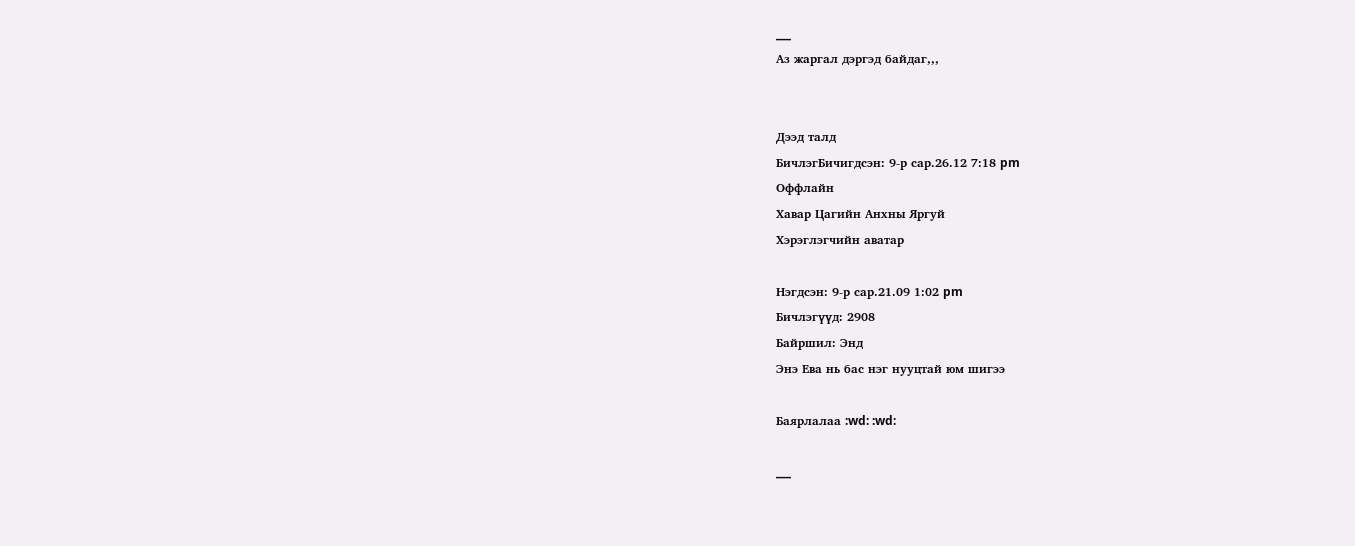___
Аз жаргал дэргэд байдаг,,,


Дээд талд
БичлэгБичигдсэн: 9-р сар.26.12 7:18 pm
Оффлайн
Хавар Цагийн Анхны Яргуй
Хэрэглэгчийн аватар

Нэгдсэн: 9-р сар.21.09 1:02 pm
Бичлэгүүд: 2908
Байршил: Энд
Энэ Ева нь бас нэг нууцтай юм шигээ

Баярлалаа :wd: :wd:

___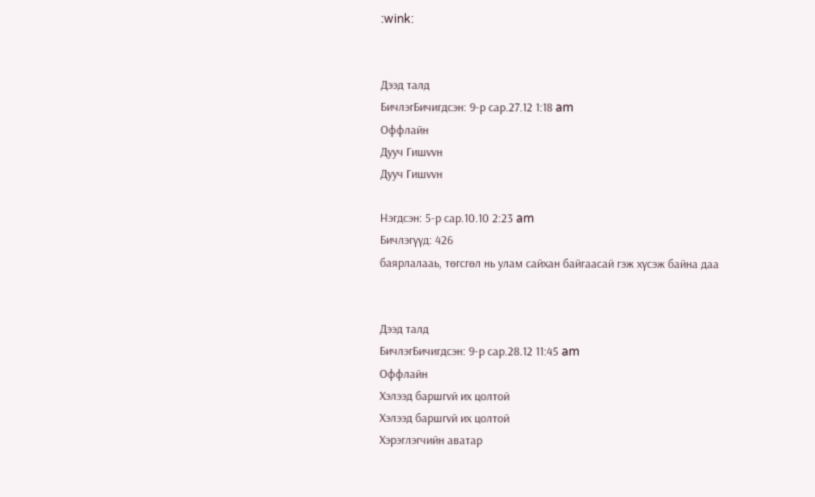:wink:


Дээд талд
БичлэгБичигдсэн: 9-р сар.27.12 1:18 am
Оффлайн
Дууч Гишvvн
Дууч Гишvvн

Нэгдсэн: 5-р сар.10.10 2:23 am
Бичлэгүүд: 426
баярлалааь, төгсгөл нь улам сайхан байгаасай гэж хүсэж байна даа


Дээд талд
БичлэгБичигдсэн: 9-р сар.28.12 11:45 am
Оффлайн
Хэлээд баршгvй их цолтой
Хэлээд баршгvй их цолтой
Хэрэглэгчийн аватар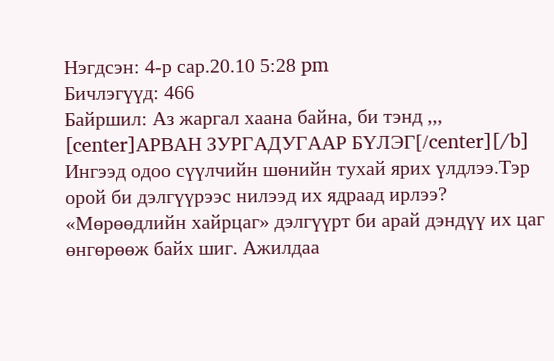Нэгдсэн: 4-р сар.20.10 5:28 pm
Бичлэгүүд: 466
Байршил: Аз жаргал хаана байна, би тэнд ,,,
[center]АРВАН ЗУРГАДУГААР БҮЛЭГ[/center][/b]
Ингээд одоо сүүлчийн шөнийн тухай ярих үлдлээ.Тэр орой би дэлгүүрээс нилээд их ядраад ирлээ? «Мөрөөдлийн хайрцаг» дэлгүүрт би арай дэндүү их цаг өнгөрөөж байх шиг. Ажилдаа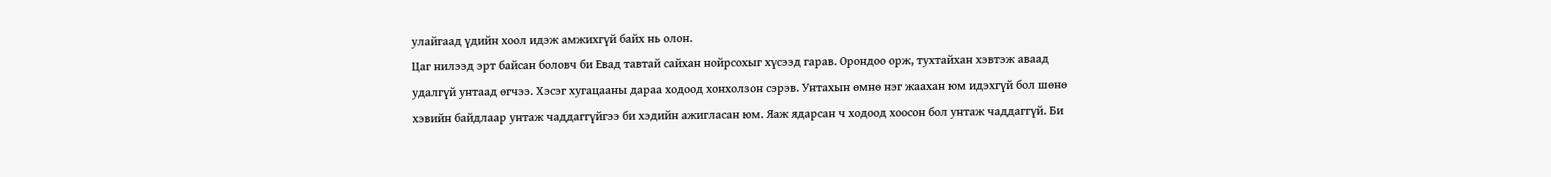улайгаад үдийн хоол идэж амжихгүй байх нь олон.
Цаг нилээд эрт байсан боловч би Евад тавтай сайхан нойрсохыг хүсээд гарав. Орондоо орж, тухтайхан хэвтэж аваад удалгүй унтаад өгчээ. Хэсэг хугацааны дараа ходоод хонхолзон сэрэв. Унтахын өмнө нэг жаахан юм идэхгүй бол шөнө хэвийн байдлаар унтаж чаддаггүйгээ би хэдийн ажигласан юм. Яаж ядарсан ч ходоод хоосон бол унтаж чаддаггүй. Би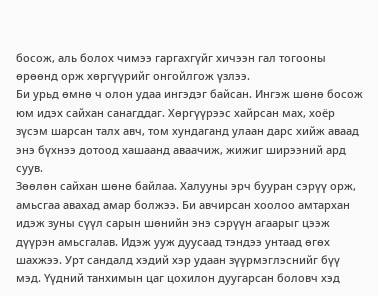босож, аль болох чимээ гаргахгүйг хичээн гал тогооны өрөөнд орж хөргүүрийг онгойлгож үзлээ.
Би урьд өмнө ч олон удаа ингэдэг байсан. Ингэж шөнө босож юм идэх сайхан санагддаг. Хөргүүрээс хайрсан мах, хоёр зүсэм шарсан талх авч, том хундаганд улаан дарс хийж аваад энэ бүхнээ дотоод хашаанд аваачиж, жижиг ширээний ард суув.
Зөөлөн сайхан шөнө байлаа. Халууны эрч бууран сэрүү орж, амьсгаа авахад амар болжээ. Би авчирсан хоолоо амтархан идэж зуны сүүл сарын шөнийн энэ сэрүүн агаарыг цээж дүүрэн амьсгалав. Идэж ууж дуусаад тэндээ унтаад өгөх шахжээ. Урт сандалд хэдий хэр удаан зүүрмэглэснийг бүү мэд. Үүдний танхимын цаг цохилон дуугарсан боловч хэд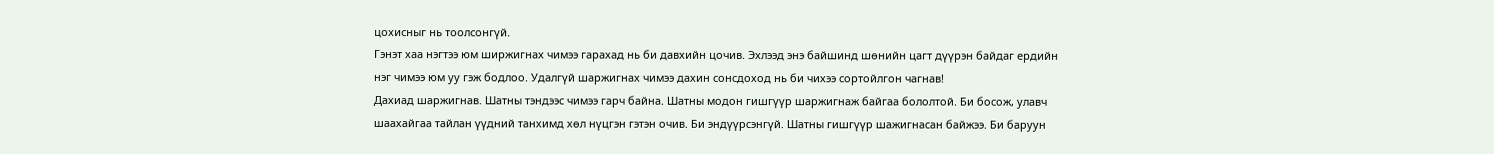цохисныг нь тоолсонгүй.
Гэнэт хаа нэгтээ юм ширжигнах чимээ гарахад нь би давхийн цочив. Эхлээд энэ байшинд шөнийн цагт дүүрэн байдаг ердийн нэг чимээ юм уу гэж бодлоо. Удалгүй шаржигнах чимээ дахин сонсдоход нь би чихээ сортойлгон чагнав!
Дахиад шаржигнав. Шатны тэндээс чимээ гарч байна. Шатны модон гишгүүр шаржигнаж байгаа бололтой. Би босож, улавч шаахайгаа тайлан үүдний танхимд хөл нүцгэн гэтэн очив. Би эндүүрсэнгүй. Шатны гишгүүр шажигнасан байжээ. Би баруун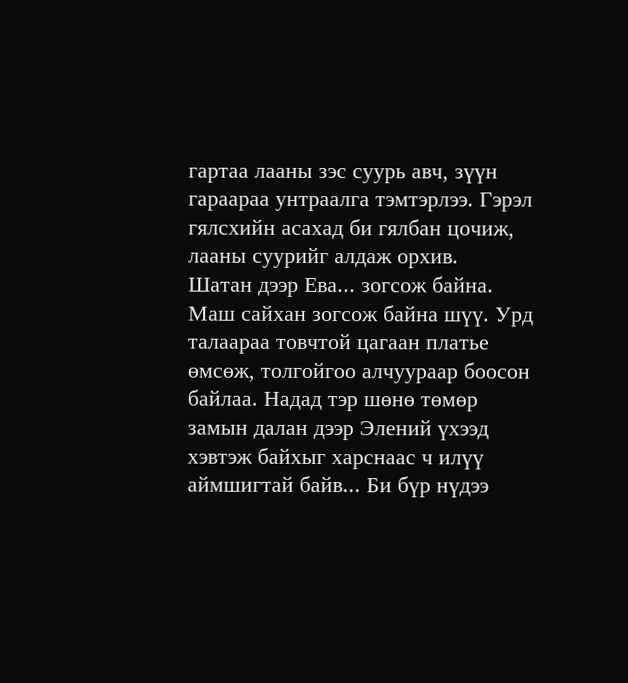гартаа лааны зэс суурь авч, зүүн гараараа унтраалга тэмтэрлээ. Гэрэл гялсхийн асахад би гялбан цочиж, лааны суурийг алдаж орхив.
Шатан дээр Ева... зогсож байна. Маш сайхан зогсож байна шүү. Урд талаараа товчтой цагаан платье өмсөж, толгойгоо алчуураар боосон байлаа. Надад тэр шөнө төмөр замын далан дээр Элений үхээд хэвтэж байхыг харснаас ч илүү аймшигтай байв... Би бүр нүдээ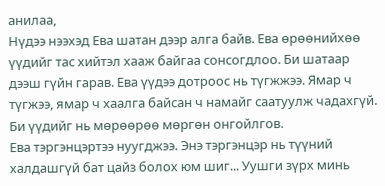анилаа,
Нүдээ нээхэд Ева шатан дээр алга байв. Ева өрөөнийхөө үүдийг тас хийтэл хааж байгаа сонсогдлоо. Би шатаар дээш гүйн гарав. Ева үүдээ дотроос нь түгжжээ. Ямар ч түгжээ, ямар ч хаалга байсан ч намайг саатуулж чадахгүй. Би үүдийг нь мөрөөрөө мөргөн онгойлгов.
Ева тэргэнцэртээ нуугджээ. Энэ тэргэнцэр нь түүний халдашгүй бат цайз болох юм шиг... Уушги зүрх минь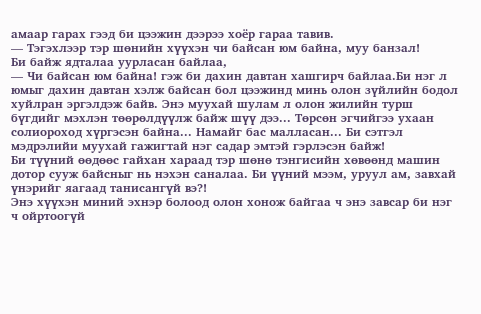амаар гарах гээд би цээжин дээрээ хоёр гараа тавив.
— Тэгэхлээр тэр шөнийн хүүхэн чи байсан юм байна, муу банзал!
Би байж ядталаа уурласан байлаа,
— Чи байсан юм байна! гэж би дахин давтан хашгирч байлаа.Би нэг л юмыг дахин давтан хэлж байсан бол цээжинд минь олон зүйлийн бодол хуйлран эргэлдэж байв. Энэ муухай шулам л олон жилийн турш бүгдийг мэхлэн төөрөлдүүлж байж шүү дээ... Төрсөн эгчийгээ ухаан солиороход хүргэсэн байна... Намайг бас малласан... Би сэтгэл мэдрэлийи муухай гажигтай нэг садар эмтэй гэрлэсэн байж!
Би түүний өөдөөс гайхан хараад тэр шөнө тэнгисийн хөвөөнд машин дотор сууж байсныг нь нэхэн саналаа. Би үүний мээм, уруул ам, завхай үнэрийг яагаад танисангүй вэ?!
Энэ хүүхэн миний эхнэр болоод олон хонож байгаа ч энэ завсар би нэг ч ойртоогүй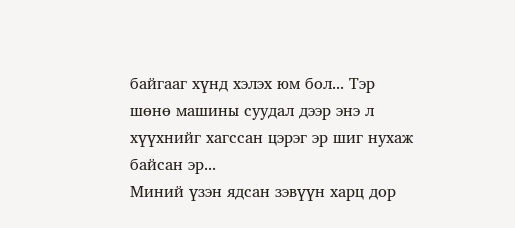байгааг хүнд хэлэх юм бол... Тэр шөнө машины суудал дээр энэ л хүүхнийг хагссан цэрэг эр шиг нухаж байсан эр...
Миний үзэн ядсан зэвүүн харц дор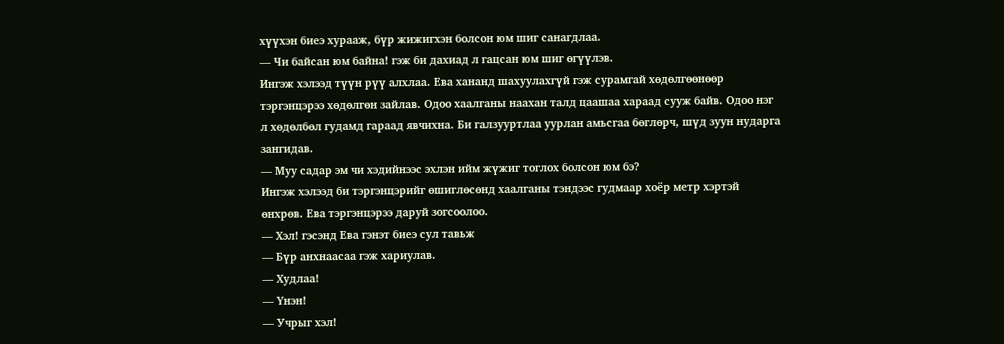хүүхэн биеэ хурааж, бүр жижигхэн болсон юм шиг санагдлаа.
— Чи байсан юм байна! гэж би дахиад л гацсан юм шиг өгүүлэв.
Ингэж хэлээд түүн рүү алхлаа. Ева хананд шахуулахгүй гэж сурамгай хөдөлгөөнөөр тэргэнцэрээ хөдөлгөн зайлав. Одоо хаалганы наахан талд цаашаа хараад сууж байв. Одоо нэг л хөдөлбөл гудамд гараад явчихна. Би галзууртлаа уурлан амьсгаа бөглөрч, шүд зуун нударга зангидав.
— Муу садар эм чи хэдийнээс эхлэн ийм жүжиг тоглох болсон юм бэ?
Ингэж хэлээд би тэргэнцэрийг өшиглөсөнд хаалганы тэндээс гудмаар хоёр метр хэртэй өнхрөв. Ева тэргэнцэрээ даруй зогсоолоо.
— Хэл! гэсэнд Ева гэнэт биеэ сул тавьж
— Бүр анхнаасаа гэж хариулав.
— Худлаа!
— Үнэн!
— Учрыг хэл!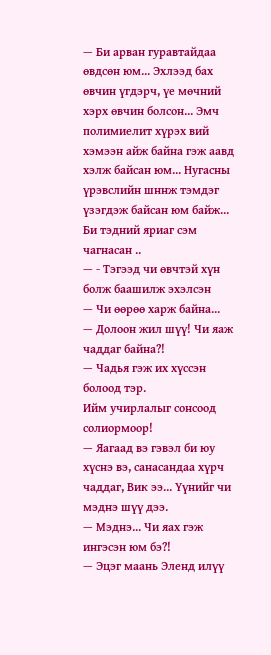— Би арван гуравтайдаа өвдсөн юм... Эхлээд бах өвчин үгдэрч, үе мөчний хэрх өвчин болсон... Эмч полимиелит хүрэх вий хэмээн айж байна гэж аавд хэлж байсан юм... Нугасны үрэвслийн шннж тэмдэг үзэгдэж байсан юм байж... Би тэдний яриаг сэм чагнасан ..
— - Тэгээд чи өвчтэй хүн болж баашилж эхэлсэн
— Чи өөрөө харж байна...
— Долоон жил шүү! Чи яаж чаддаг байна?!
— Чадья гэж их хүссэн болоод тэр.
Ийм учирлалыг сонсоод солиормоор!
— Яагаад вэ гэвэл би юу хүснэ вэ, санасандаа хүрч чаддаг, Вик ээ... Үүнийг чи мэднэ шүү дээ.
— Мэднэ... Чи яах гэж ингэсэн юм бэ?!
— Эцэг маань Эленд илүү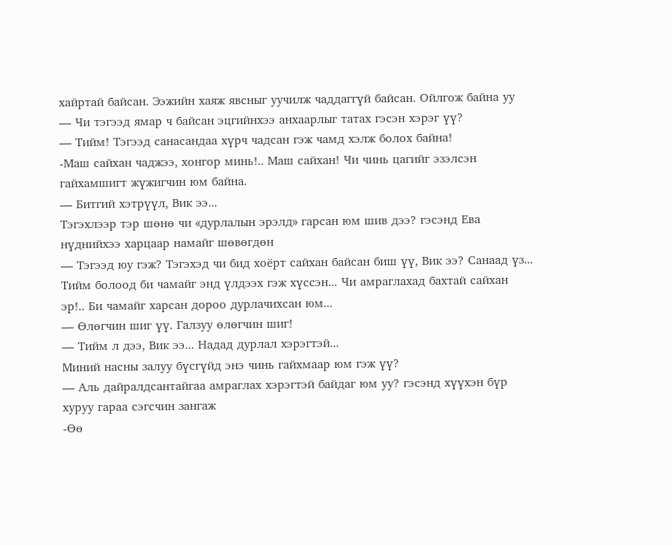хайртай байсан. Ээжийн хаяж явсныг уучилж чаддаггүй байсан. Ойлгож байна уу
— Чи тэгээд ямар ч байсан эцгийнхээ анхаарлыг татах гэсэн хэрэг үү?
— Тийм! Тэгээд санасандаа хүрч чадсан гэж чамд хэлж болох байна!
-Маш сайхан чаджээ, хонгор минь!.. Маш сайхан! Чи чинь цагийг эзэлсэн гайхамшигт жүжигчин юм байна.
— Битгий хэтрүүл, Вик ээ...
Тэгэхлээр тэр шөнө чи «дурлалын эрэлд» гарсан юм шив дээ? гэсэнд Ева нүднийхээ харцаар намайг шөвөгдөн
— Тэгээд юу гэж? Тэгэхэд чи бид хоёрт сайхан байсан биш үү, Вик ээ? Санаад үз... Тийм болоод би чамайг энд үлдээх гэж хүссэн... Чи амраглахад бахтай сайхан эр!.. Би чамайг харсан дороо дурлачихсан юм...
— Өлөгчин шиг үү. Галзуу өлөгчин шиг!
— Тийм л дээ, Вик ээ... Надад дурлал хэрэгтэй...
Миний насны залуу бүсгүйд энэ чинь гайхмаар юм гэж үү?
— Аль дайралдсантайгаа амраглах хэрэгтэй байдаг юм уу? гэсэнд хүүхэн бүр хуруу гараа сэгсчин зангаж
-Өө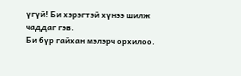үгүй! Би хэрэгтэй хүнээ шилж чаддаг гэв.
Би бүр гайхан мэлэрч орхилоо.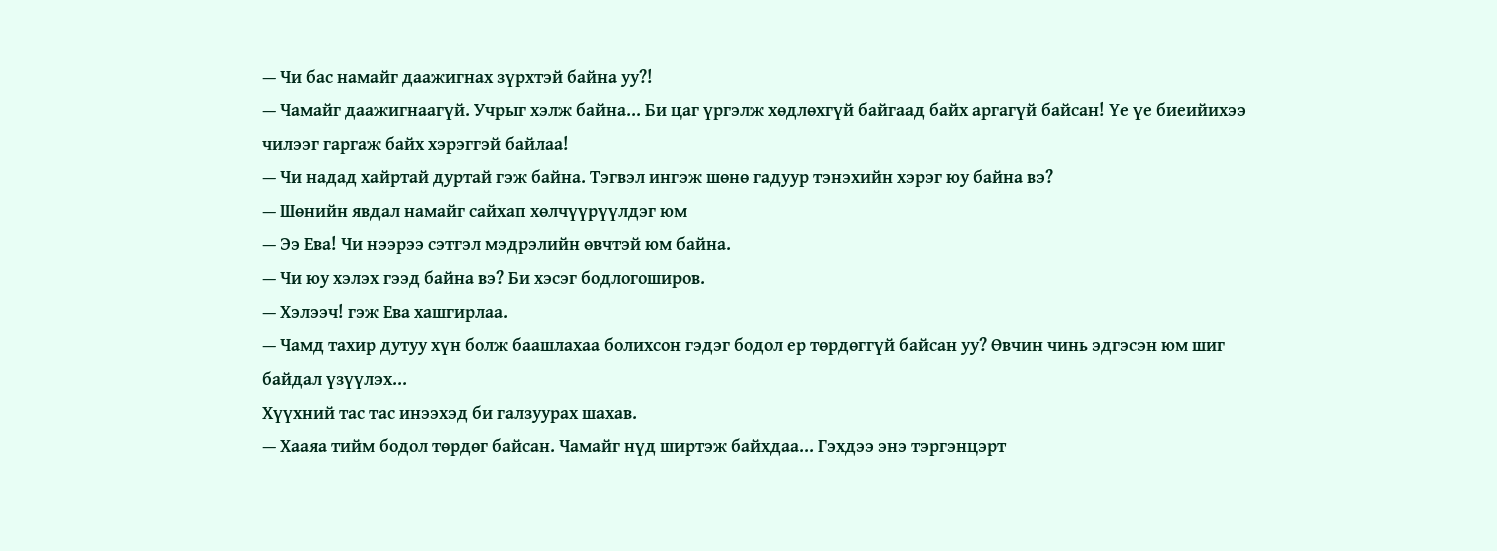— Чи бас намайг даажигнах зүрхтэй байна уу?!
— Чамайг даажигнаагүй. Учрыг хэлж байна... Би цаг үргэлж хөдлөхгүй байгаад байх аргагүй байсан! Үе үе биеийихээ чилээг гаргаж байх хэрэггэй байлаа!
— Чи надад хайртай дуртай гэж байна. Тэгвэл ингэж шөнө гадуур тэнэхийн хэрэг юу байна вэ?
— Шөнийн явдал намайг сайхап хөлчүүрүүлдэг юм
— Ээ Ева! Чи нээрээ сэтгэл мэдрэлийн өвчтэй юм байна.
— Чи юу хэлэх гээд байна вэ? Би хэсэг бодлогоширов.
— Хэлээч! гэж Ева хашгирлаа.
— Чамд тахир дутуу хүн болж баашлахаа болихсон гэдэг бодол ер төрдөггүй байсан уу? Өвчин чинь эдгэсэн юм шиг байдал үзүүлэх...
Хүүхний тас тас инээхэд би галзуурах шахав.
— Хааяа тийм бодол төрдөг байсан. Чамайг нүд ширтэж байхдаа... Гэхдээ энэ тэргэнцэрт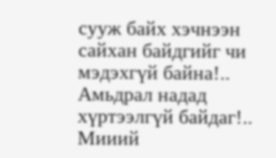сууж байх хэчнээн сайхан байдгийг чи мэдэхгүй байна!.. Амьдрал надад хүртээлгүй байдаг!.. Мииий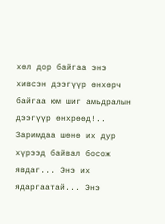хөл дор байгаа энэ хивсэн дээгүүр өнхөрч байгаа юм шиг амьдралын дээгүүр өнхрөөд!.. Заримдаа шөнө их дур хүрээд байвал босож явдаг... Энэ их ядаргаатай... Энэ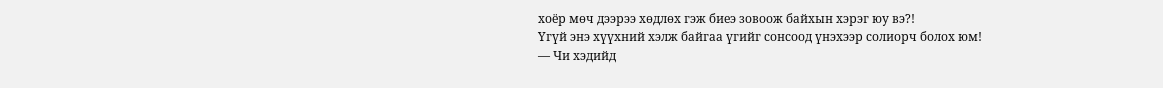хоёр мөч дээрээ хөдлөх гэж биеэ зовоож байхын хэрэг юу вэ?!
Үгүй энэ хүүхний хэлж байгаа үгийг сонсоод үнэхээр солиорч болох юм!
— Чи хэдийд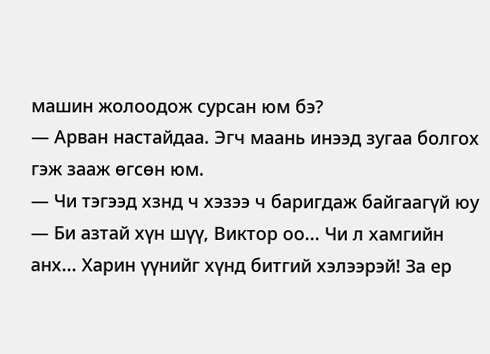машин жолоодож сурсан юм бэ?
— Арван настайдаа. Эгч маань инээд зугаа болгох гэж зааж өгсөн юм.
— Чи тэгээд хзнд ч хэзээ ч баригдаж байгаагүй юу
— Би азтай хүн шүү, Виктор оо... Чи л хамгийн анх... Харин үүнийг хүнд битгий хэлээрэй! За ер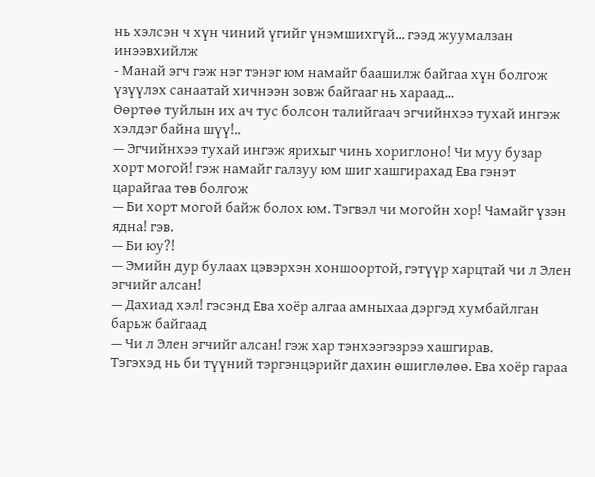нь хэлсэн ч хүн чиний үгийг үнэмшихгүй... гээд жуумалзан инээвхийлж
- Манай эгч гэж нэг тэнэг юм намайг баашилж байгаа хүн болгож үзүүлэх санаатай хичнээн зовж байгааг нь хараад...
Өөртөө туйлын их ач тус болсон талийгаач эгчийнхээ тухай ингэж хэлдэг байна шүү!..
— Эгчийнхээ тухай ингэж ярихыг чинь хориглоно! Чи муу бузар хорт могой! гэж намайг галзуу юм шиг хашгирахад Ева гэнэт царайгаа төв болгож
— Би хорт могой байж болох юм. Тэгвэл чи могойн хор! Чамайг үзэн ядна! гэв.
— Би юу?!
— Эмийн дур булаах цэвэрхэн хоншоортой, гэтүүр харцтай чи л Элен эгчийг алсан!
— Дахиад хэл! гэсэнд Ева хоёр алгаа амныхаа дэргэд хумбайлган барьж байгаад
— Чи л Элен эгчийг алсан! гэж хар тэнхээгэзрээ хашгирав.
Тэгэхэд нь би түүний тэргэнцэрийг дахин өшиглөлөө. Ева хоёр гараа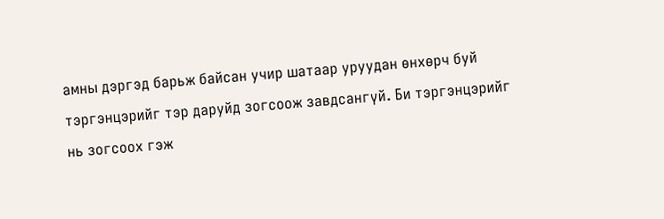амны дэргэд барьж байсан учир шатаар уруудан өнхөрч буй тэргэнцэрийг тэр даруйд зогсоож завдсангүй. Би тэргэнцэрийг нь зогсоох гэж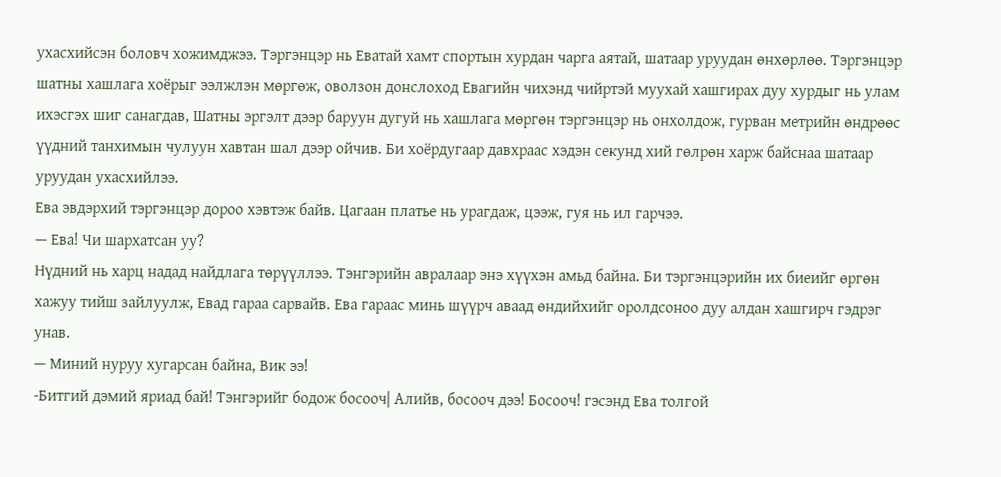ухасхийсэн боловч хожимджээ. Тэргэнцэр нь Еватай хамт спортын хурдан чарга аятай, шатаар уруудан өнхөрлөө. Тэргэнцэр шатны хашлага хоёрыг ээлжлэн мөргөж, оволзон донслоход Евагийн чихэнд чийртэй муухай хашгирах дуу хурдыг нь улам ихэсгэх шиг санагдав, Шатны эргэлт дээр баруун дугуй нь хашлага мөргөн тэргэнцэр нь онхолдож, гурван метрийн өндрөөс үүдний танхимын чулуун хавтан шал дээр ойчив. Би хоёрдугаар давхраас хэдэн секунд хий гөлрөн харж байснаа шатаар уруудан ухасхийлээ.
Ева эвдэрхий тэргэнцэр дороо хэвтэж байв. Цагаан платье нь урагдаж, цээж, гуя нь ил гарчээ.
— Ева! Чи шархатсан уу?
Нүдний нь харц надад найдлага төрүүллээ. Тэнгэрийн авралаар энэ хүүхэн амьд байна. Би тэргэнцэрийн их биеийг өргөн хажуу тийш зайлуулж, Евад гараа сарвайв. Ева гараас минь шүүрч аваад өндийхийг оролдсоноо дуу алдан хашгирч гэдрэг унав.
— Миний нуруу хугарсан байна, Вик ээ!
-Битгий дэмий яриад бай! Тэнгэрийг бодож босооч| Алийв, босооч дээ! Босооч! гэсэнд Ева толгой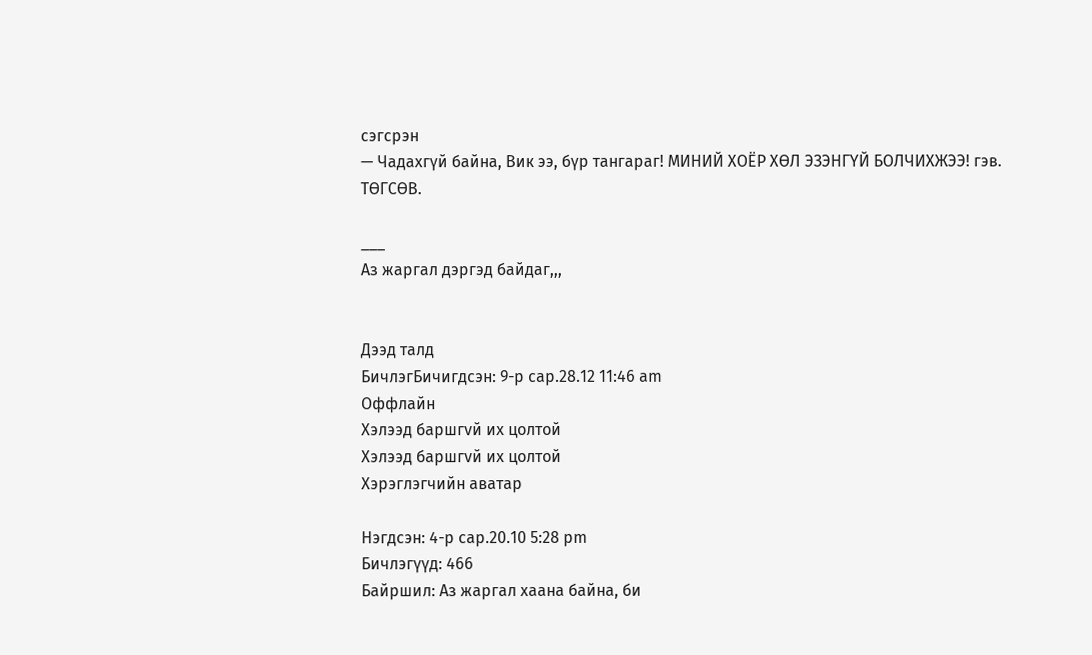сэгсрэн
— Чадахгүй байна, Вик ээ, бүр тангараг! МИНИЙ ХОЁР ХӨЛ ЭЗЭНГҮЙ БОЛЧИХЖЭЭ! гэв.
ТӨГСӨВ.

___
Аз жаргал дэргэд байдаг,,,


Дээд талд
БичлэгБичигдсэн: 9-р сар.28.12 11:46 am
Оффлайн
Хэлээд баршгvй их цолтой
Хэлээд баршгvй их цолтой
Хэрэглэгчийн аватар

Нэгдсэн: 4-р сар.20.10 5:28 pm
Бичлэгүүд: 466
Байршил: Аз жаргал хаана байна, би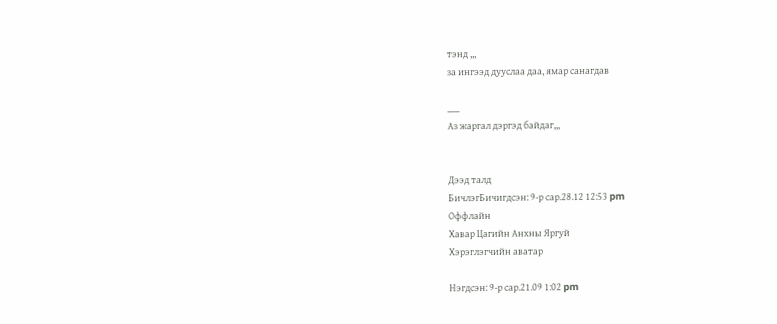тэнд ,,,
за ингээд дууслаа даа, ямар санагдав

___
Аз жаргал дэргэд байдаг,,,


Дээд талд
БичлэгБичигдсэн: 9-р сар.28.12 12:53 pm
Оффлайн
Хавар Цагийн Анхны Яргуй
Хэрэглэгчийн аватар

Нэгдсэн: 9-р сар.21.09 1:02 pm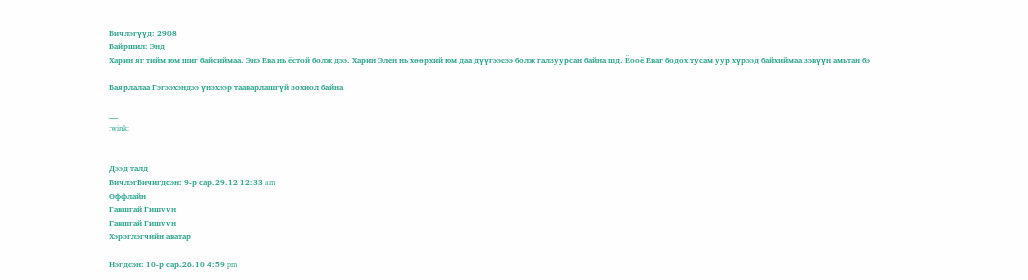Бичлэгүүд: 2908
Байршил: Энд
Харин яг тийм юм шиг байсиймаа. Энэ Ева нь ёстой болж дээ. Харин Элен нь хөөрхий юм даа дүүгээсээ болж галзуурсан байна шд. Ёооё Еваг бодох тусам уур хүрээд байхиймаа зэвүүн амьтан бэ

Баярлалаа Гэгээхэндээ үнэхээр тааварлашгүй зохиол байна

___
:wink:


Дээд талд
БичлэгБичигдсэн: 9-р сар.29.12 12:33 am
Оффлайн
Гавшгай Гишvvн
Гавшгай Гишvvн
Хэрэглэгчийн аватар

Нэгдсэн: 10-р сар.26.10 4:59 pm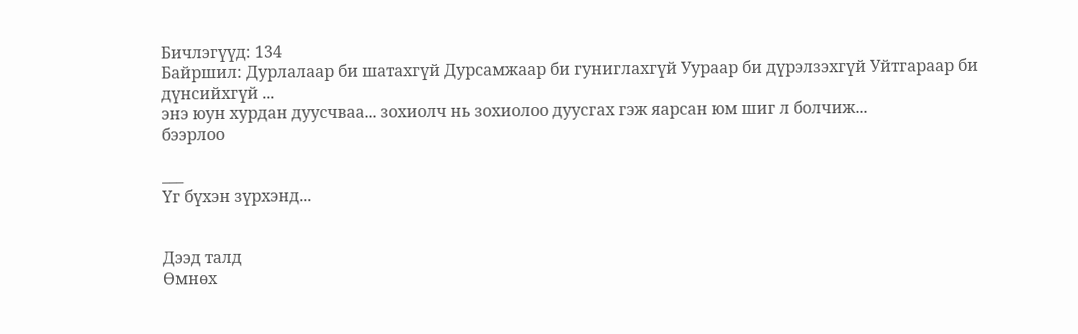Бичлэгүүд: 134
Байршил: Дурлалаар би шатахгүй Дурсамжаар би гуниглахгүй Уураар би дүрэлзэхгүй Уйтгараар би дүнсийхгүй ...
энэ юун хурдан дуусчваа... зохиолч нь зохиолоо дуусгах гэж яарсан юм шиг л болчиж...
бээрлоо

___
Үг бүхэн зүрхэнд...


Дээд талд
Өмнөх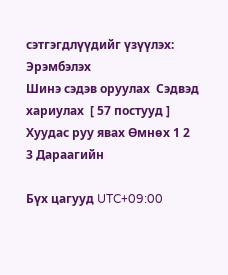сэтгэгдлүүдийг үзүүлэх:  Эрэмбэлэх
Шинэ сэдэв оруулах  Сэдвэд хариулах  [ 57 постууд ]  Хуудас руу явах Өмнөх 1 2 3 Дараагийн

Бүх цагууд UTC+09:00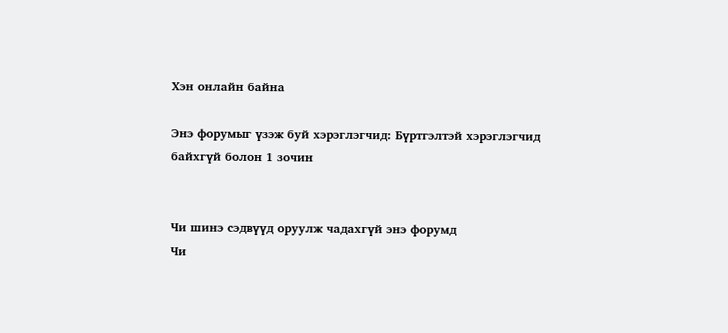Хэн онлайн байна

Энэ форумыг үзэж буй хэрэглэгчид: Бүртгэлтэй хэрэглэгчид байхгүй болон 1 зочин


Чи шинэ сэдвүүд оруулж чадахгүй энэ форумд
Чи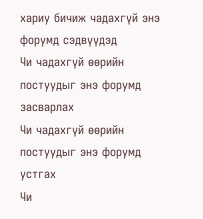хариу бичиж чадахгүй энэ форумд сэдвүүдэд
Чи чадахгүй өөрийн постуудыг энэ форумд засварлах
Чи чадахгүй өөрийн постуудыг энэ форумд устгах
Чи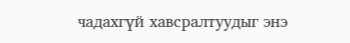чадахгүй хавсралтуудыг энэ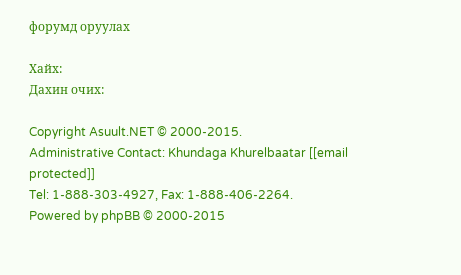форумд оруулах

Хайх:
Дахин очих:

Copyright Asuult.NET © 2000-2015.
Administrative Contact: Khundaga Khurelbaatar [[email protected]]
Tel: 1-888-303-4927, Fax: 1-888-406-2264.
Powered by phpBB © 2000-2015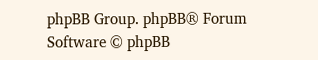phpBB Group. phpBB® Forum Software © phpBB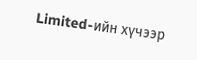Limited-ийн хүчээр